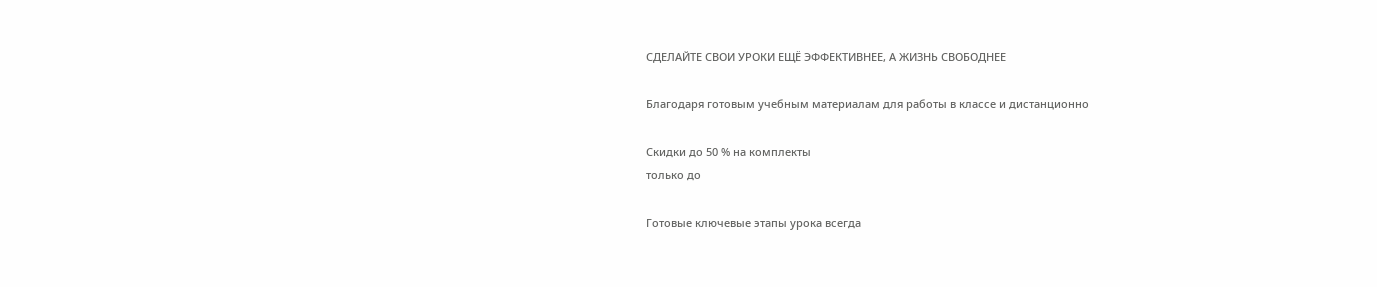СДЕЛАЙТЕ СВОИ УРОКИ ЕЩЁ ЭФФЕКТИВНЕЕ, А ЖИЗНЬ СВОБОДНЕЕ

Благодаря готовым учебным материалам для работы в классе и дистанционно

Скидки до 50 % на комплекты
только до

Готовые ключевые этапы урока всегда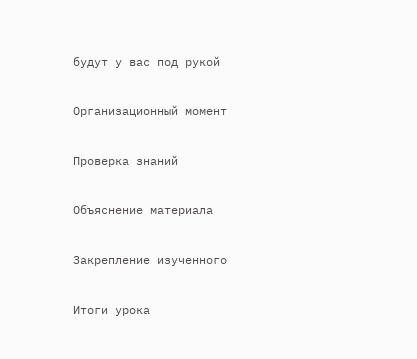будут у вас под рукой

Организационный момент

Проверка знаний

Объяснение материала

Закрепление изученного

Итоги урока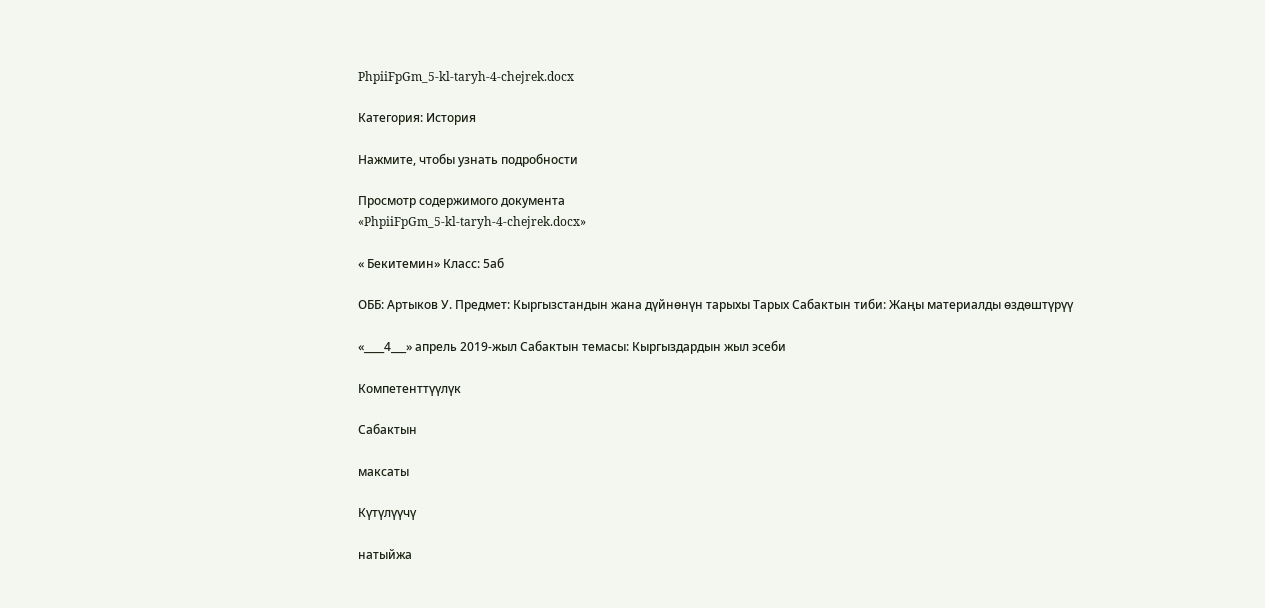PhpiiFpGm_5-kl-taryh-4-chejrek.docx

Категория: История

Нажмите, чтобы узнать подробности

Просмотр содержимого документа
«PhpiiFpGm_5-kl-taryh-4-chejrek.docx»

« Бекитемин» Класс: 5аб

ОББ: Артыков У. Предмет: Кыргызстандын жана дүйнөнүн тарыхы Тарых Сабактын тиби: Жаңы материалды өздөштүрүү

«____4___» апрель 2019-жыл Сабактын темасы: Кыргыздардын жыл эсеби

Компетенттүүлүк

Сабактын

максаты

Күтүлүүчү

натыйжа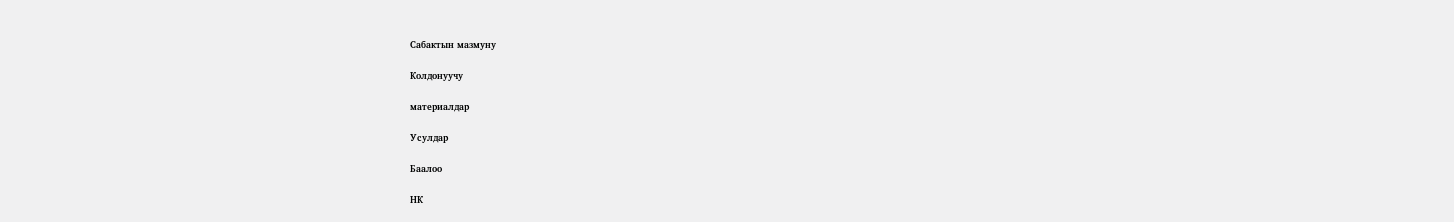Сабактын мазмуну

Колдонуучу

материалдар

Усулдар

Баалоо

НК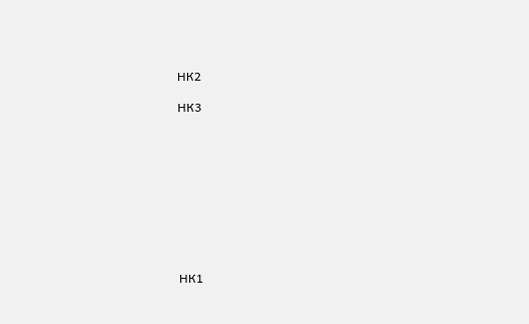НК2

НК3










НК1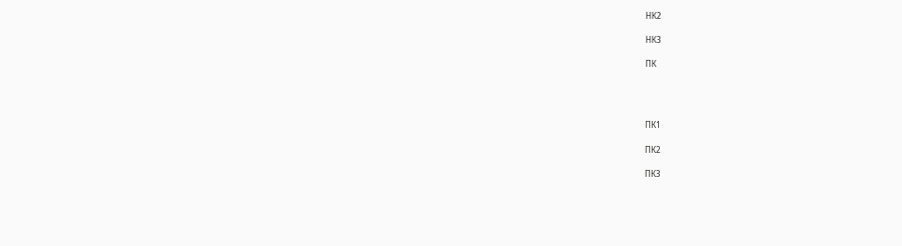НК2

НК3

ПК




ПК1

ПК2

ПК3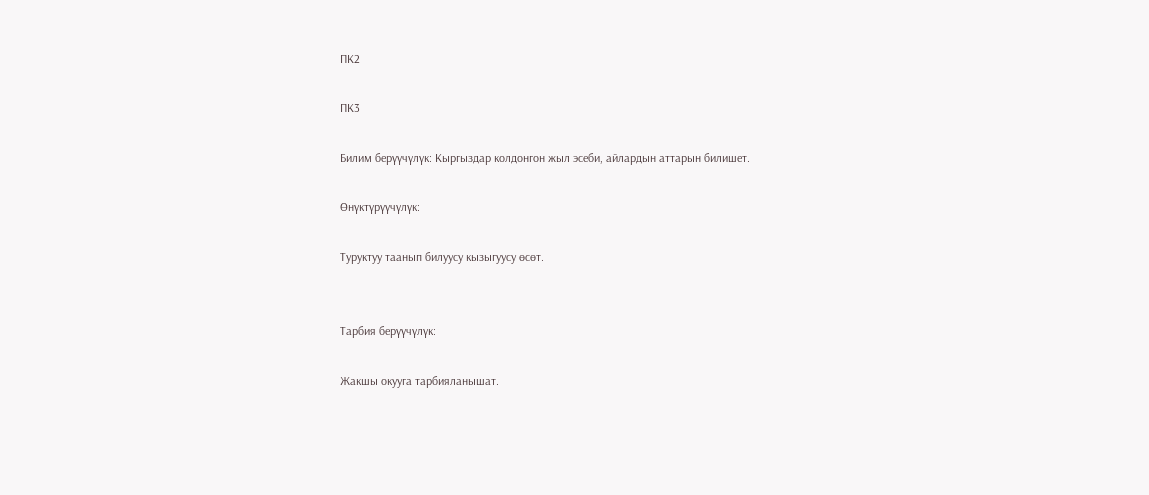ПК2

ПК3

Билим берүүчүлүк: Кыргыздар колдонгон жыл эсеби, айлардын аттарын билишет.

Өнүктүрүүчүлүк:

Туруктуу таанып билуусу кызыгуусу өсөт.


Тарбия берүүчүлүк:

Жакшы окууга тарбияланышат.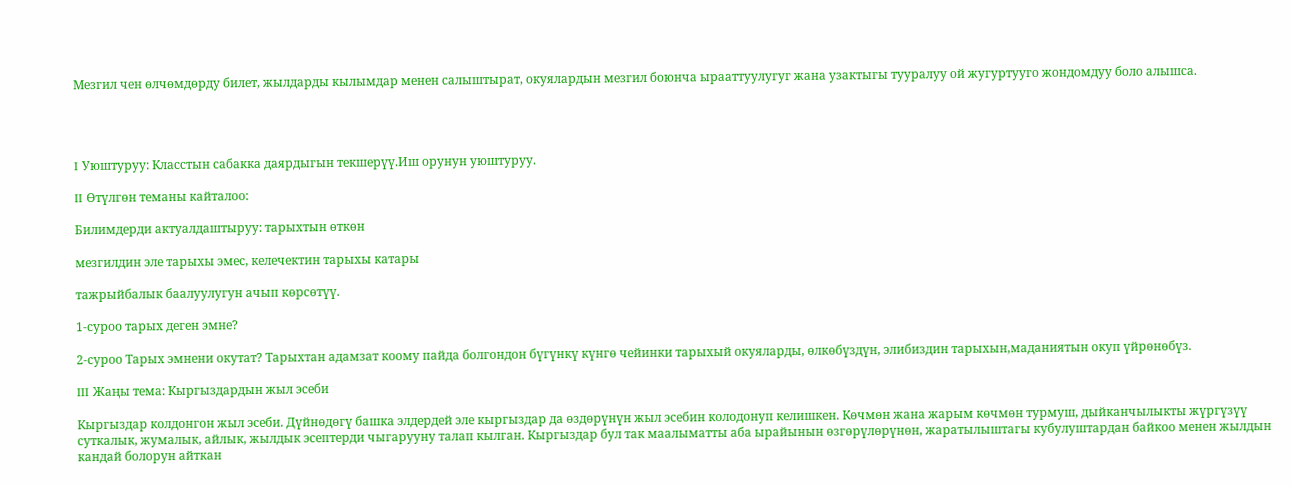Мезгил чен өлчөмдөрду билет, жылдарды кылымдар менен салыштырат, окуялардын мезгил боюнча ырааттуулугуг жана узактыгы тууралуу ой жугуртууго жондомдуу боло алышса.




I Уюштуруу: Класстын сабакка даярдыгын текшерүү.Иш орунун уюштуруу.

II Өтүлгөн теманы кайталоо:

Билимдерди актуалдаштыруу: тарыхтын өткөн

мезгилдин эле тарыхы эмес, келечектин тарыхы катары

тажрыйбалык баалуулугун ачып көрсөтүү.

1-суроо тарых деген эмне?

2-суроо Тарых эмнени окутат? Тарыхтан адамзат коому пайда болгондон бүгүнкү күнгө чейинки тарыхый окуяларды, өлкөбүздүн, элибиздин тарыхын,маданиятын окуп үйрөнөбүз.

III Жаңы тема: Кыргыздардын жыл эсеби

Кыргыздар колдонгон жыл эсеби. Дүйнөдөгү башка элдердей эле кыргыздар да өздөрүнүн жыл эсебин колодонуп келишкен. Көчмөн жана жарым көчмөн турмуш, дыйканчылыкты жүргүзүү суткалык, жумалык, айлык, жылдык эсептерди чыгарууну талап кылган. Кыргыздар бул так маалыматты аба ырайынын өзгөрүлөрүнөн, жаратылыштагы кубулуштардан байкоо менен жылдын кандай болорун айткан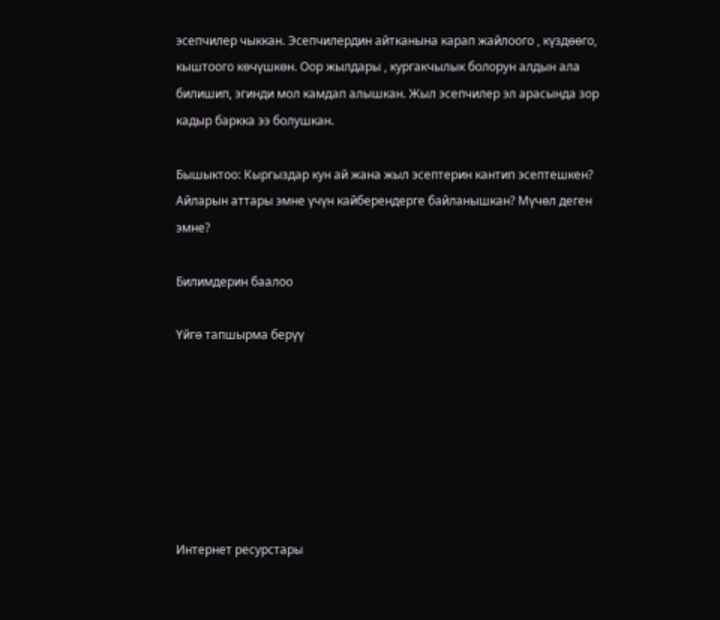эсепчилер чыккан. Эсепчилердин айтканына карап жайлоого , күздөөго, кыштоого көчүшкөн. Оор жылдары , кургакчылык болорун алдын ала билишип, эгинди мол камдап алышкан. Жыл эсепчилер эл арасында зор кадыр баркка ээ болушкан.

Бышыктоо: Кыргыздар кун ай жана жыл эсептерин кантип эсептешкен? Айларын аттары эмне үчүн кайберендерге байланышкан? Мүчөл деген эмне?

Билимдерин баалоо

Yйгө тапшырма берүү







Интернет ресурстары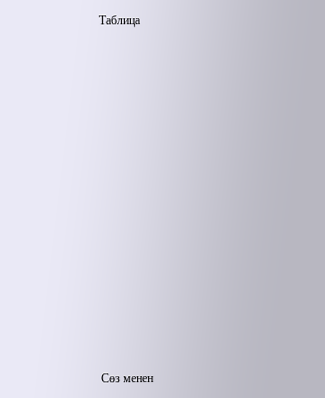Таблица















Сөз менен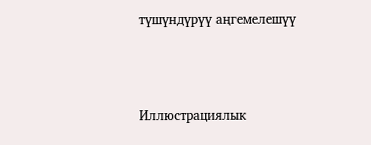түшүндүрүү аңгемелешүү



Иллюстрациялык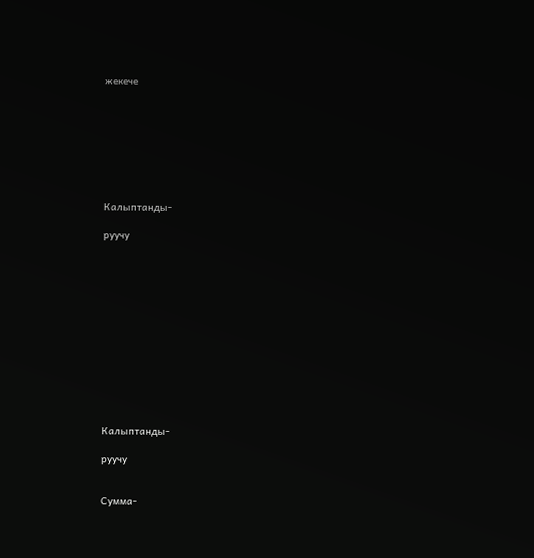жекече








Калыптанды-

руучу













Калыптанды-

руучу


Сумма-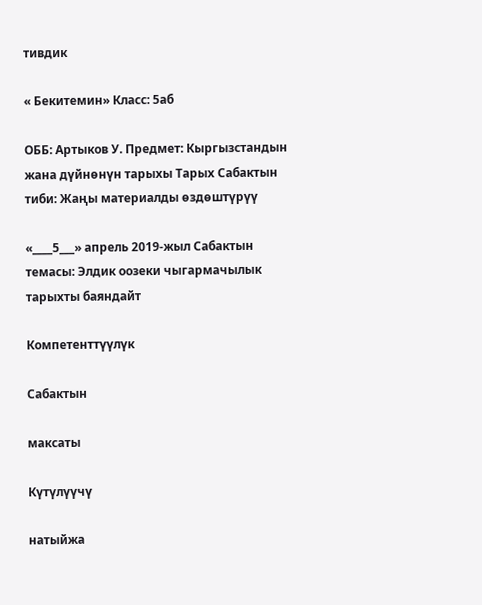тивдик

« Бекитемин» Класс: 5аб

ОББ: Артыков У. Предмет: Кыргызстандын жана дүйнөнүн тарыхы Тарых Сабактын тиби: Жаңы материалды өздөштүрүү

«____5___» апрель 2019-жыл Сабактын темасы: Элдик оозеки чыгармачылык тарыхты баяндайт

Компетенттүүлүк

Сабактын

максаты

Күтүлүүчү

натыйжа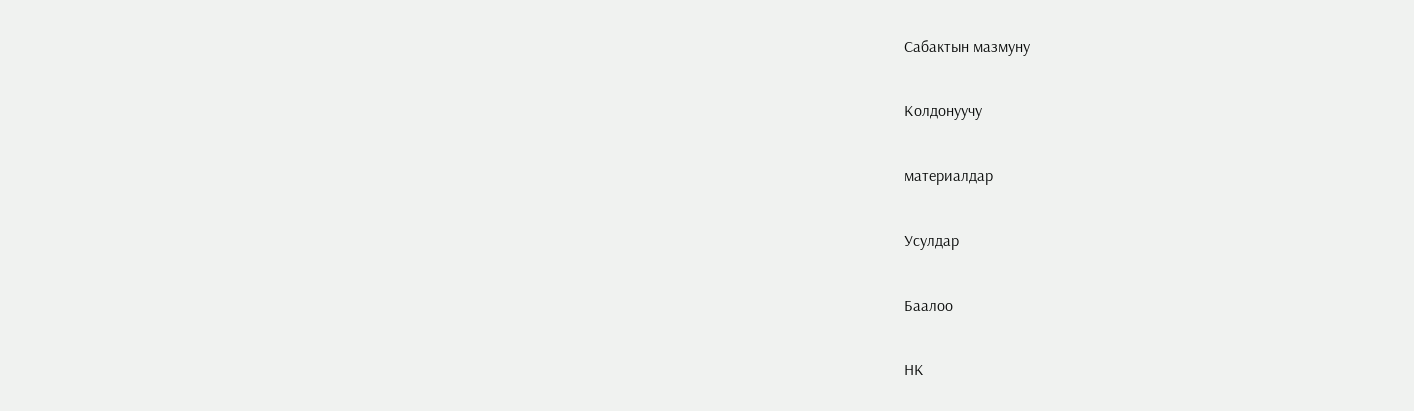Сабактын мазмуну

Колдонуучу

материалдар

Усулдар

Баалоо

НК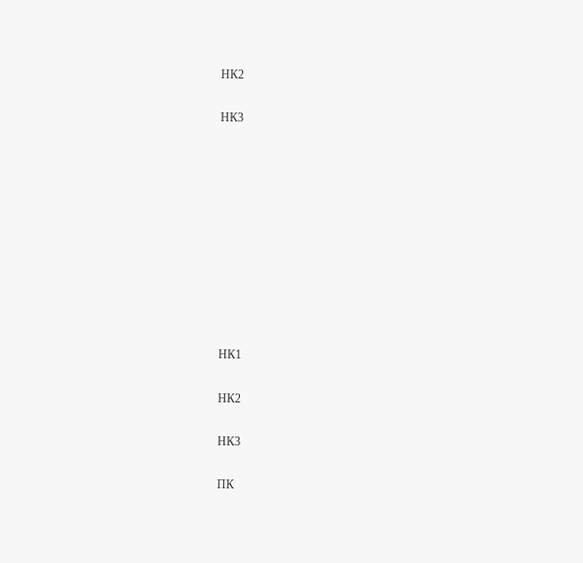НК2

НК3










НК1

НК2

НК3

ПК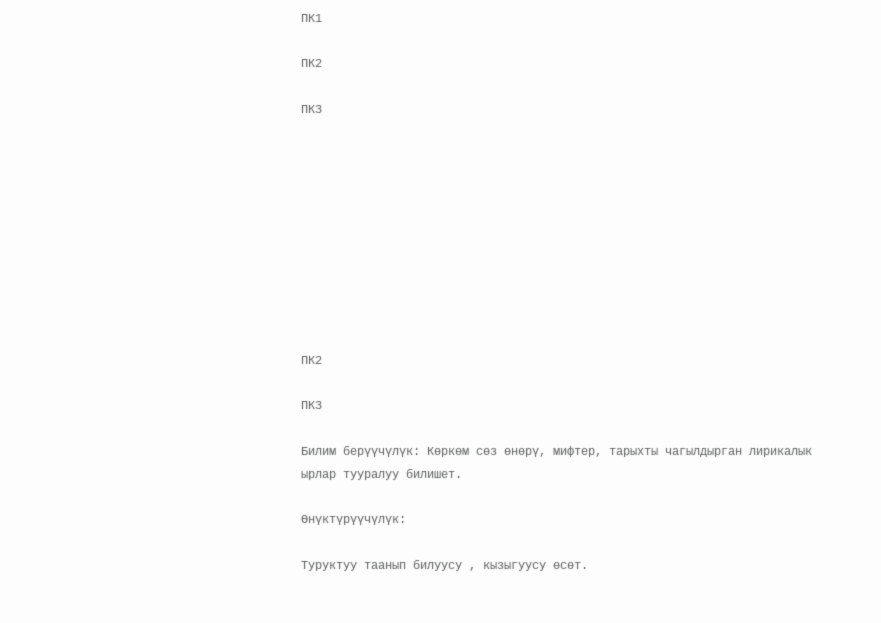ПК1

ПК2

ПК3










ПК2

ПК3

Билим берүүчүлүк: Көркөм сөз өнөрү, мифтер, тарыхты чагылдырган лирикалык ырлар тууралуу билишет.

Өнүктүрүүчүлүк:

Туруктуу таанып билуусу , кызыгуусу өсөт.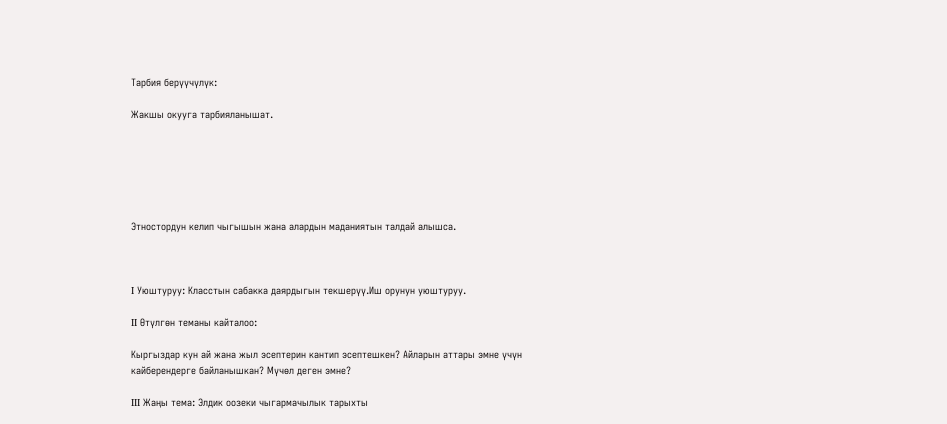Тарбия берүүчүлүк:

Жакшы окууга тарбияланышат.






Этностордун келип чыгышын жана алардын маданиятын талдай алышса.



I Уюштуруу: Класстын сабакка даярдыгын текшерүү.Иш орунун уюштуруу.

II Өтүлгөн теманы кайталоо:

Кыргыздар кун ай жана жыл эсептерин кантип эсептешкен? Айларын аттары эмне үчүн кайберендерге байланышкан? Мүчөл деген эмне?

III Жаңы тема: Элдик оозеки чыгармачылык тарыхты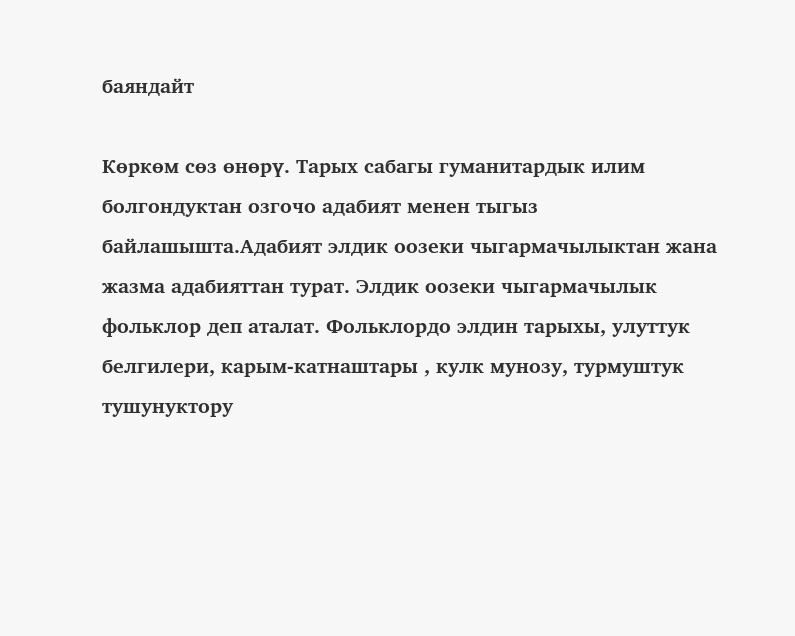баяндайт

Көркөм сөз өнөрү. Тарых сабагы гуманитардык илим болгондуктан озгочо адабият менен тыгыз байлашышта.Адабият элдик оозеки чыгармачылыктан жана жазма адабияттан турат. Элдик оозеки чыгармачылык фольклор деп аталат. Фольклордо элдин тарыхы, улуттук белгилери, карым-катнаштары , кулк мунозу, турмуштук тушунуктору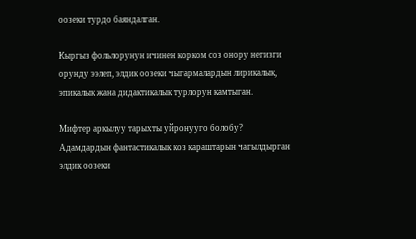оозеки турдо баяндалган.

Кыргыз фольлорунун ичинен корком соз онору негизги орунду ээлеп, элдик оозеки чыгармалардын лирикалык, эпикалык жана дидактикалык турлорун камтыган.

Мифтер аркылуу тарыхты уйронууго болобу? Адамдардын фантастикалык коз караштарын чагылдырган элдик оозеки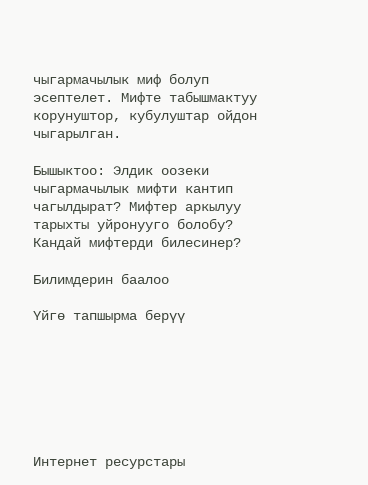чыгармачылык миф болуп эсептелет. Мифте табышмактуу корунуштор, кубулуштар ойдон чыгарылган.

Бышыктоо: Элдик оозеки чыгармачылык мифти кантип чагылдырат? Мифтер аркылуу тарыхты уйронууго болобу? Кандай мифтерди билесинер?

Билимдерин баалоо

Yйгө тапшырма берүү







Интернет ресурстары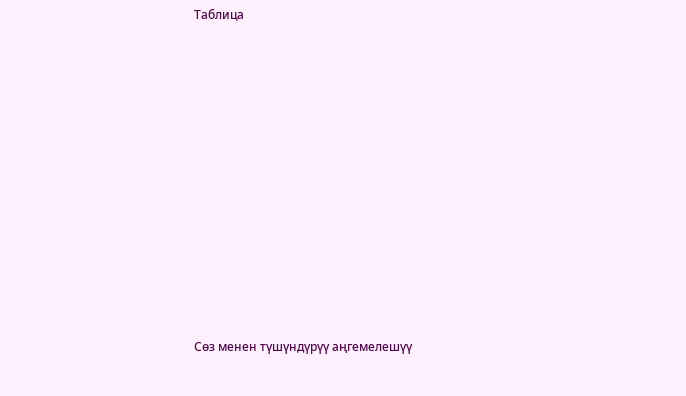Таблица















Сөз менен түшүндүрүү аңгемелешүү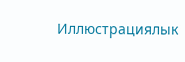Иллюстрациялык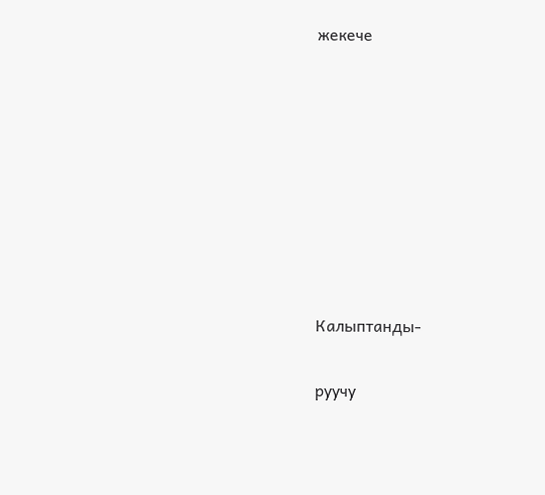жекече








Калыптанды-

руучу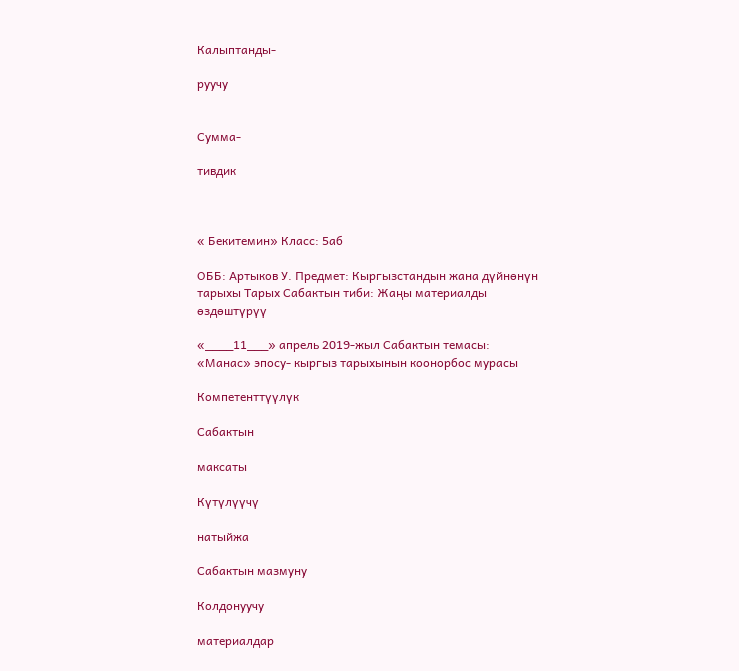Калыптанды-

руучу


Сумма-

тивдик



« Бекитемин» Класс: 5аб

ОББ: Артыков У. Предмет: Кыргызстандын жана дүйнөнүн тарыхы Тарых Сабактын тиби: Жаңы материалды өздөштүрүү

«____11___» апрель 2019-жыл Сабактын темасы: «Манас» эпосу- кыргыз тарыхынын коонорбос мурасы

Компетенттүүлүк

Сабактын

максаты

Күтүлүүчү

натыйжа

Сабактын мазмуну

Колдонуучу

материалдар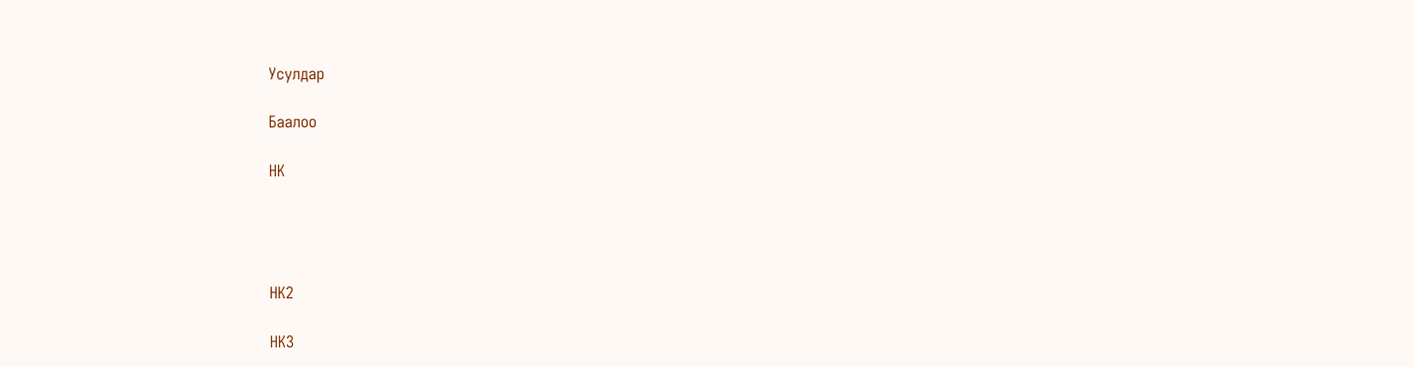Усулдар

Баалоо

НК




НК2

НК3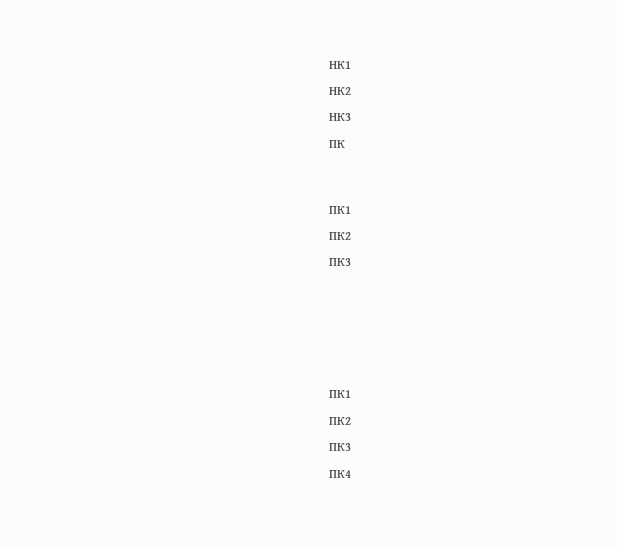НК1

НК2

НК3

ПК




ПК1

ПК2

ПК3









ПК1

ПК2

ПК3

ПК4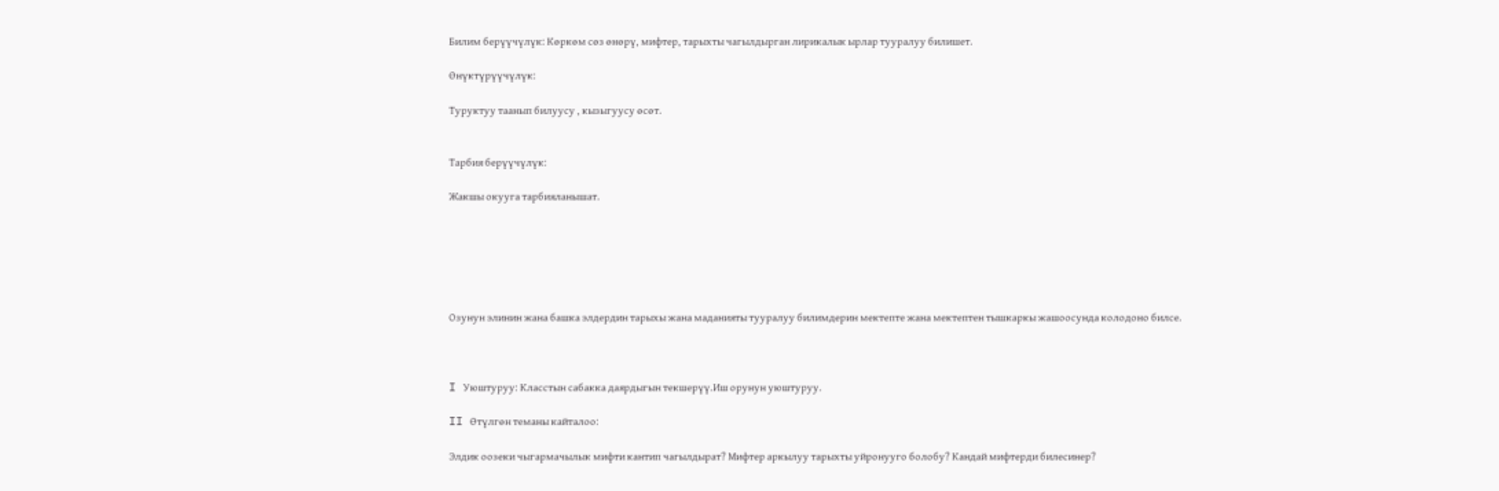Билим берүүчүлүк: Көркөм сөз өнөрү, мифтер, тарыхты чагылдырган лирикалык ырлар тууралуу билишет.

Өнүктүрүүчүлүк:

Туруктуу таанып билуусу , кызыгуусу өсөт.


Тарбия берүүчүлүк:

Жакшы окууга тарбияланышат.






Озунун элинин жана башка элдердин тарыхы жана маданияты тууралуу билимдерин мектепте жана мектептен тышкаркы жашоосунда колодоно билсе.



I Уюштуруу: Класстын сабакка даярдыгын текшерүү.Иш орунун уюштуруу.

II Өтүлгөн теманы кайталоо:

Элдик оозеки чыгармачылык мифти кантип чагылдырат? Мифтер аркылуу тарыхты уйронууго болобу? Кандай мифтерди билесинер?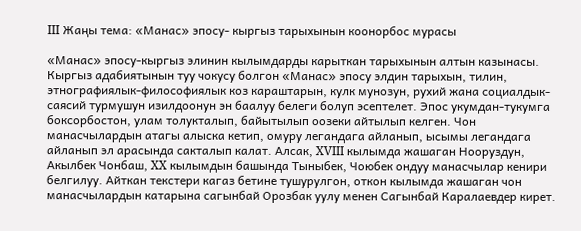III Жаңы тема: «Манас» эпосу- кыргыз тарыхынын коонорбос мурасы

«Манас» эпосу-кыргыз элинин кылымдарды карыткан тарыхынын алтын казынасы. Кыргыз адабиятынын туу чокусу болгон «Манас» эпосу элдин тарыхын, тилин, этнографиялык-философиялык коз караштарын, кулк мунозун, рухий жана социалдык-саясий турмушун изилдоонун эн баалуу белеги болуп эсептелет. Эпос укумдан-тукумга боксорбостон, улам толукталып, байытылып оозеки айтылып келген. Чон манасчылардын атагы алыска кетип, омуру легандага айланып, ысымы легандага айланып эл арасында сакталып калат. Алсак, XVIII кылымда жашаган Нооруздун, Акылбек Чонбаш, XX кылымдын башында Тыныбек, Чоюбек ондуу манасчылар кенири белгилуу. Айткан текстери кагаз бетине тушурулгон, откон кылымда жашаган чон манасчылардын катарына сагынбай Орозбак уулу менен Сагынбай Каралаевдер кирет.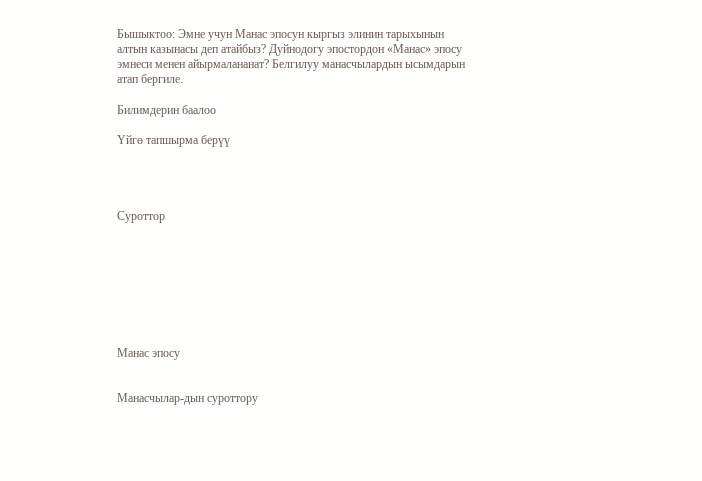Бышыктоо: Эмне учун Манас эпосун кыргыз элинин тарыхынын алтын казынасы деп атайбыз? Дуйнодогу эпостордон «Манас» эпосу эмнеси менен айырмалананат? Белгилуу манасчылардын ысымдарын атап бергиле.

Билимдерин баалоо

Yйгө тапшырма берүү




Суроттор








Манас эпосу


Манасчылар-дын суроттору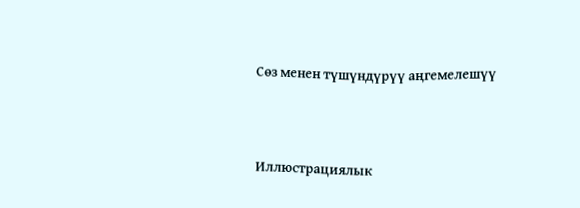Сөз менен түшүндүрүү аңгемелешүү



Иллюстрациялык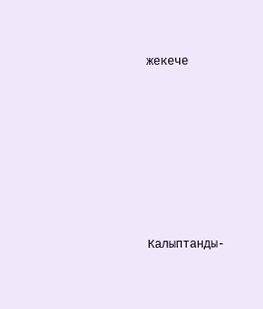жекече








Калыптанды-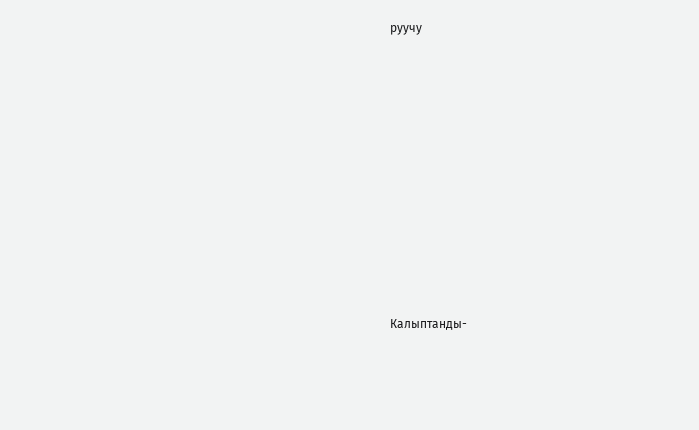руучу













Калыптанды-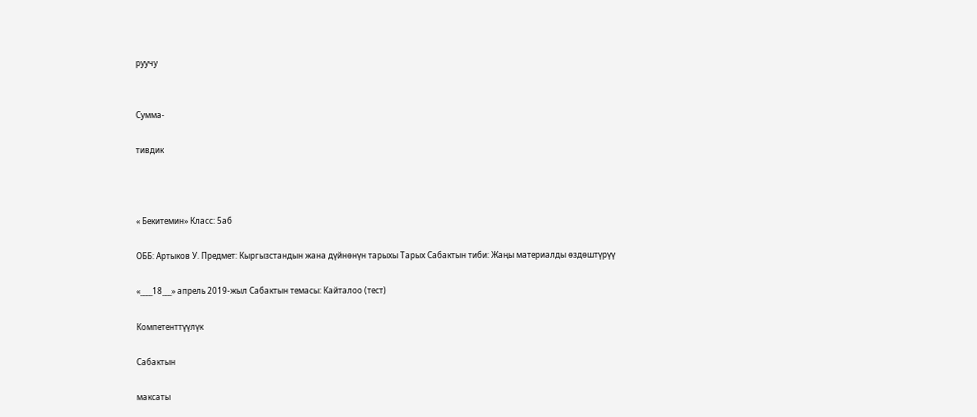руучу


Сумма-

тивдик



« Бекитемин» Класс: 5аб

ОББ: Артыков У. Предмет: Кыргызстандын жана дүйнөнүн тарыхы Тарых Сабактын тиби: Жаңы материалды өздөштүрүү

«____18___» апрель 2019-жыл Сабактын темасы: Кайталоо (тест)

Компетенттүүлүк

Сабактын

максаты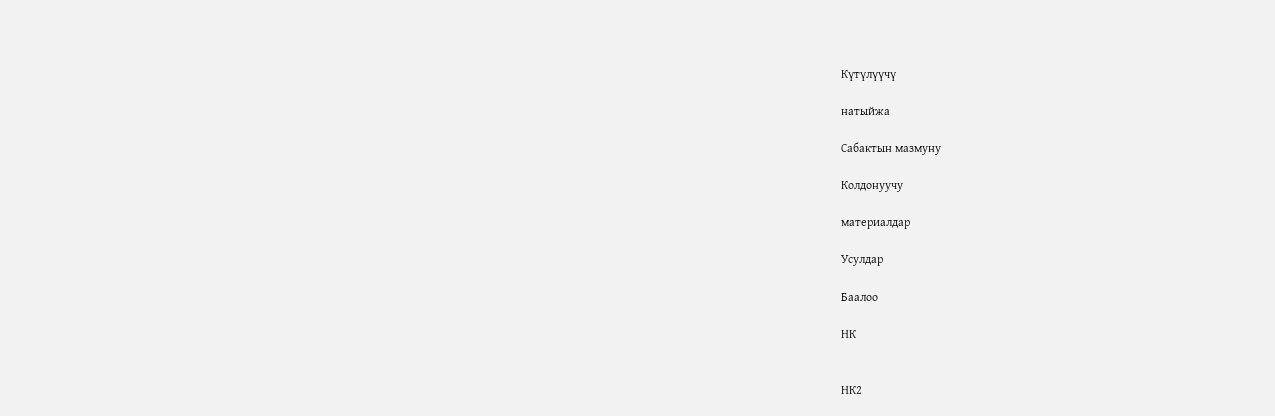Күтүлүүчү

натыйжа

Сабактын мазмуну

Колдонуучу

материалдар

Усулдар

Баалоо

НК


НК2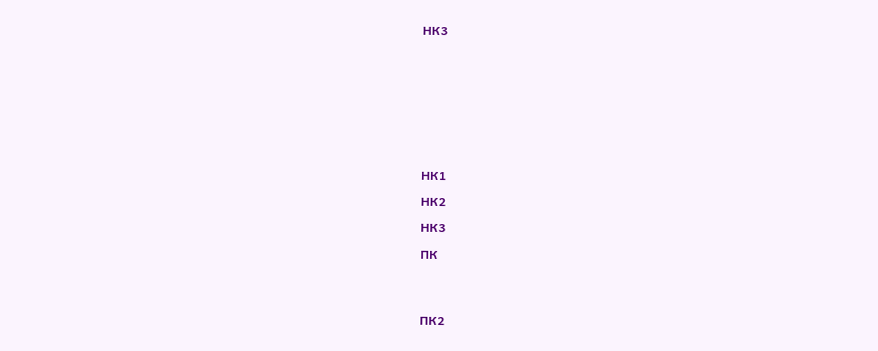НК3










НК1

НК2

НК3

ПК




ПК2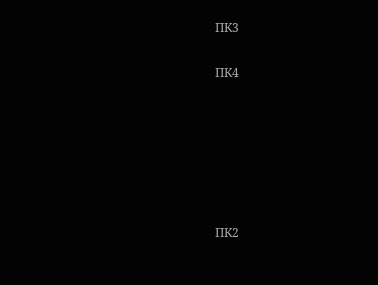ПК3

ПК4






ПК2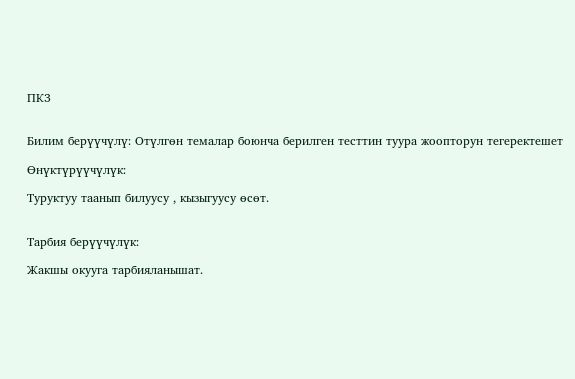ПК3


Билим берүүчүлү: Отүлгөн темалар боюнча берилген тесттин туура жоопторун тегеректешет

Өнүктүрүүчүлүк:

Туруктуу таанып билуусу , кызыгуусу өсөт.


Тарбия берүүчүлүк:

Жакшы окууга тарбияланышат.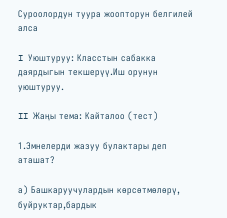Суроолордун туура жоопторун белгилей алса

I Уюштуруу: Класстын сабакка даярдыгын текшерүү.Иш орунун уюштуруу.

II Жаңы тема: Кайталоо (тест)

1.Эмнелерди жазуу булактары деп аташат?

а) Башкаруучулардын көрсөтмөлөрү, буйруктар,бардык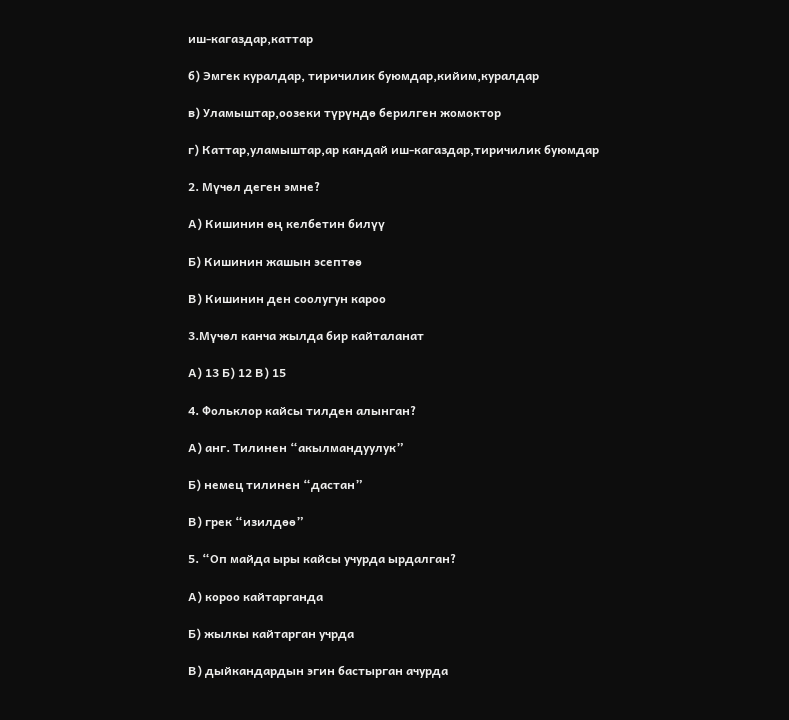иш-кагаздар,каттар

б) Эмгек куралдар, тиричилик буюмдар,кийим,куралдар

в) Уламыштар,оозеки түрүндө берилген жомоктор

г) Каттар,уламыштар,ар кандай иш-кагаздар,тиричилик буюмдар

2. Мүчөл деген эмне?

А) Кишинин өң келбетин билүү

Б) Кишинин жашын эсептөө

В) Кишинин ден соолугун кароо

3.Мүчөл канча жылда бир кайталанат

А) 13 Б) 12 В) 15

4. Фольклор кайсы тилден алынган?

А) анг. Тилинен “акылмандуулук”

Б) немец тилинен “дастан”

В) грек “изилдөө”

5. “Оп майда ыры кайсы учурда ырдалган?

А) короо кайтарганда

Б) жылкы кайтарган учрда

В) дыйкандардын эгин бастырган ачурда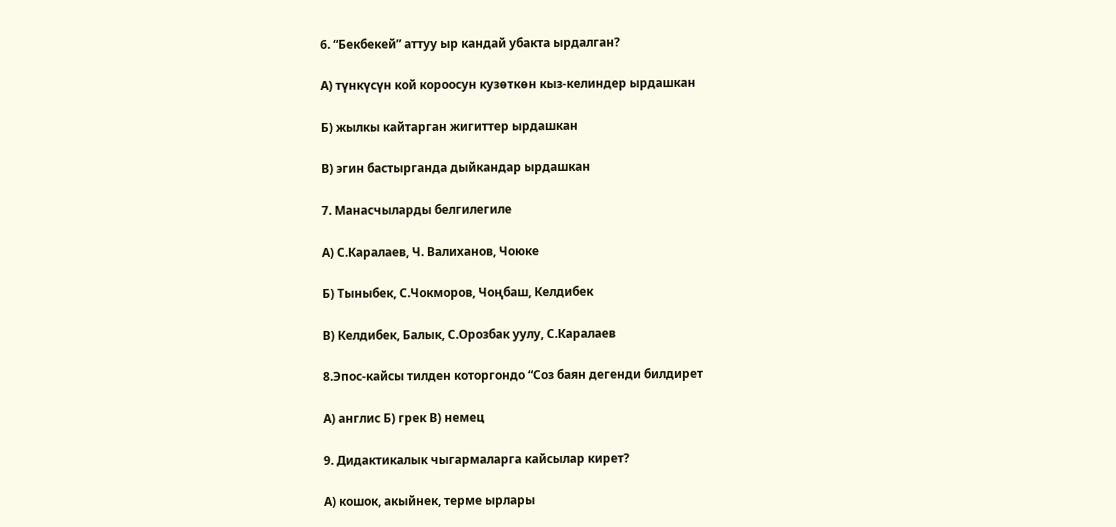6. “Бекбекей” аттуу ыр кандай убакта ырдалган?

А) түнкүсүн кой короосун кузөткөн кыз-келиндер ырдашкан

Б) жылкы кайтарган жигиттер ырдашкан

В) эгин бастырганда дыйкандар ырдашкан

7. Манасчыларды белгилегиле

А) С.Каралаев, Ч. Валиханов, Чоюке

Б) Тыныбек, С.Чокморов, Чоңбаш, Келдибек

В) Келдибек, Балык, С.Орозбак уулу, С.Каралаев

8.Эпос-кайсы тилден которгондо “Соз баян дегенди билдирет

А) англис Б) грек В) немец

9. Дидактикалык чыгармаларга кайсылар кирет?

А) кошок, акыйнек, терме ырлары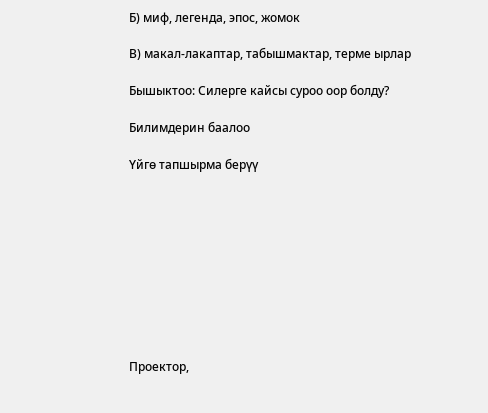Б) миф, легенда, эпос, жомок

В) макал-лакаптар, табышмактар, терме ырлар

Бышыктоо: Силерге кайсы суроо оор болду?

Билимдерин баалоо

Yйгө тапшырма берүү










Проектор,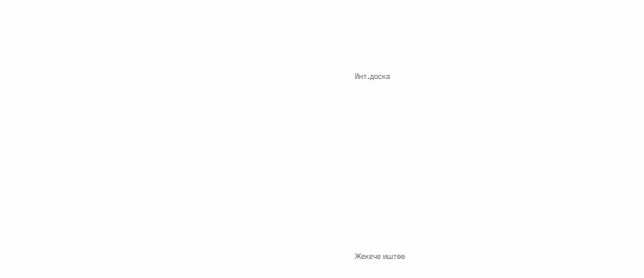Инт.доска










Жекече иштөө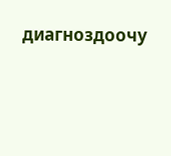диагноздоочу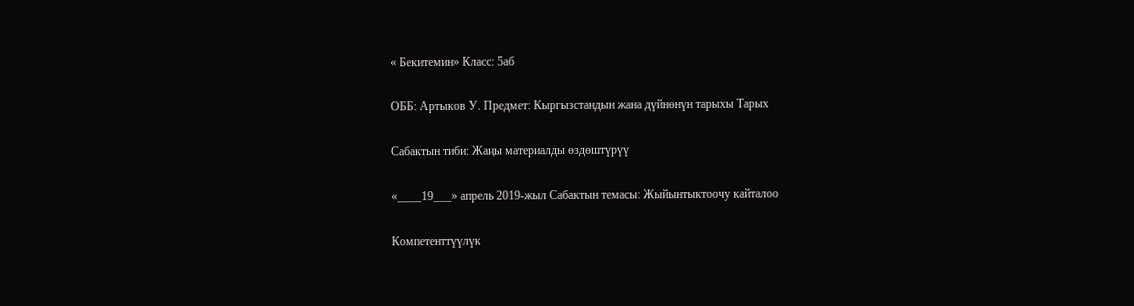« Бекитемин» Класс: 5аб

ОББ: Артыков У. Предмет: Кыргызстандын жана дүйнөнүн тарыхы Тарых

Сабактын тиби: Жаңы материалды өздөштүрүү

«____19___» апрель 2019-жыл Сабактын темасы: Жыйынтыктоочу кайталоо

Компетенттүүлүк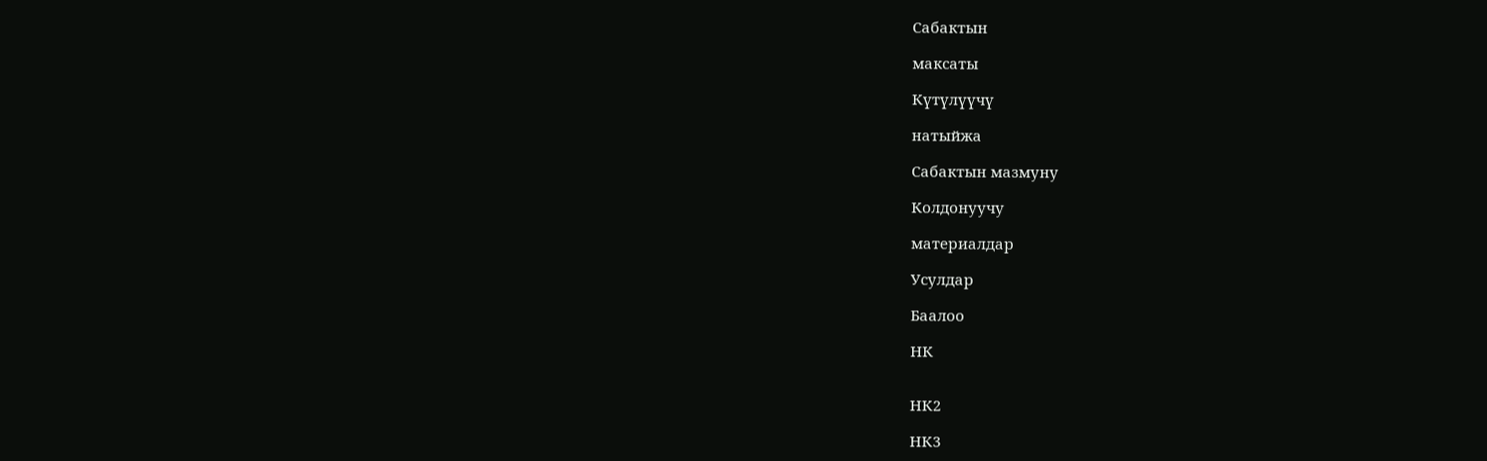Сабактын

максаты

Күтүлүүчү

натыйжа

Сабактын мазмуну

Колдонуучу

материалдар

Усулдар

Баалоо

НК


НК2

НК3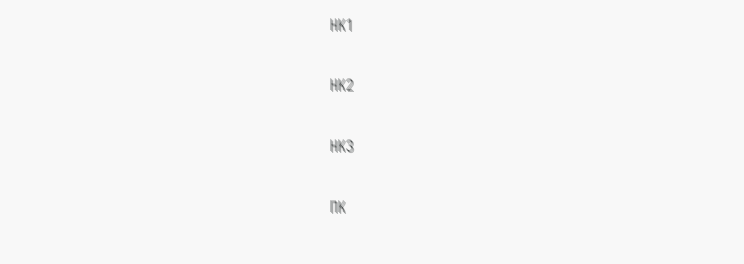НК1

НК2

НК3

ПК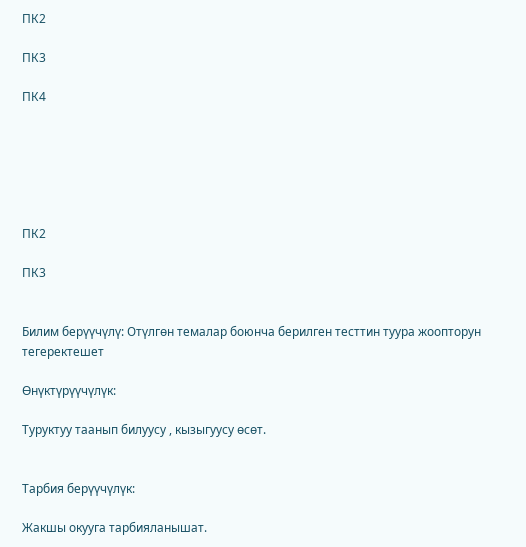ПК2

ПК3

ПК4






ПК2

ПК3


Билим берүүчүлү: Отүлгөн темалар боюнча берилген тесттин туура жоопторун тегеректешет

Өнүктүрүүчүлүк:

Туруктуу таанып билуусу , кызыгуусу өсөт.


Тарбия берүүчүлүк:

Жакшы окууга тарбияланышат.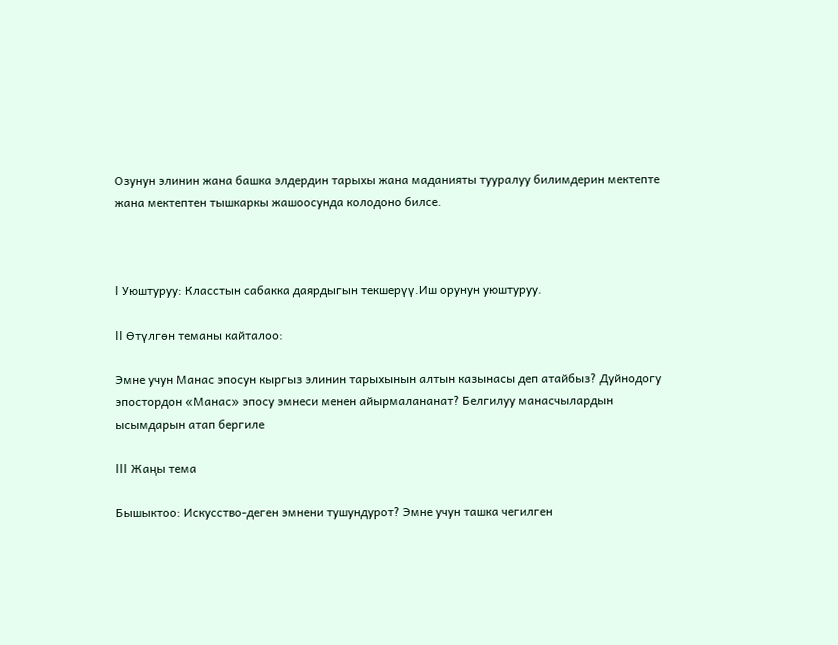Озунун элинин жана башка элдердин тарыхы жана маданияты тууралуу билимдерин мектепте жана мектептен тышкаркы жашоосунда колодоно билсе.



I Уюштуруу: Класстын сабакка даярдыгын текшерүү.Иш орунун уюштуруу.

II Өтүлгөн теманы кайталоо:

Эмне учун Манас эпосун кыргыз элинин тарыхынын алтын казынасы деп атайбыз? Дуйнодогу эпостордон «Манас» эпосу эмнеси менен айырмалананат? Белгилуу манасчылардын ысымдарын атап бергиле

III Жаңы тема

Бышыктоо: Искусство-деген эмнени тушундурот? Эмне учун ташка чегилген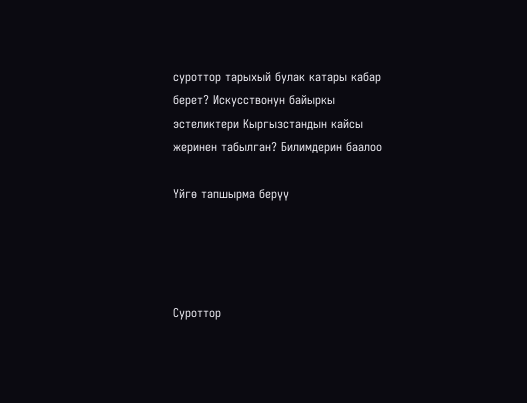суроттор тарыхый булак катары кабар берет? Искусствонун байыркы эстеликтери Кыргызстандын кайсы жеринен табылган? Билимдерин баалоо

Yйгө тапшырма берүү




Суроттор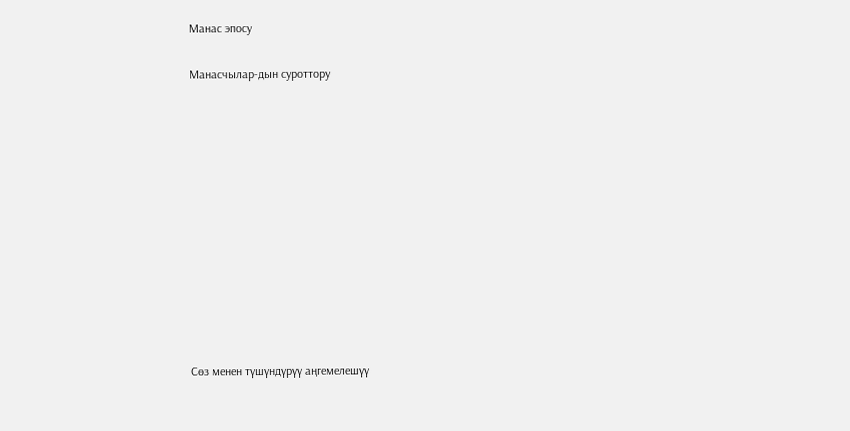Манас эпосу


Манасчылар-дын суроттору


















Сөз менен түшүндүрүү аңгемелешүү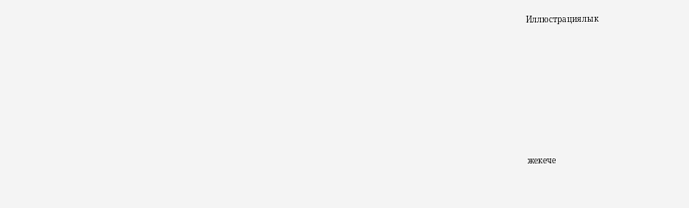Иллюстрациялык











жекече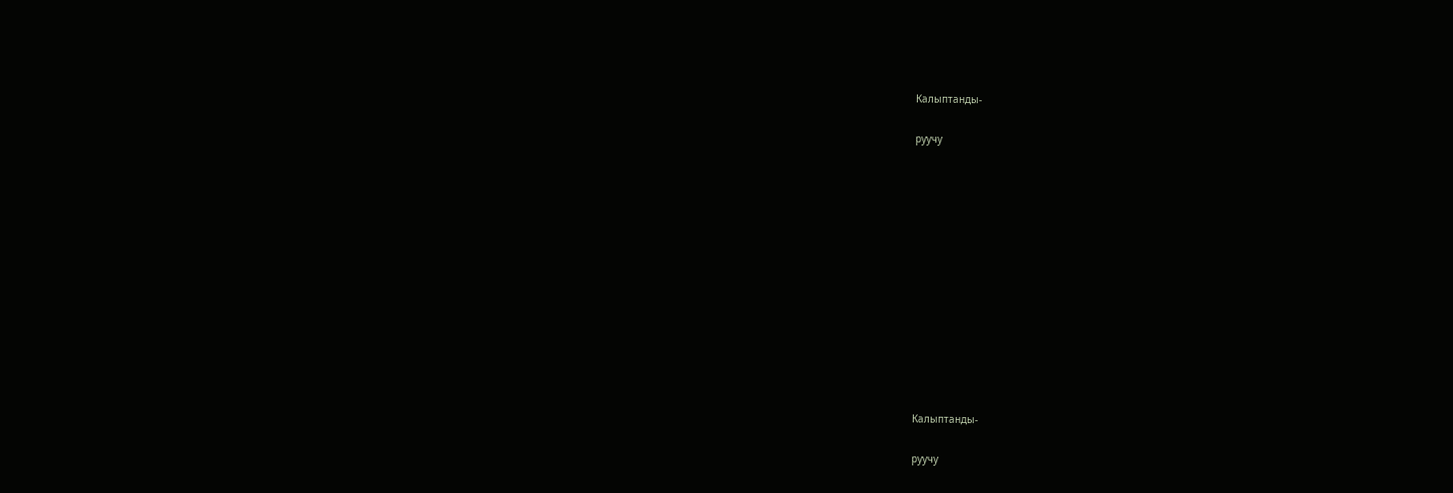Калыптанды-

руучу













Калыптанды-

руучу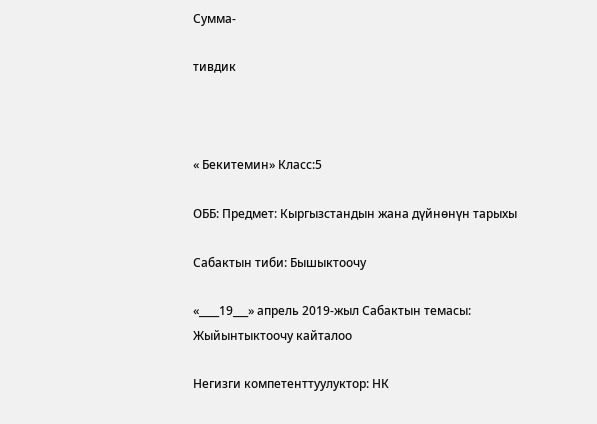Сумма-

тивдик



« Бекитемин» Класс:5

ОББ: Предмет: Кыргызстандын жана дүйнөнүн тарыхы

Сабактын тиби: Бышыктоочу

«____19___» апрель 2019-жыл Сабактын темасы: Жыйынтыктоочу кайталоо

Негизги компетенттуулуктор: НК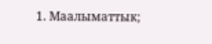1. Маалыматтык;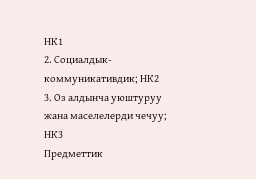НК1
2. Социалдык-коммуникативдик; НК2
3. Оз алдынча уюштуруу жана маселелерди чечуу; НК3
Предметтик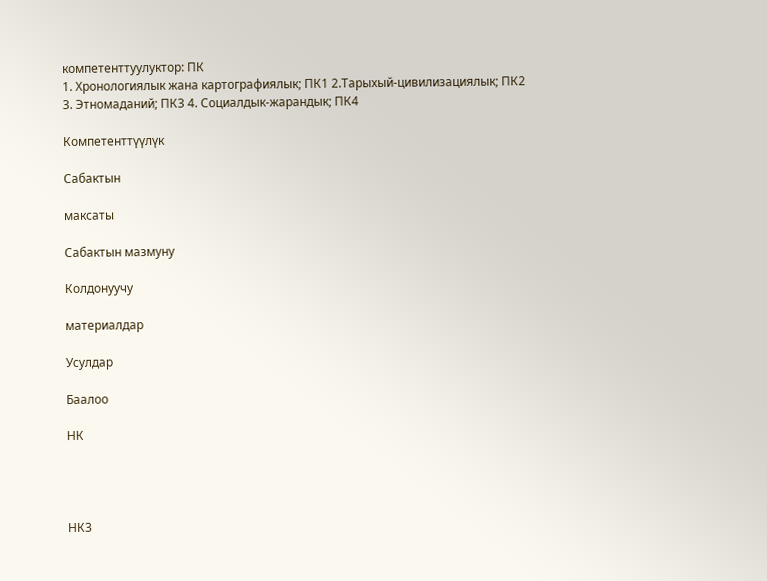компетенттуулуктор: ПК
1. Хронологиялык жана картографиялык; ПК1 2.Тарыхый-цивилизациялык; ПК2
3. Этномаданий; ПК3 4. Социалдык-жарандык; ПК4

Компетенттүүлүк

Сабактын

максаты

Сабактын мазмуну

Колдонуучу

материалдар

Усулдар

Баалоо

НК




НК3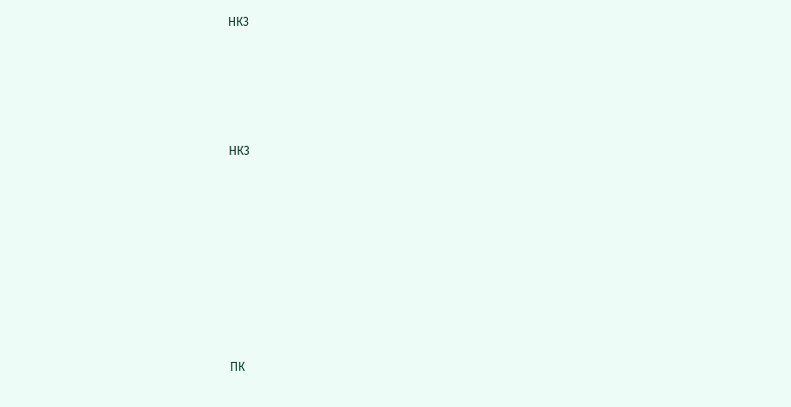НК3





НК3









ПК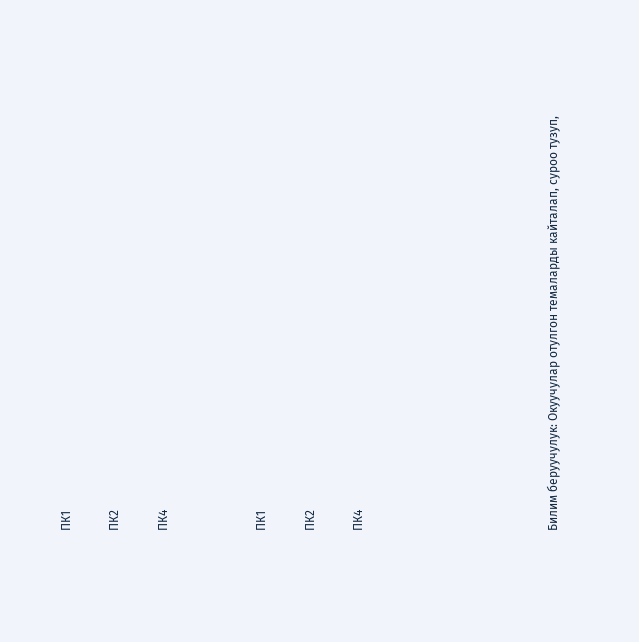ПК1

ПК2

ПК4



ПК1

ПК2

ПК4







Билим беруучулук: Окуучулар отулгон темаларды кайталап, суроо тузуп,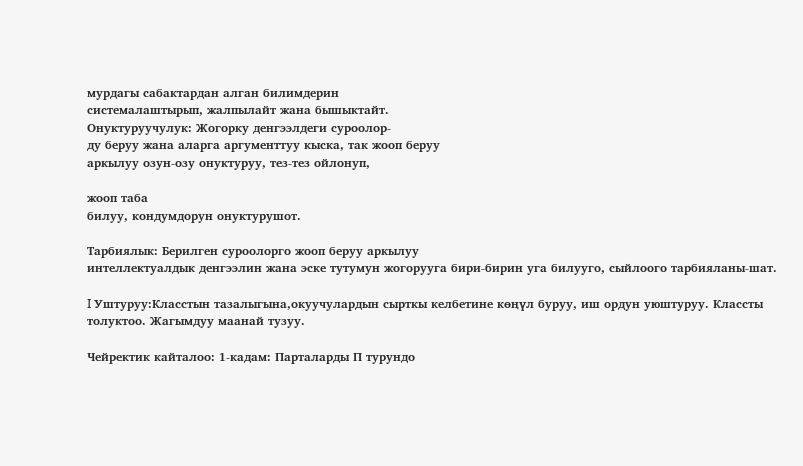мурдагы сабактардан алган билимдерин
системалаштырып, жалпылайт жана бышыктайт.
Онуктуруучулук: Жогорку денгээлдеги суроолор-
ду беруу жана аларга аргументтуу кыска, так жооп беруу
аркылуу озун-озу онуктуруу, тез-тез ойлонуп,

жооп таба
билуу, кондумдорун онуктурушот.

Тарбиялык: Берилген суроолорго жооп беруу аркылуу
интеллектуалдык денгээлин жана эске тутумун жогорууга бири-бирин уга билууго, сыйлоого тарбияланы-шат.

I Уштуруу:Класстын тазалыгына,окуучулардын сырткы келбетине көңүл буруу, иш ордун уюштуруу. Классты толуктоо. Жагымдуу маанай тузуу.

Чейректик кайталоо: 1-кадам: Парталарды П турундо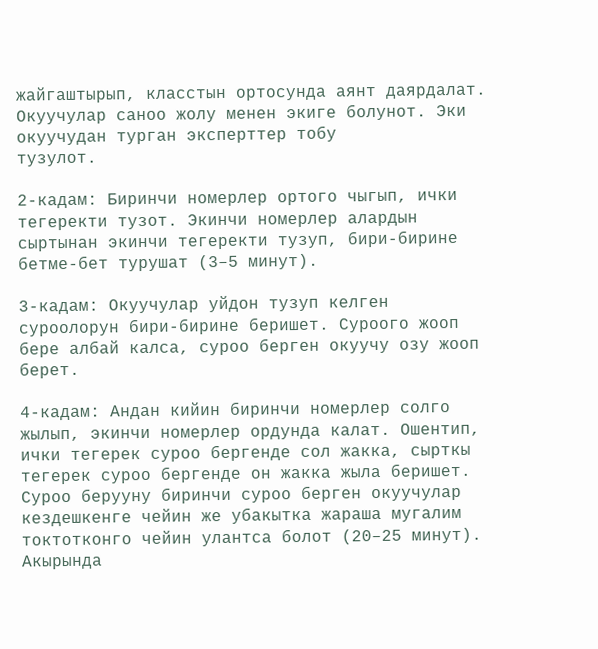жайгаштырып, класстын ортосунда аянт даярдалат. Окуучулар саноо жолу менен экиге болунот. Эки окуучудан турган эксперттер тобу
тузулот.

2-кадам: Биринчи номерлер ортого чыгып, ички тегеректи тузот. Экинчи номерлер алардын сыртынан экинчи тегеректи тузуп, бири-бирине бетме-бет турушат (3–5 минут).

3-кадам: Окуучулар уйдон тузуп келген суроолорун бири-бирине беришет. Суроого жооп бере албай калса, суроо берген окуучу озу жооп берет.

4-кадам: Андан кийин биринчи номерлер солго жылып, экинчи номерлер ордунда калат. Ошентип, ички тегерек суроо бергенде сол жакка, сырткы тегерек суроо бергенде он жакка жыла беришет. Суроо берууну биринчи суроо берген окуучулар кездешкенге чейин же убакытка жараша мугалим токтотконго чейин улантса болот (20–25 минут). Акырында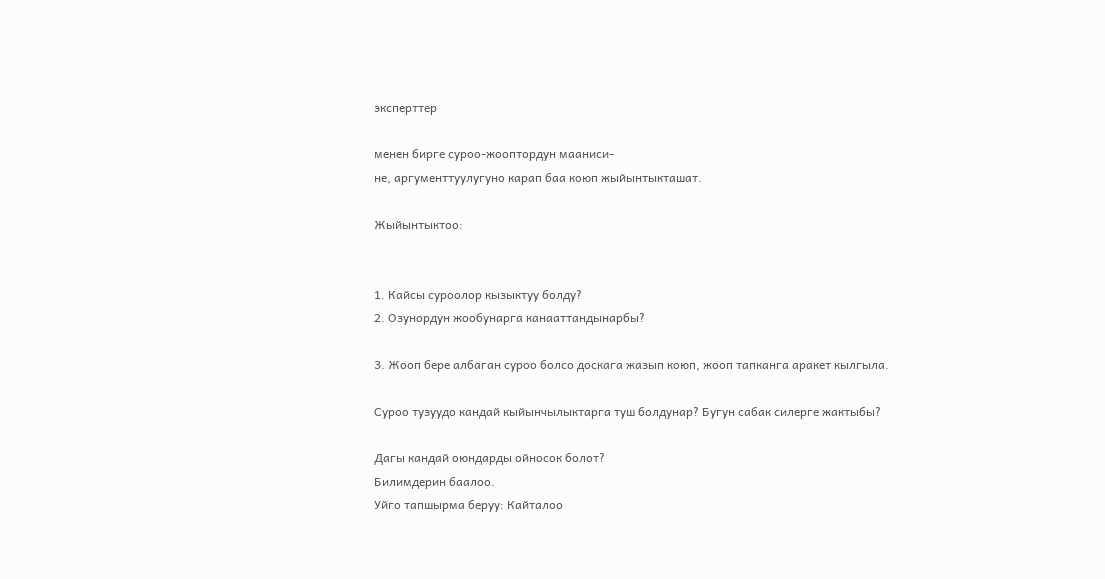эксперттер

менен бирге суроо-жооптордун мааниси-
не, аргументтуулугуно карап баа коюп жыйынтыкташат.

Жыйынтыктоо:


1. Кайсы суроолор кызыктуу болду?
2. Озунордун жообунарга канааттандынарбы?

3. Жооп бере албаган суроо болсо доскага жазып коюп, жооп тапканга аракет кылгыла.

Суроо тузуудо кандай кыйынчылыктарга туш болдунар? Бугун сабак силерге жактыбы?

Дагы кандай оюндарды ойносок болот?
Билимдерин баалоо.
Уйго тапшырма беруу: Кайталоо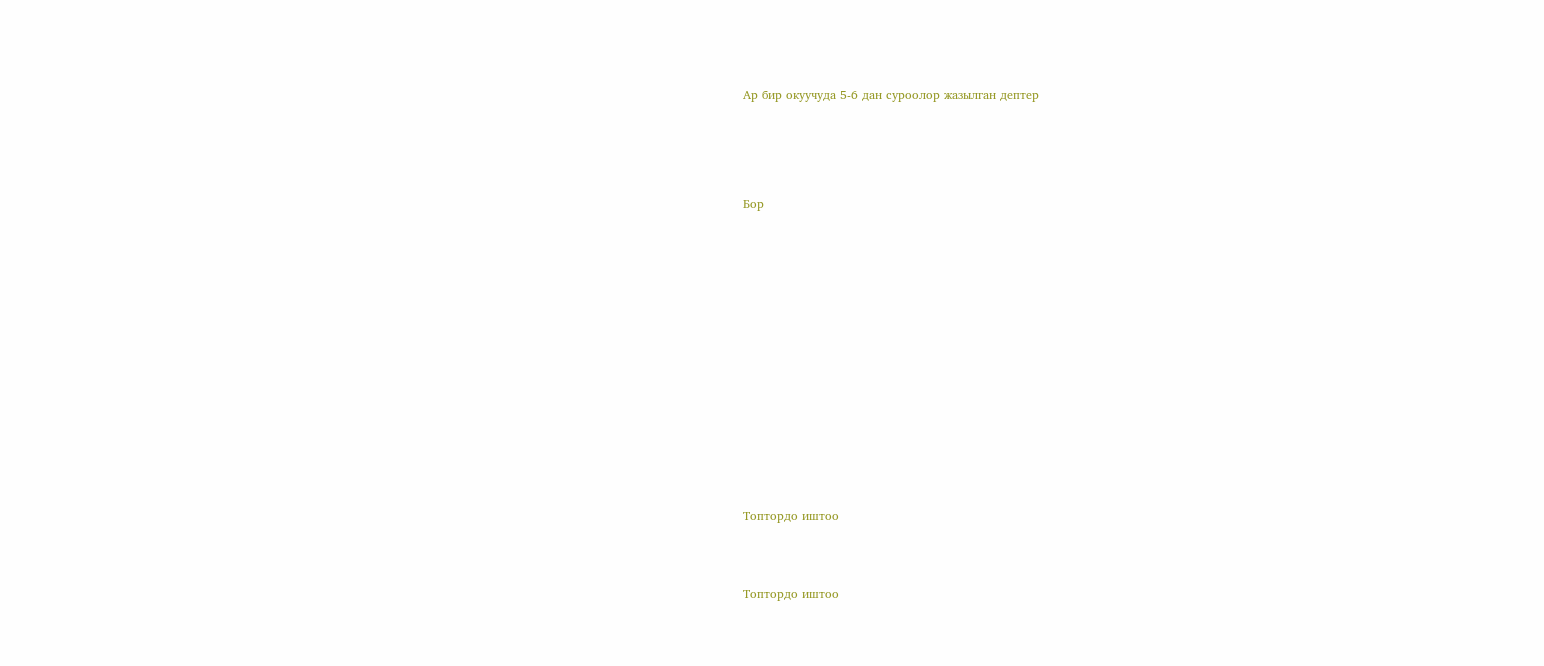Ар бир окуучуда 5-6 дан суроолор жазылган дептер






Бор



















Топтордо иштоо




Топтордо иштоо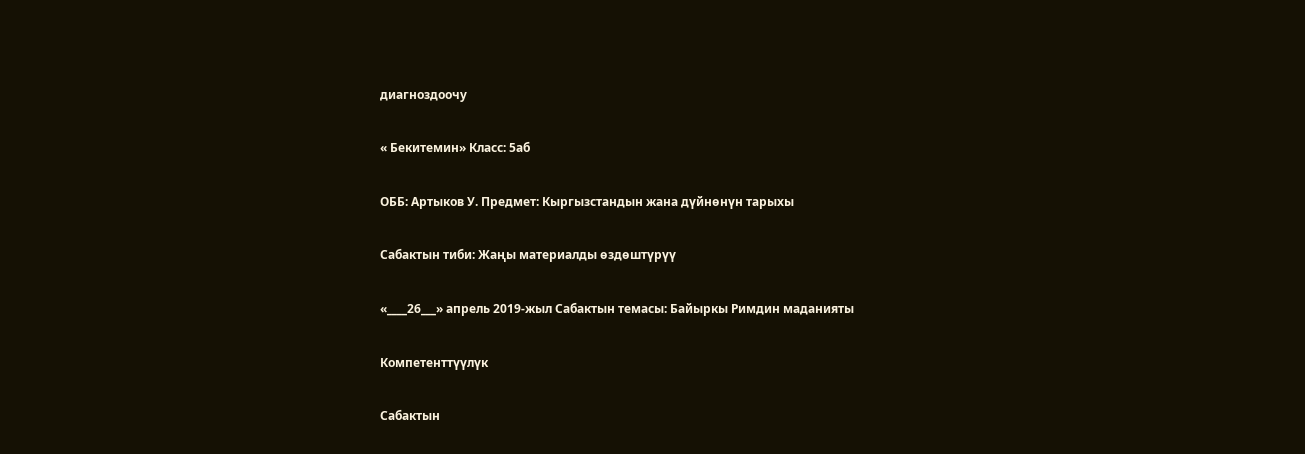диагноздоочу

« Бекитемин» Класс: 5аб

ОББ: Артыков У. Предмет: Кыргызстандын жана дүйнөнүн тарыхы

Сабактын тиби: Жаңы материалды өздөштүрүү

«____26___» апрель 2019-жыл Сабактын темасы: Байыркы Римдин маданияты

Компетенттүүлүк

Сабактын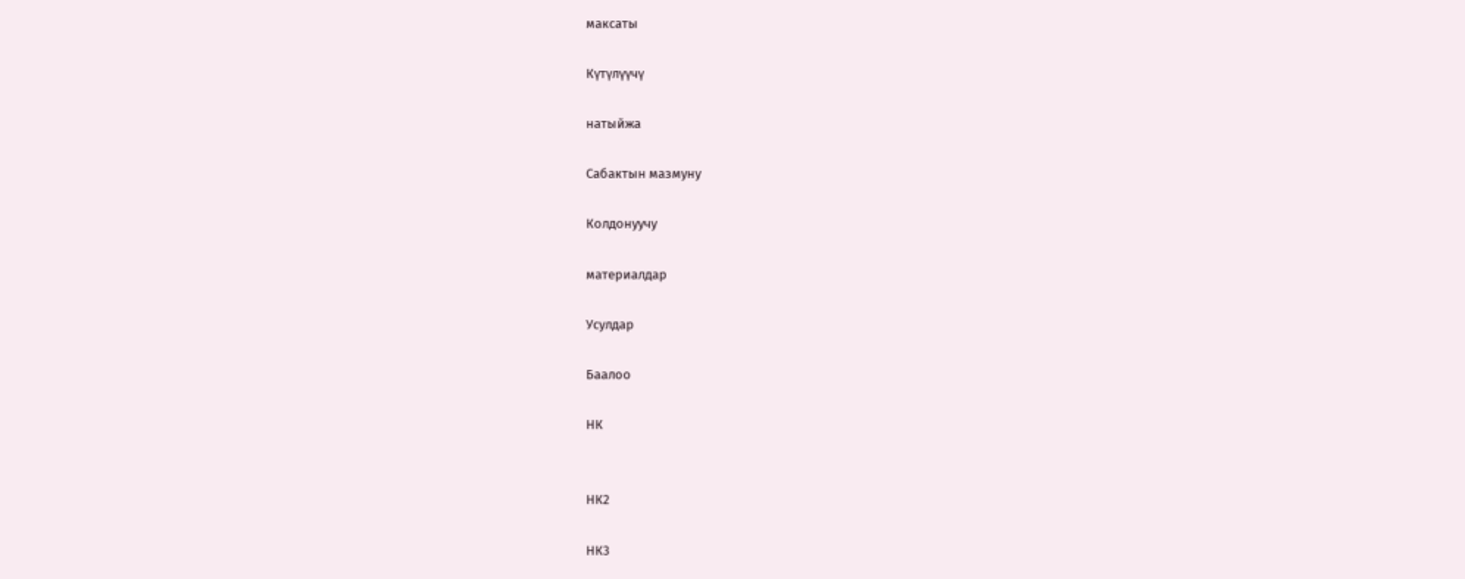максаты

Күтүлүүчү

натыйжа

Сабактын мазмуну

Колдонуучу

материалдар

Усулдар

Баалоо

НК


НК2

НК3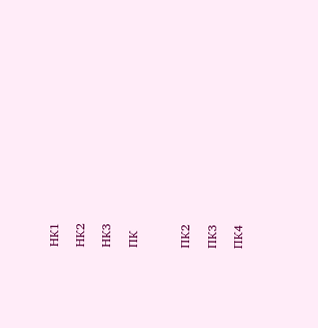НК1

НК2

НК3

ПК



ПК2

ПК3

ПК4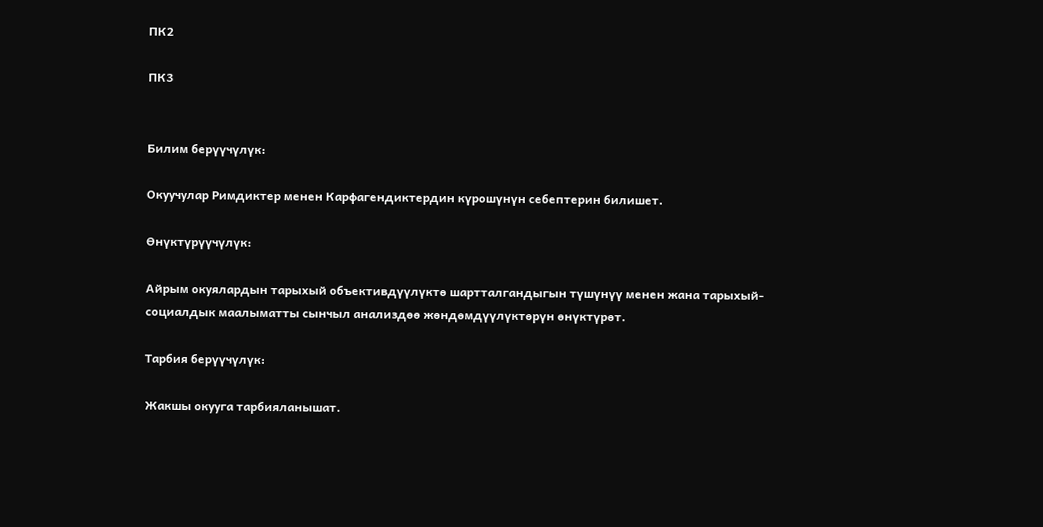ПК2

ПК3


Билим берүүчүлүк:

Окуучулар Римдиктер менен Карфагендиктердин күрошүнүн себептерин билишет.

Өнүктүрүүчүлүк:

Айрым окуялардын тарыхый объективдүүлүктө шартталгандыгын түшүнүү менен жана тарыхый-социалдык маалыматты сынчыл анализдөө жөндөмдүүлүктөрүн өнүктүрөт.

Тарбия берүүчүлүк:

Жакшы окууга тарбияланышат.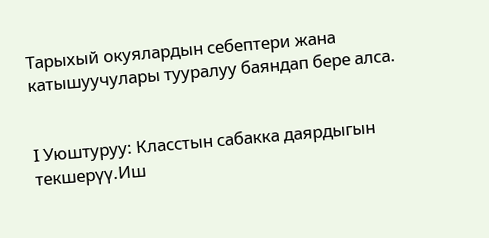Тарыхый окуялардын себептери жана катышуучулары тууралуу баяндап бере алса.


I Уюштуруу: Класстын сабакка даярдыгын текшерүү.Иш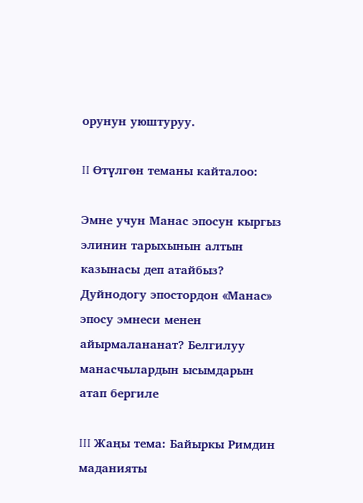орунун уюштуруу.

II Өтүлгөн теманы кайталоо:

Эмне учун Манас эпосун кыргыз элинин тарыхынын алтын казынасы деп атайбыз? Дуйнодогу эпостордон «Манас» эпосу эмнеси менен айырмалананат? Белгилуу манасчылардын ысымдарын атап бергиле

III Жаңы тема: Байыркы Римдин маданияты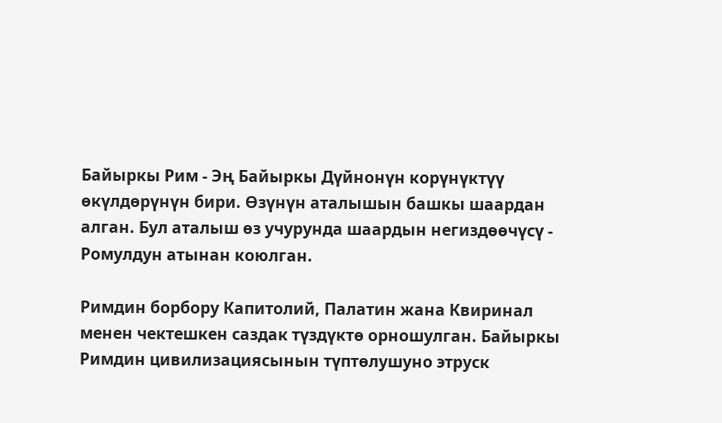Байыркы Рим - Эң Байыркы Дүйнонүн корүнүктүү өкүлдөрүнүн бири. Өзүнүн аталышын башкы шаардан алган. Бул аталыш өз учурунда шаардын негиздөөчүсү - Ромулдун атынан коюлган.

Римдин борбору Капитолий, Палатин жана Квиринал менен чектешкен саздак түздүктө орношулган. Байыркы Римдин цивилизациясынын түптөлушуно этруск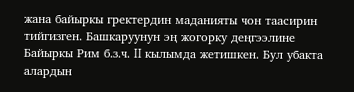жана байыркы гректердин маданияты чон таасирин тийгизген. Башкаруунун эң жогорку деңгээлине Байыркы Рим б.з.ч. II кылымда жетишкен. Бул убакта алардын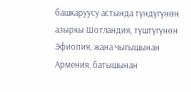башкаруусу астында түндүгүнөн азыркы Шотландия, түштүгүнөн Эфиопия, жана чыгышынан Армения, батышынан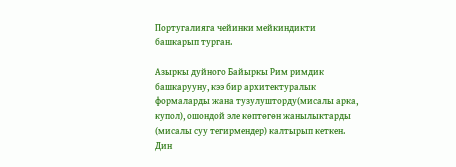Португалияга чейинки мейкиндикти башкарып турган.

Азыркы дуйного Байыркы Рим римдик башкарууну, кээ бир архитектуралык формаларды жана тузулушторду(мисалы арка, купол), ошондой эле көптөгөн жанылыктарды (мисалы суу тегирмендер) калтырып кеткен. Дин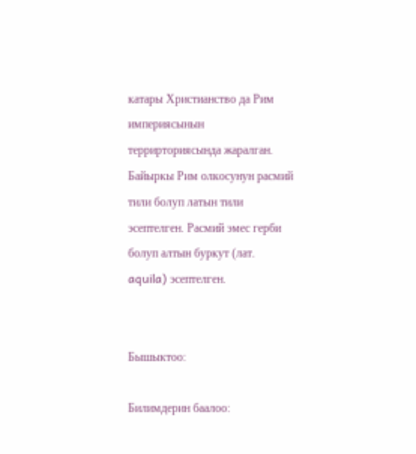катары Христианство да Рим империясынын террирториясында жаралган. Байыркы Рим олкосунун расмий тили болуп латын тили эсептелген. Расмий эмес герби болуп алтын буркут (лат. aquila) эсептелген.


Бышыктоо:

Билимдерин баалоо: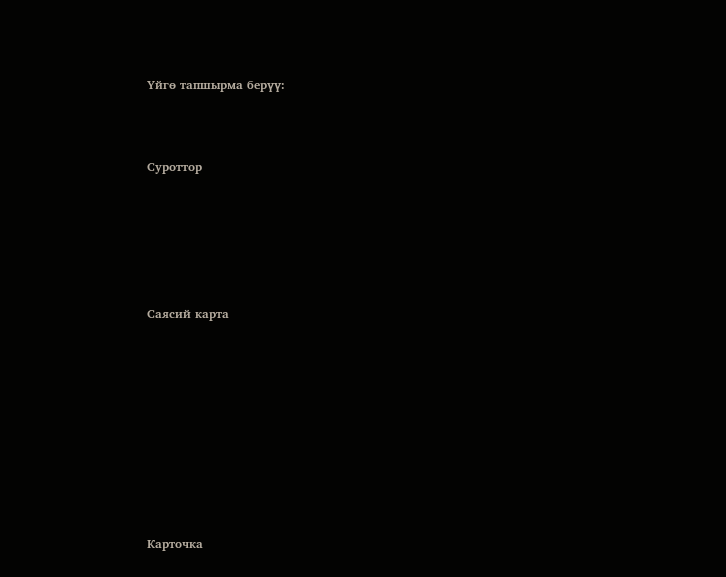Yйгө тапшырма берүү:




Суроттор








Саясий карта













Карточка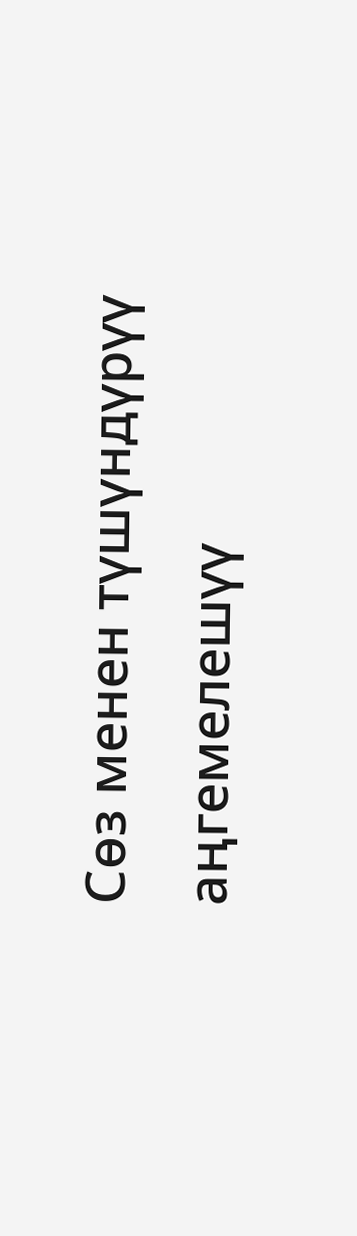Сөз менен түшүндүрүү аңгемелешүү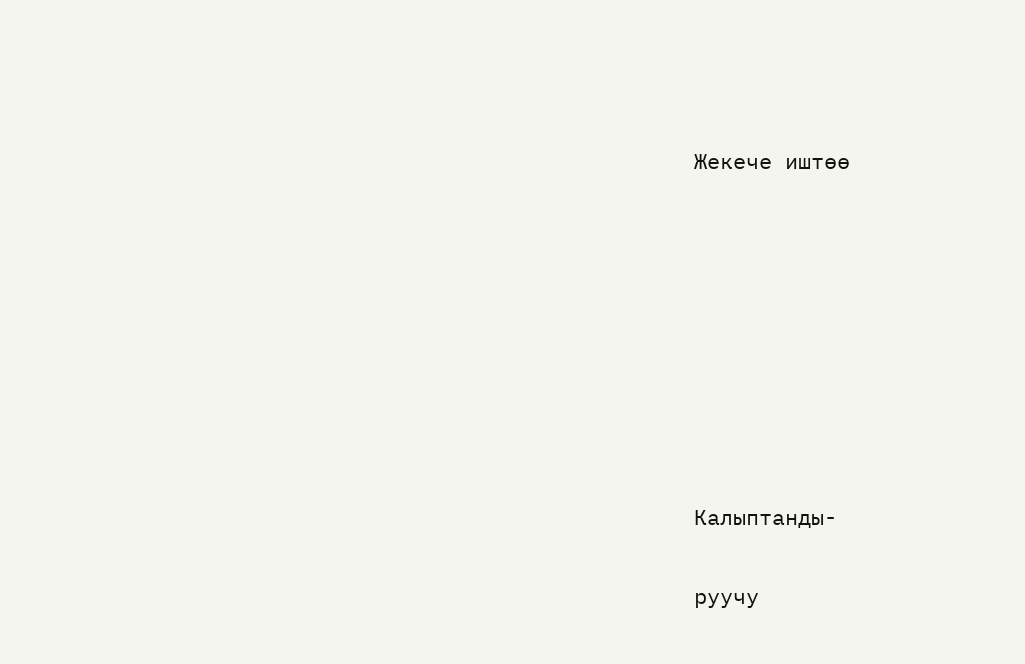Жекече иштөө








Калыптанды-

руучу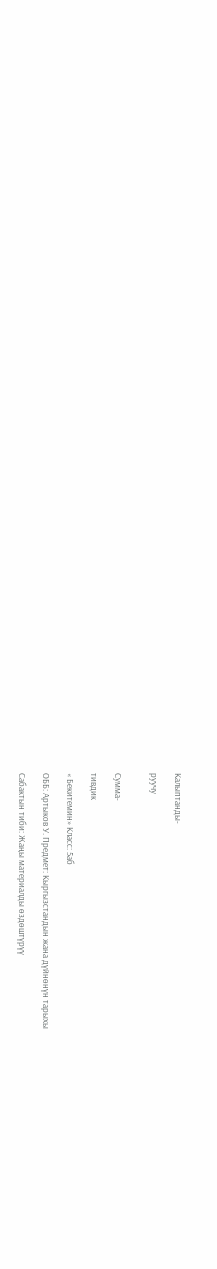Калыптанды-

руучу


Сумма-

тивдик

« Бекитемин» Класс: 5аб

ОББ: Артыков У. Предмет: Кыргызстандын жана дүйнөнүн тарыхы

Сабактын тиби: Жаңы материалды өздөштүрүү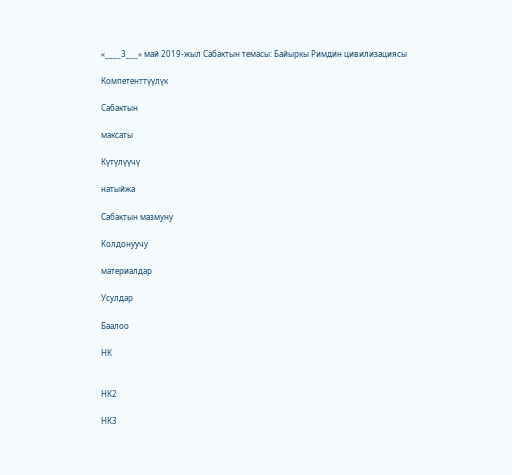«____3___» май 2019-жыл Сабактын темасы: Байыркы Римдин цивилизациясы

Компетенттүүлүк

Сабактын

максаты

Күтүлүүчү

натыйжа

Сабактын мазмуну

Колдонуучу

материалдар

Усулдар

Баалоо

НК


НК2

НК3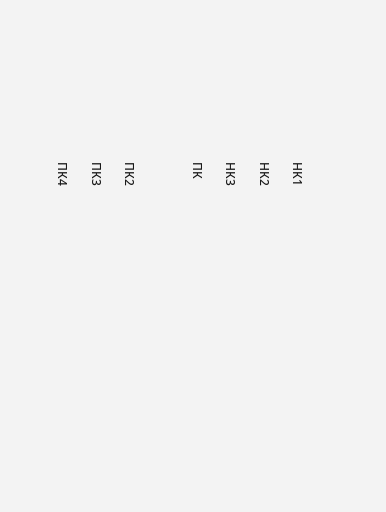НК1

НК2

НК3

ПК



ПК2

ПК3

ПК4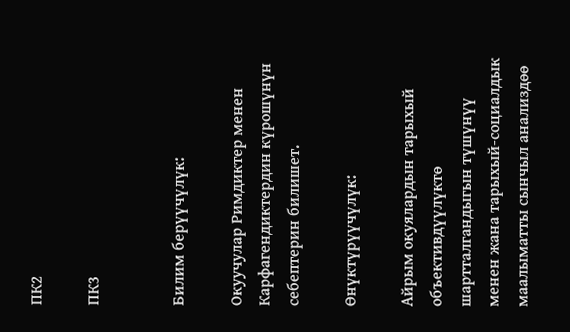ПК2

ПК3


Билим берүүчүлүк:

Окуучулар Римдиктер менен Карфагендиктердин күрошүнүн себептерин билишет.

Өнүктүрүүчүлүк:

Айрым окуялардын тарыхый объективдүүлүктө шартталгандыгын түшүнүү менен жана тарыхый-социалдык маалыматты сынчыл анализдөө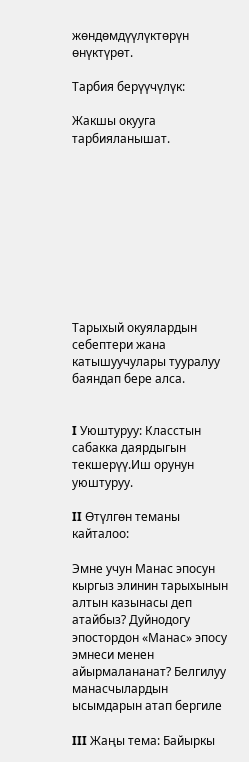жөндөмдүүлүктөрүн өнүктүрөт.

Тарбия берүүчүлүк:

Жакшы окууга тарбияланышат.










Тарыхый окуялардын себептери жана катышуучулары тууралуу баяндап бере алса.


I Уюштуруу: Класстын сабакка даярдыгын текшерүү.Иш орунун уюштуруу.

II Өтүлгөн теманы кайталоо:

Эмне учун Манас эпосун кыргыз элинин тарыхынын алтын казынасы деп атайбыз? Дуйнодогу эпостордон «Манас» эпосу эмнеси менен айырмалананат? Белгилуу манасчылардын ысымдарын атап бергиле

III Жаңы тема: Байыркы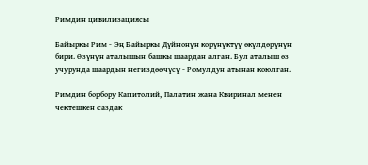Римдин цивилизациясы

Байыркы Рим - Эң Байыркы Дүйнонүн корүнүктүү өкүлдөрүнүн бири. Өзүнүн аталышын башкы шаардан алган. Бул аталыш өз учурунда шаардын негиздөөчүсү - Ромулдун атынан коюлган.

Римдин борбору Капитолий, Палатин жана Квиринал менен чектешкен саздак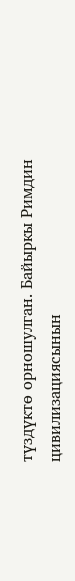түздүктө орношулган. Байыркы Римдин цивилизациясынын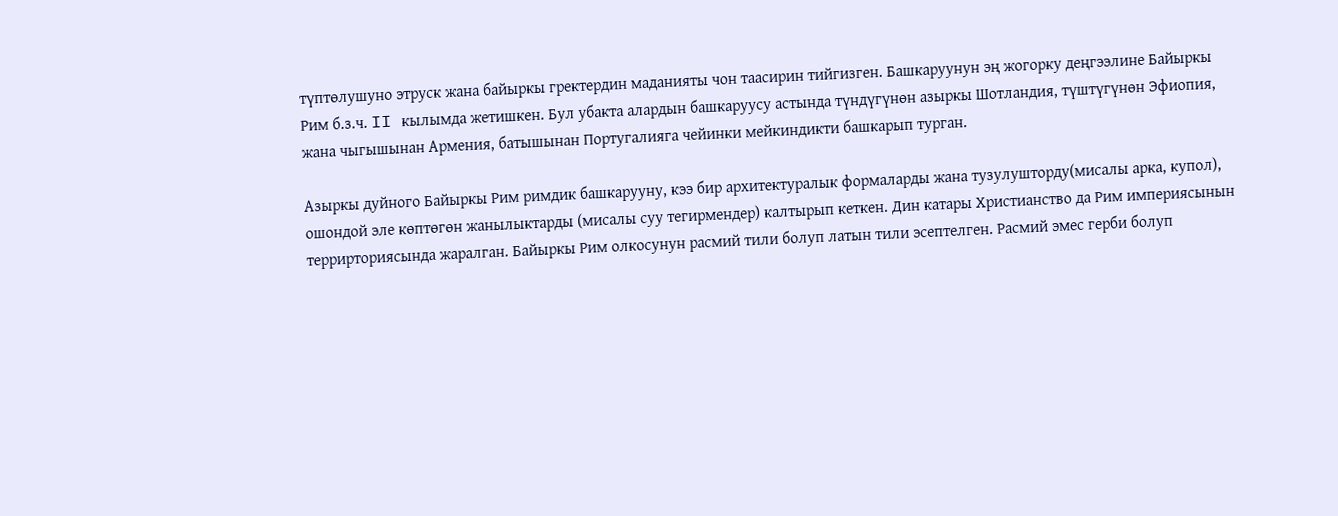түптөлушуно этруск жана байыркы гректердин маданияты чон таасирин тийгизген. Башкаруунун эң жогорку деңгээлине Байыркы Рим б.з.ч. II кылымда жетишкен. Бул убакта алардын башкаруусу астында түндүгүнөн азыркы Шотландия, түштүгүнөн Эфиопия, жана чыгышынан Армения, батышынан Португалияга чейинки мейкиндикти башкарып турган.

Азыркы дуйного Байыркы Рим римдик башкарууну, кээ бир архитектуралык формаларды жана тузулушторду(мисалы арка, купол), ошондой эле көптөгөн жанылыктарды (мисалы суу тегирмендер) калтырып кеткен. Дин катары Христианство да Рим империясынын террирториясында жаралган. Байыркы Рим олкосунун расмий тили болуп латын тили эсептелген. Расмий эмес герби болуп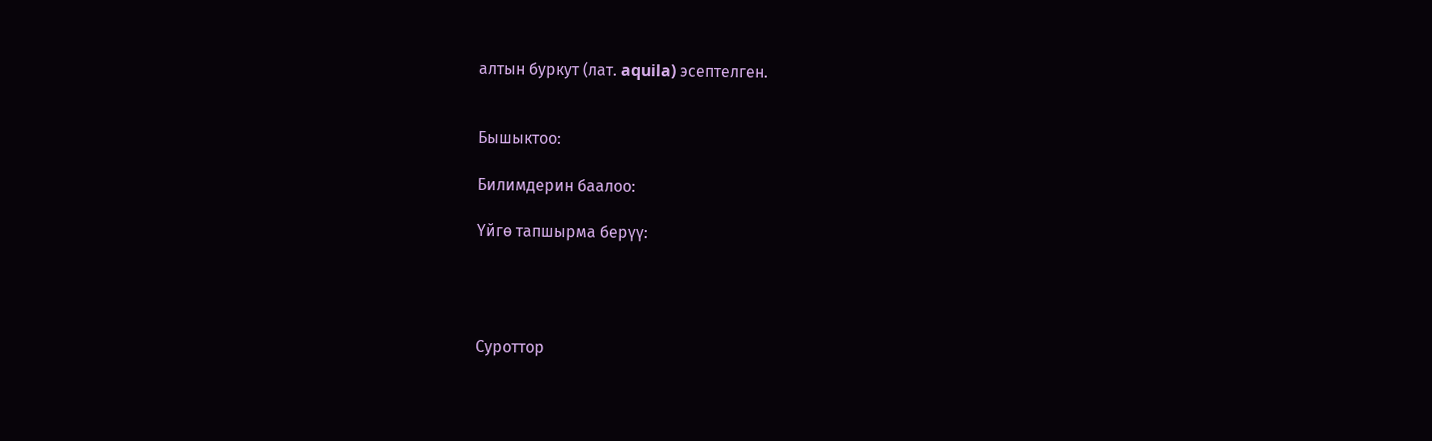алтын буркут (лат. aquila) эсептелген.


Бышыктоо:

Билимдерин баалоо:

Yйгө тапшырма берүү:




Суроттор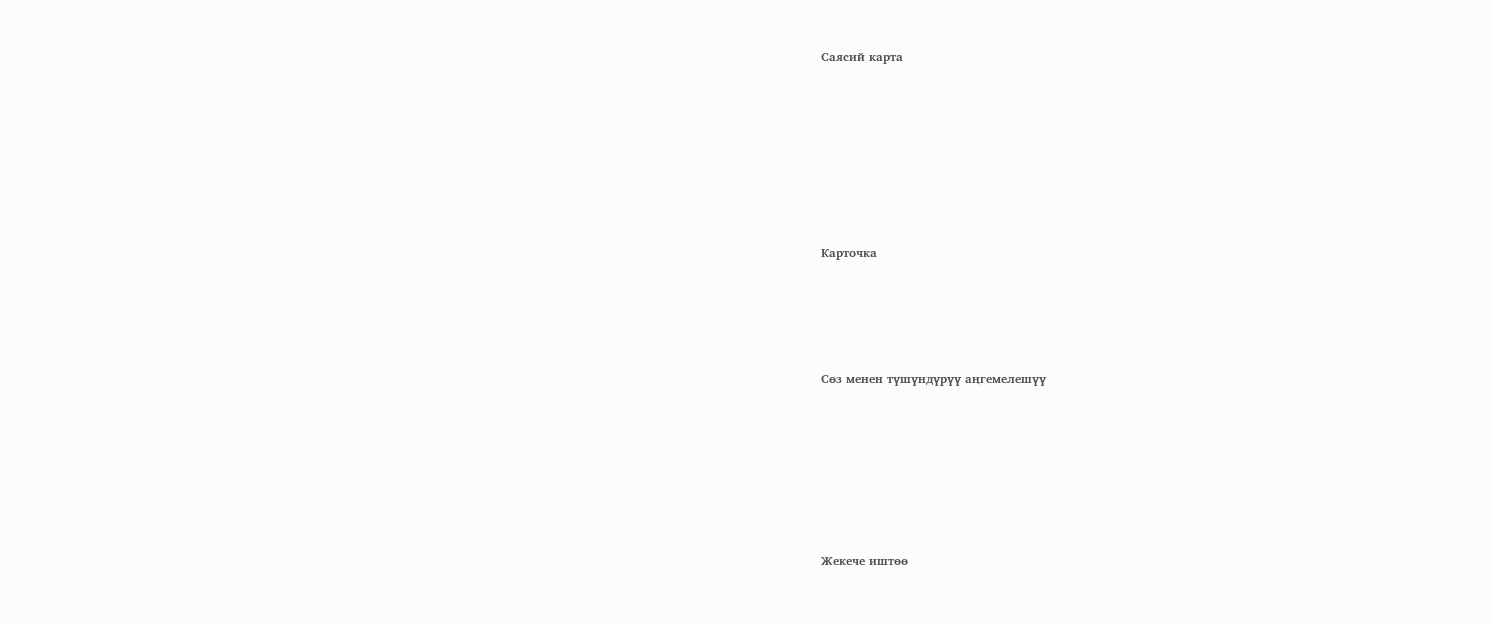Саясий карта













Карточка








Сөз менен түшүндүрүү аңгемелешүү












Жекече иштөө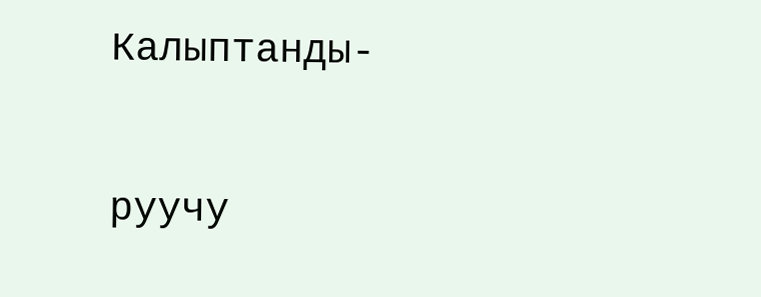Калыптанды-

руучу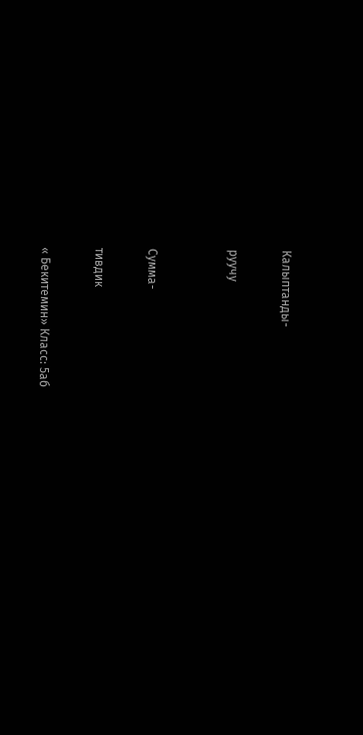Калыптанды-

руучу


Сумма-

тивдик

« Бекитемин» Класс: 5аб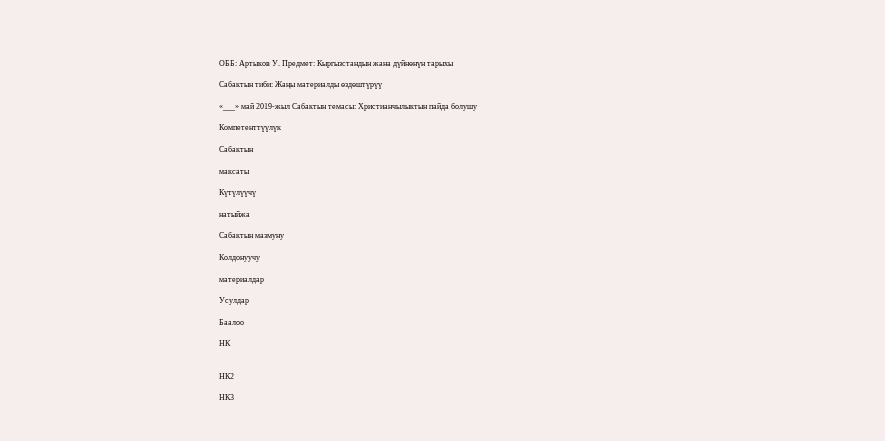ОББ: Артыков У. Предмет: Кыргызстандын жана дүйнөнүн тарыхы

Сабактын тиби: Жаңы материалды өздөштүрүү

«___» май 2019-жыл Сабактын темасы: Христианчылыктын пайда болушу

Компетенттүүлүк

Сабактын

максаты

Күтүлүүчү

натыйжа

Сабактын мазмуну

Колдонуучу

материалдар

Усулдар

Баалоо

НК


НК2

НК3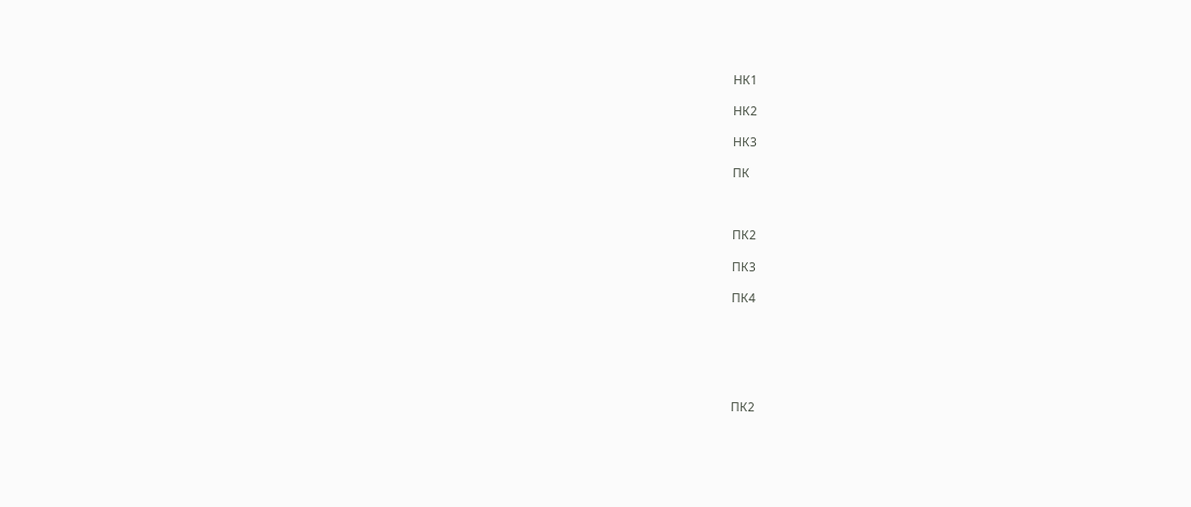НК1

НК2

НК3

ПК



ПК2

ПК3

ПК4






ПК2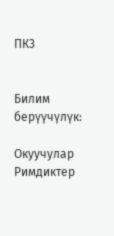ПК3


Билим берүүчүлүк:

Окуучулар Римдиктер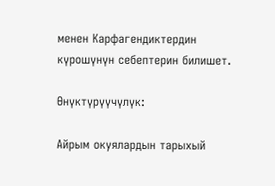менен Карфагендиктердин күрошүнүн себептерин билишет.

Өнүктүрүүчүлүк:

Айрым окуялардын тарыхый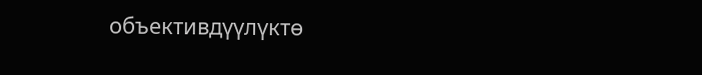объективдүүлүктө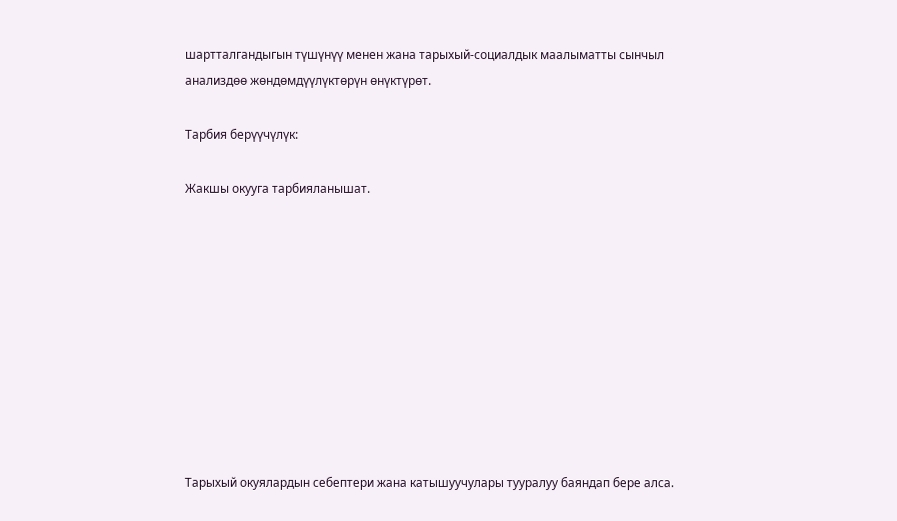шартталгандыгын түшүнүү менен жана тарыхый-социалдык маалыматты сынчыл анализдөө жөндөмдүүлүктөрүн өнүктүрөт.

Тарбия берүүчүлүк:

Жакшы окууга тарбияланышат.










Тарыхый окуялардын себептери жана катышуучулары тууралуу баяндап бере алса.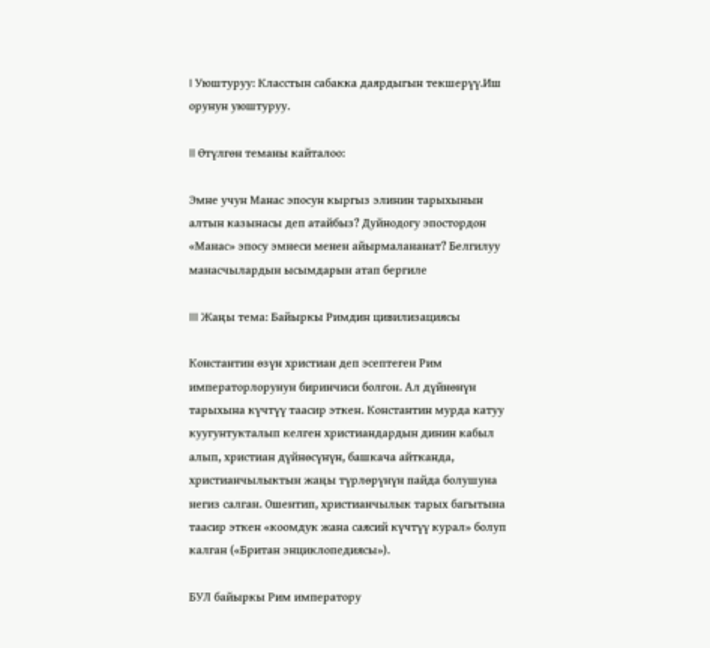I Уюштуруу: Класстын сабакка даярдыгын текшерүү.Иш орунун уюштуруу.

II Өтүлгөн теманы кайталоо:

Эмне учун Манас эпосун кыргыз элинин тарыхынын алтын казынасы деп атайбыз? Дуйнодогу эпостордон «Манас» эпосу эмнеси менен айырмалананат? Белгилуу манасчылардын ысымдарын атап бергиле

III Жаңы тема: Байыркы Римдин цивилизациясы

Константин өзүн христиан деп эсептеген Рим императорлорунун биринчиси болгон. Ал дүйнөнүн тарыхына күчтүү таасир эткен. Константин мурда катуу куугунтукталып келген христиандардын динин кабыл алып, христиан дүйнөсүнүн, башкача айтканда, христианчылыктын жаңы түрлөрүнүн пайда болушуна негиз салган. Ошентип, христианчылык тарых багытына таасир эткен «коомдук жана саясий күчтүү курал» болуп калган («Британ энциклопедиясы»).

БУЛ байыркы Рим императору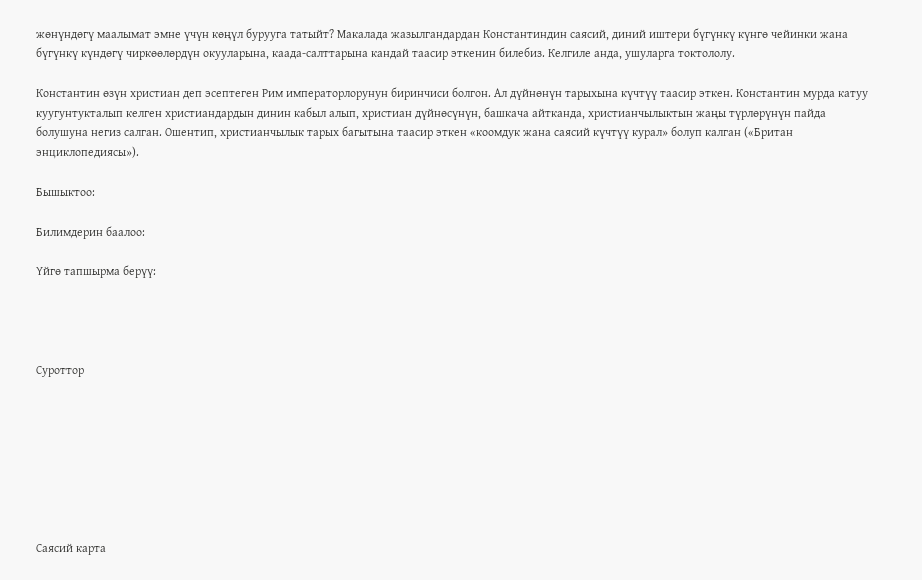жөнүндөгү маалымат эмне үчүн көңүл бурууга татыйт? Макалада жазылгандардан Константиндин саясий, диний иштери бүгүнкү күнгө чейинки жана бүгүнкү күндөгү чиркөөлөрдүн окууларына, каада-салттарына кандай таасир эткенин билебиз. Келгиле анда, ушуларга токтололу.

Константин өзүн христиан деп эсептеген Рим императорлорунун биринчиси болгон. Ал дүйнөнүн тарыхына күчтүү таасир эткен. Константин мурда катуу куугунтукталып келген христиандардын динин кабыл алып, христиан дүйнөсүнүн, башкача айтканда, христианчылыктын жаңы түрлөрүнүн пайда болушуна негиз салган. Ошентип, христианчылык тарых багытына таасир эткен «коомдук жана саясий күчтүү курал» болуп калган («Британ энциклопедиясы»).

Бышыктоо:

Билимдерин баалоо:

Yйгө тапшырма берүү:




Суроттор








Саясий карта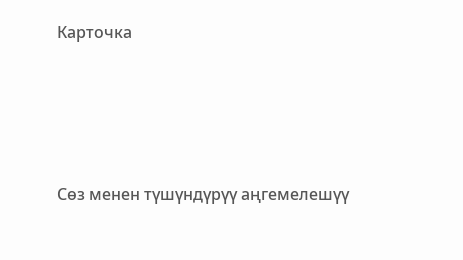Карточка








Сөз менен түшүндүрүү аңгемелешүү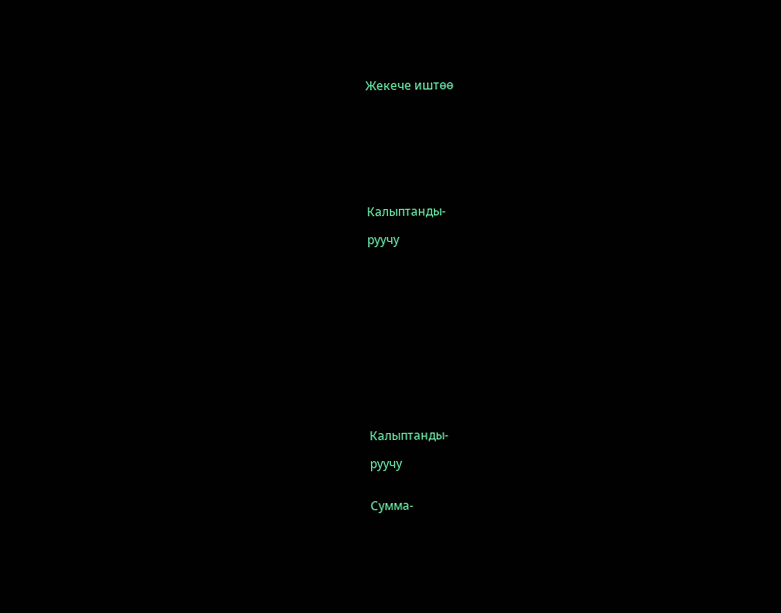Жекече иштөө








Калыптанды-

руучу













Калыптанды-

руучу


Сумма-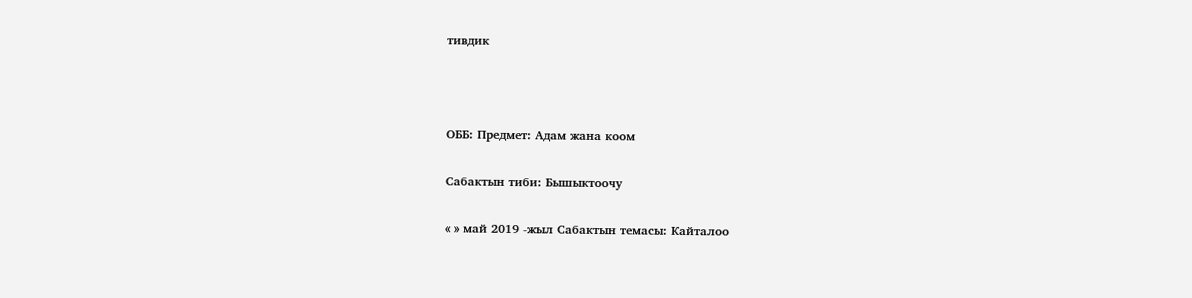тивдик



ОББ: Предмет: Адам жана коом

Сабактын тиби: Бышыктоочу

« » май 2019 -жыл Сабактын темасы: Кайталоо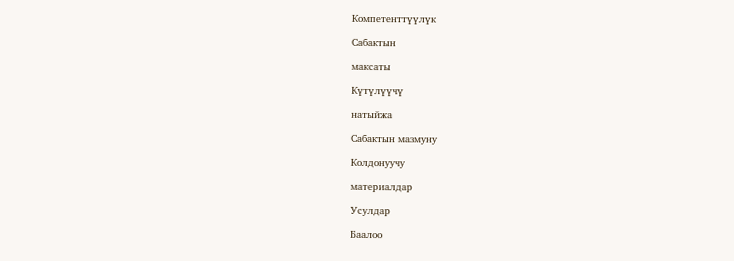Компетенттүүлүк

Сабактын

максаты

Күтүлүүчү

натыйжа

Сабактын мазмуну

Колдонуучу

материалдар

Усулдар

Баалоо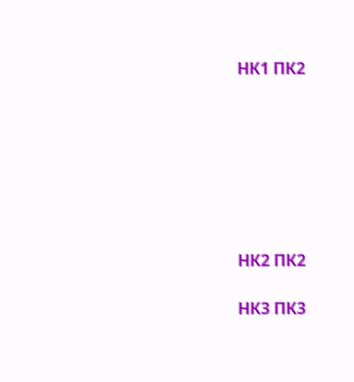НК1 ПК2







НК2 ПК2

НК3 ПК3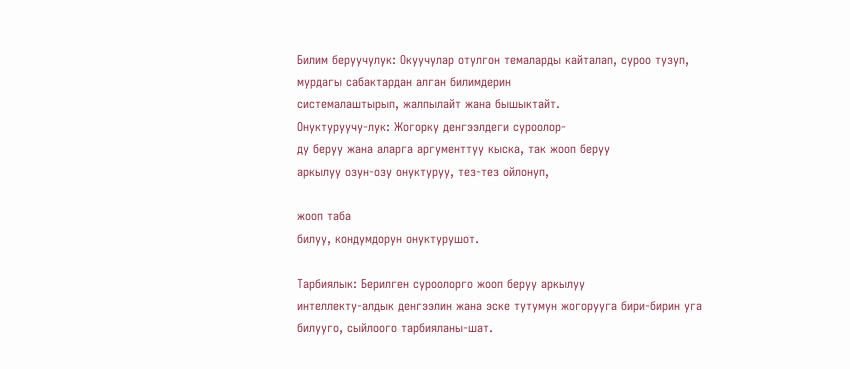Билим беруучулук: Окуучулар отулгон темаларды кайталап, суроо тузуп, мурдагы сабактардан алган билимдерин
системалаштырып, жалпылайт жана бышыктайт.
Онуктуруучу-лук: Жогорку денгээлдеги суроолор-
ду беруу жана аларга аргументтуу кыска, так жооп беруу
аркылуу озун-озу онуктуруу, тез-тез ойлонуп,

жооп таба
билуу, кондумдорун онуктурушот.

Тарбиялык: Берилген суроолорго жооп беруу аркылуу
интеллекту-алдык денгээлин жана эске тутумун жогорууга бири-бирин уга билууго, сыйлоого тарбияланы-шат.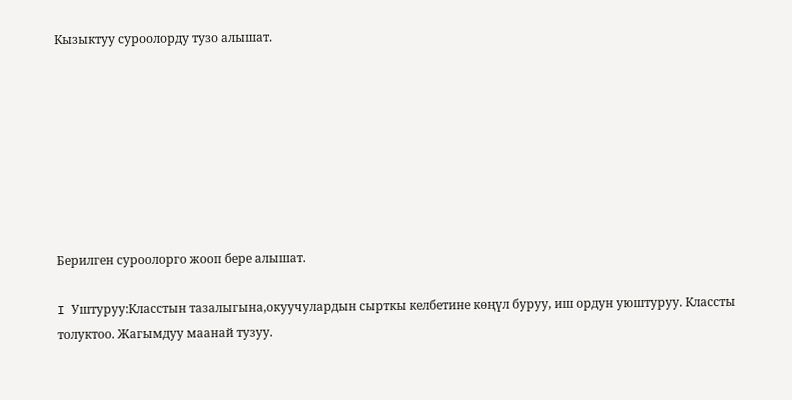Кызыктуу суроолорду тузо алышат.








Берилген суроолорго жооп бере алышат.

I Уштуруу:Класстын тазалыгына,окуучулардын сырткы келбетине көңүл буруу, иш ордун уюштуруу. Классты толуктоо. Жагымдуу маанай тузуу.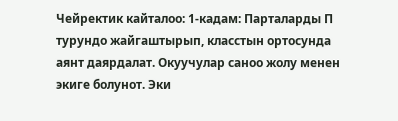Чейректик кайталоо: 1-кадам: Парталарды П турундо жайгаштырып, класстын ортосунда аянт даярдалат. Окуучулар саноо жолу менен экиге болунот. Эки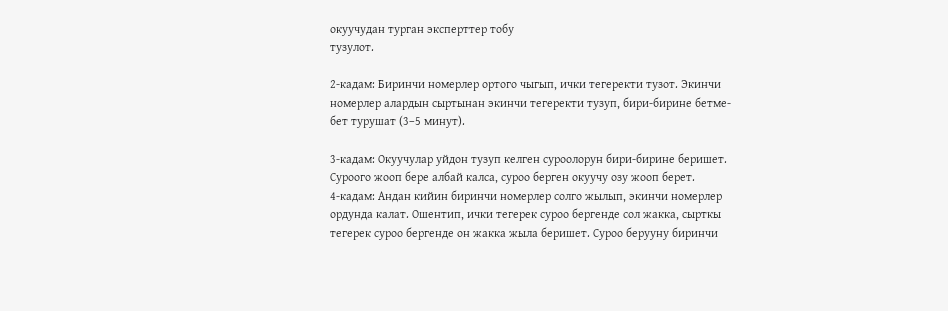окуучудан турган эксперттер тобу
тузулот.

2-кадам: Биринчи номерлер ортого чыгып, ички тегеректи тузот. Экинчи номерлер алардын сыртынан экинчи тегеректи тузуп, бири-бирине бетме-бет турушат (3–5 минут).

3-кадам: Окуучулар уйдон тузуп келген суроолорун бири-бирине беришет. Суроого жооп бере албай калса, суроо берген окуучу озу жооп берет.
4-кадам: Андан кийин биринчи номерлер солго жылып, экинчи номерлер ордунда калат. Ошентип, ички тегерек суроо бергенде сол жакка, сырткы тегерек суроо бергенде он жакка жыла беришет. Суроо берууну биринчи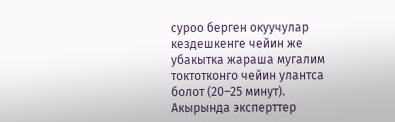суроо берген окуучулар кездешкенге чейин же убакытка жараша мугалим токтотконго чейин улантса болот (20–25 минут). Акырында эксперттер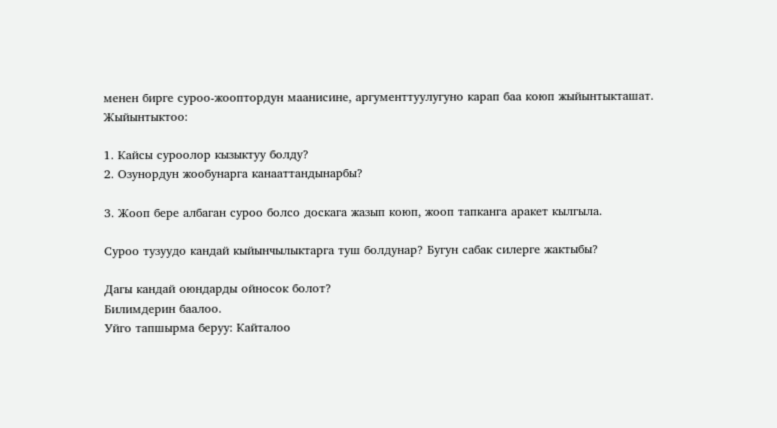менен бирге суроо-жооптордун маанисине, аргументтуулугуно карап баа коюп жыйынтыкташат.
Жыйынтыктоо:

1. Кайсы суроолор кызыктуу болду?
2. Озунордун жообунарга канааттандынарбы?

3. Жооп бере албаган суроо болсо доскага жазып коюп, жооп тапканга аракет кылгыла.

Суроо тузуудо кандай кыйынчылыктарга туш болдунар? Бугун сабак силерге жактыбы?

Дагы кандай оюндарды ойносок болот?
Билимдерин баалоо.
Уйго тапшырма беруу: Кайталоо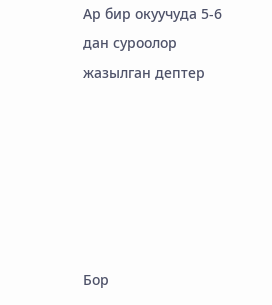Ар бир окуучуда 5-6 дан суроолор жазылган дептер






Бор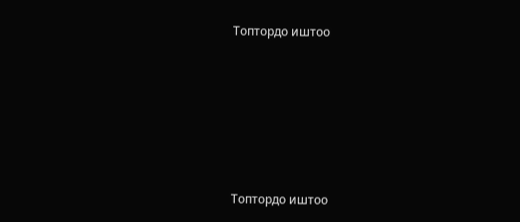Топтордо иштоо











Топтордо иштоо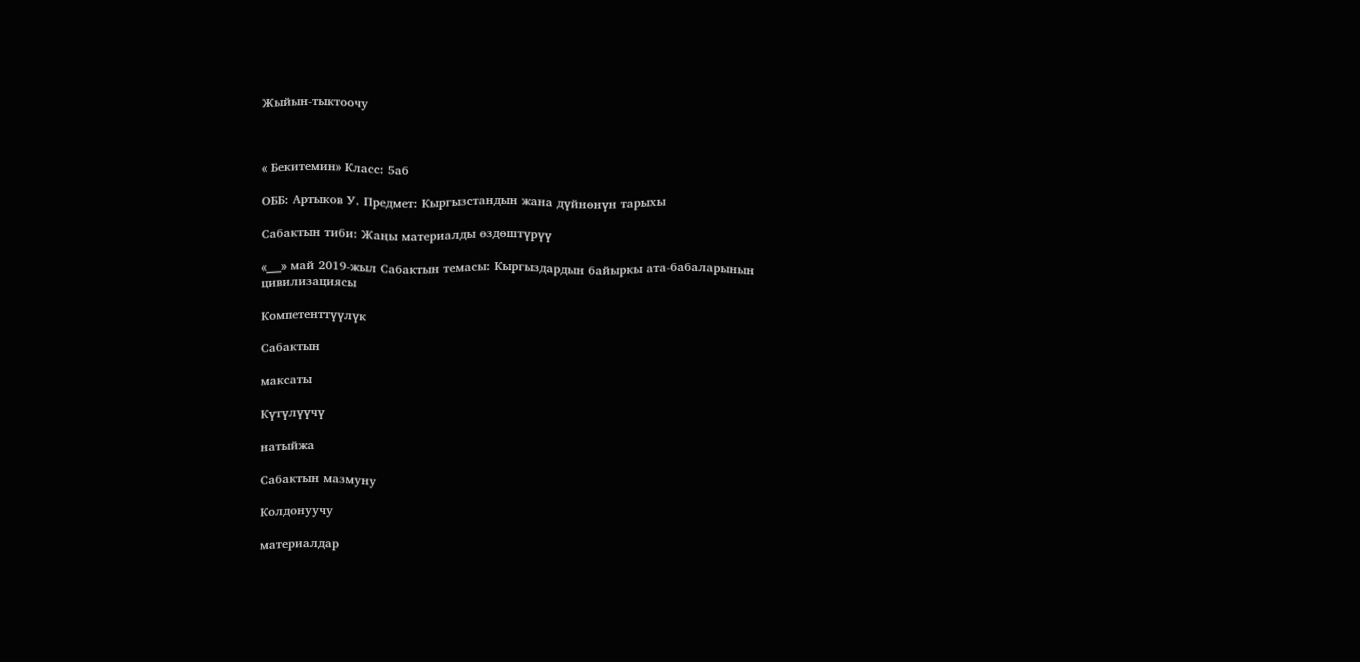Жыйын-тыктоочу



« Бекитемин» Класс: 5аб

ОББ: Артыков У. Предмет: Кыргызстандын жана дүйнөнүн тарыхы

Сабактын тиби: Жаңы материалды өздөштүрүү

«___» май 2019-жыл Сабактын темасы: Кыргыздардын байыркы ата-бабаларынын цивилизациясы

Компетенттүүлүк

Сабактын

максаты

Күтүлүүчү

натыйжа

Сабактын мазмуну

Колдонуучу

материалдар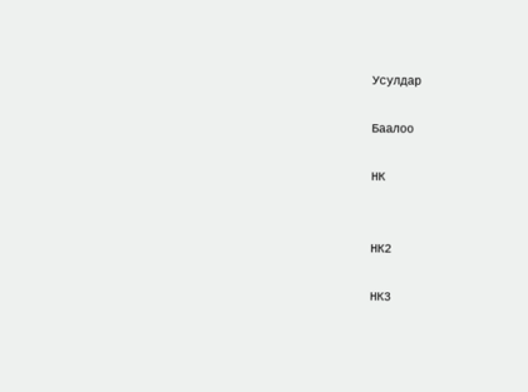Усулдар

Баалоо

НК


НК2

НК3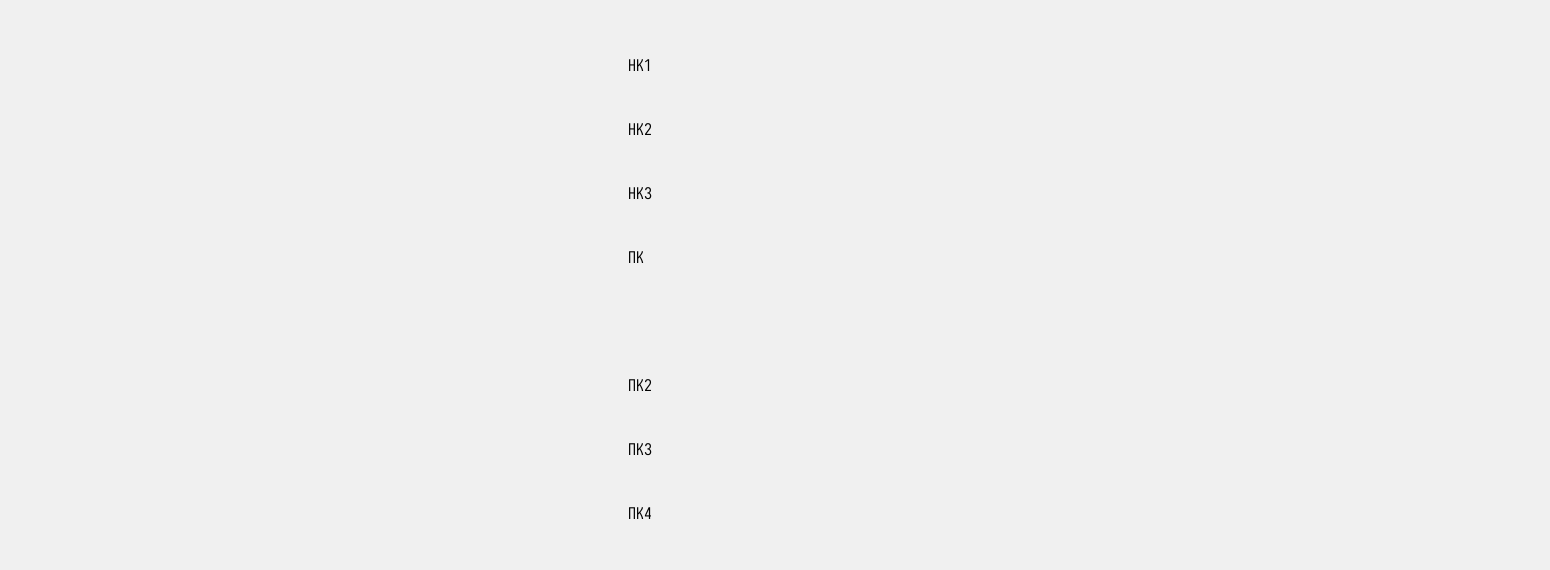НК1

НК2

НК3

ПК



ПК2

ПК3

ПК4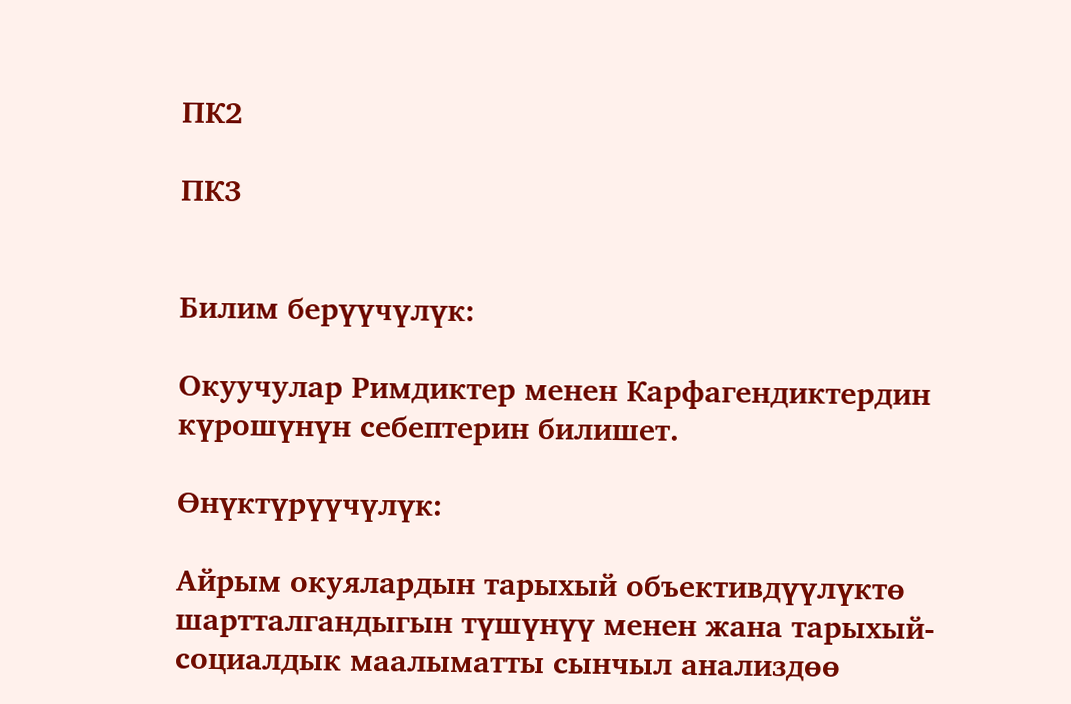ПК2

ПК3


Билим берүүчүлүк:

Окуучулар Римдиктер менен Карфагендиктердин күрошүнүн себептерин билишет.

Өнүктүрүүчүлүк:

Айрым окуялардын тарыхый объективдүүлүктө шартталгандыгын түшүнүү менен жана тарыхый-социалдык маалыматты сынчыл анализдөө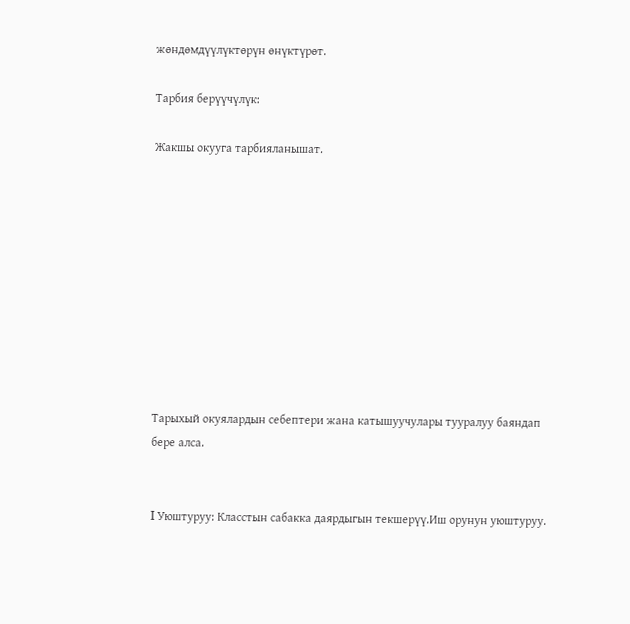жөндөмдүүлүктөрүн өнүктүрөт.

Тарбия берүүчүлүк:

Жакшы окууга тарбияланышат.










Тарыхый окуялардын себептери жана катышуучулары тууралуу баяндап бере алса.


I Уюштуруу: Класстын сабакка даярдыгын текшерүү.Иш орунун уюштуруу.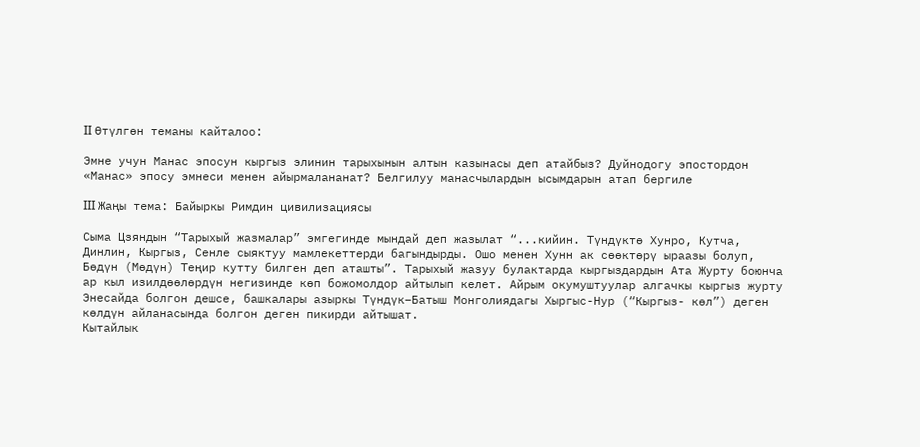II Өтүлгөн теманы кайталоо:

Эмне учун Манас эпосун кыргыз элинин тарыхынын алтын казынасы деп атайбыз? Дуйнодогу эпостордон «Манас» эпосу эмнеси менен айырмалананат? Белгилуу манасчылардын ысымдарын атап бергиле

III Жаңы тема: Байыркы Римдин цивилизациясы

Сыма Цзяндын “Тарыхый жазмалар” эмгегинде мындай деп жазылат “...кийин. Түндүктө Хунро, Кутча, Динлин, Кыргыз, Сенле сыяктуу мамлекеттерди багындырды. Ошо менен Хунн ак сөөктөрү ыраазы болуп, Бөдүн (Мөдүн) Теңир кутту билген деп аташты”. Тарыхый жазуу булактарда кыргыздардын Ата Журту боюнча ар кыл изилдөөлөрдүн негизинде көп божомолдор айтылып келет. Айрым окумуштуулар алгачкы кыргыз журту Энесайда болгон дешсе, башкалары азыркы Түндүк–Батыш Монголиядагы Хыргыс-Нур (“Кыргыз- көл”) деген көлдүн айланасында болгон деген пикирди айтышат.
Кытайлык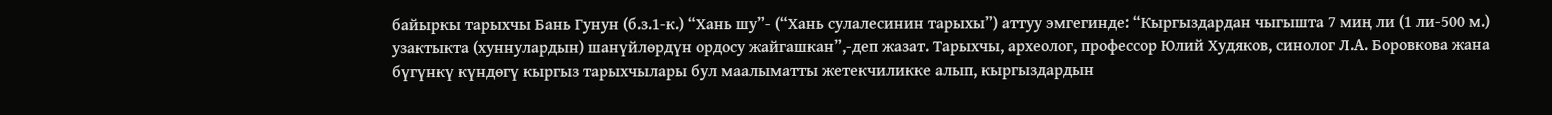байыркы тарыхчы Бань Гунун (б.з.1-к.) “Хань шу”- (“Хань сулалесинин тарыхы”) аттуу эмгегинде: “Кыргыздардан чыгышта 7 миң ли (1 ли-500 м.) узактыкта (хуннулардын) шанүйлөрдүн ордосу жайгашкан”,-деп жазат. Тарыхчы, археолог, профессор Юлий Худяков, синолог Л.А. Боровкова жана бүгүнкү күндөгү кыргыз тарыхчылары бул маалыматты жетекчиликке алып, кыргыздардын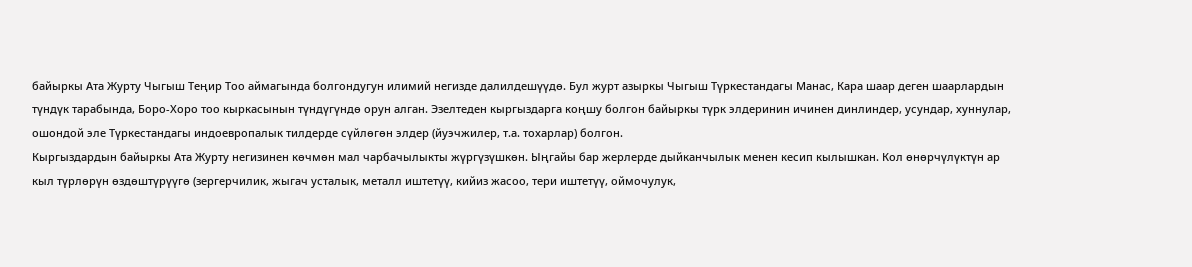байыркы Ата Журту Чыгыш Теңир Тоо аймагында болгондугун илимий негизде далилдешүүдө. Бул журт азыркы Чыгыш Түркестандагы Манас, Кара шаар деген шаарлардын түндүк тарабында, Боро-Хоро тоо кыркасынын түндүгүндө орун алган. Эзелтеден кыргыздарга коңшу болгон байыркы түрк элдеринин ичинен динлиндер, усундар, хуннулар, ошондой эле Түркестандагы индоевропалык тилдерде сүйлөгөн элдер (йуэчжилер, т.а. тохарлар) болгон.
Кыргыздардын байыркы Ата Журту негизинен көчмөн мал чарбачылыкты жүргүзүшкөн. Ыңгайы бар жерлерде дыйканчылык менен кесип кылышкан. Кол өнөрчүлүктүн ар кыл түрлөрүн өздөштүрүүгө (зергерчилик, жыгач усталык, металл иштетүү, кийиз жасоо, тери иштетүү, оймочулук,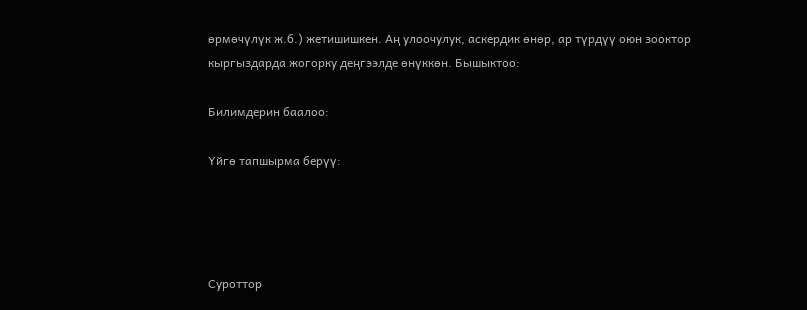өрмөчүлүк ж.б.) жетишишкен. Аң улоочулук, аскердик өнөр, ар түрдүү оюн зооктор кыргыздарда жогорку деңгээлде өнүккөн. Бышыктоо:

Билимдерин баалоо:

Yйгө тапшырма берүү:




Суроттор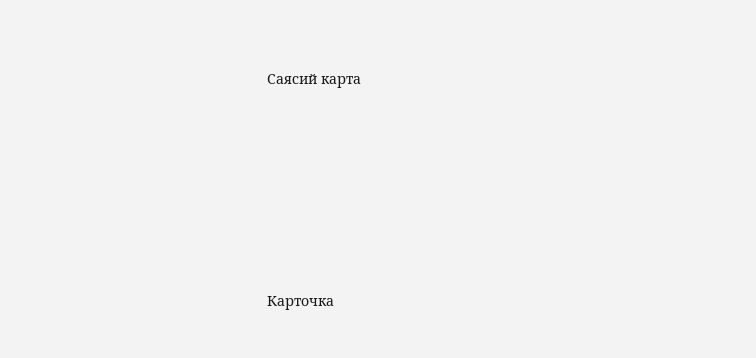Саясий карта










Карточка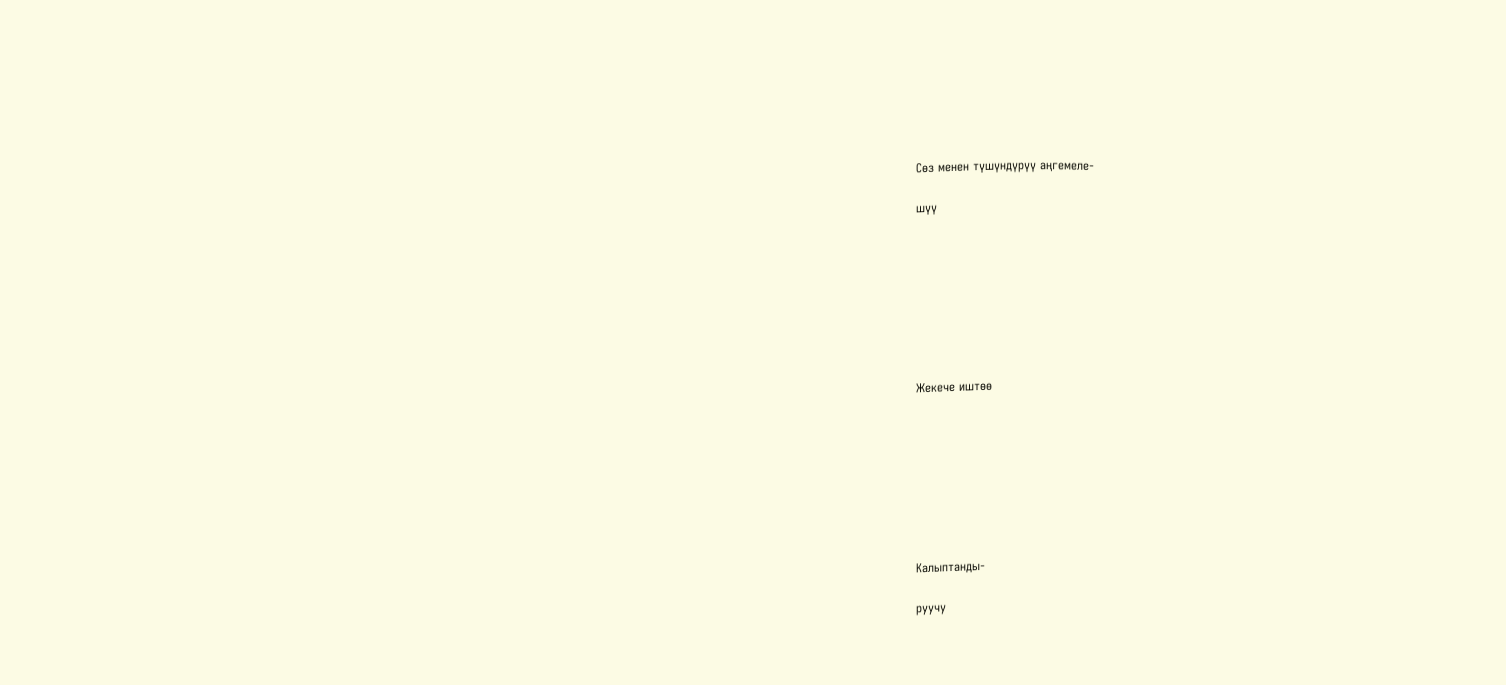Сөз менен түшүндүрүү аңгемеле-

шүү








Жекече иштөө








Калыптанды-

руучу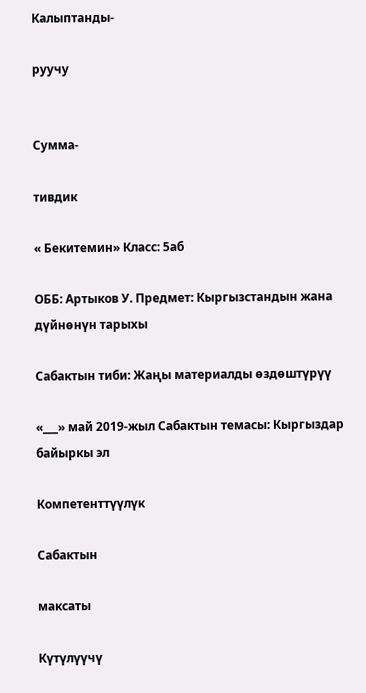Калыптанды-

руучу


Сумма-

тивдик

« Бекитемин» Класс: 5аб

ОББ: Артыков У. Предмет: Кыргызстандын жана дүйнөнүн тарыхы

Сабактын тиби: Жаңы материалды өздөштүрүү

«___» май 2019-жыл Сабактын темасы: Кыргыздар байыркы эл

Компетенттүүлүк

Сабактын

максаты

Күтүлүүчү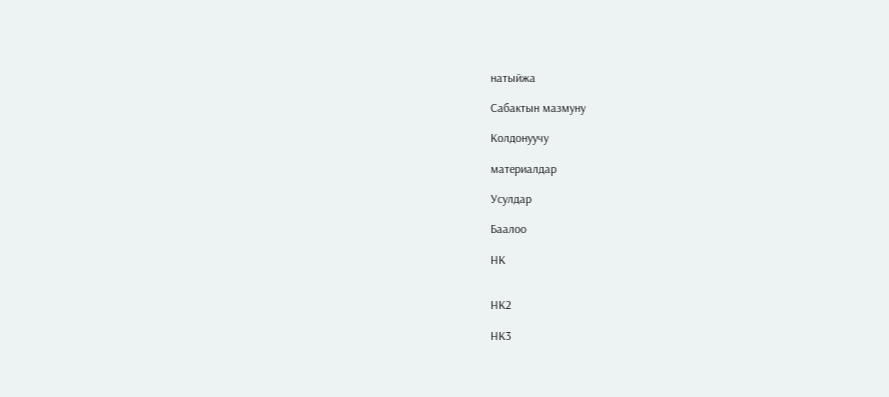натыйжа

Сабактын мазмуну

Колдонуучу

материалдар

Усулдар

Баалоо

НК


НК2

НК3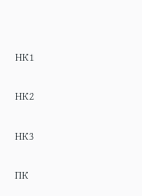НК1

НК2

НК3

ПК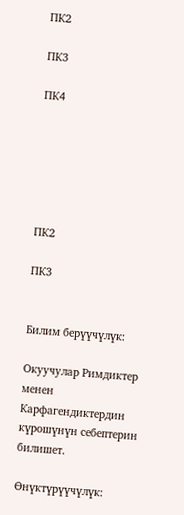ПК2

ПК3

ПК4






ПК2

ПК3


Билим берүүчүлүк:

Окуучулар Римдиктер менен Карфагендиктердин күрошүнүн себептерин билишет.

Өнүктүрүүчүлүк: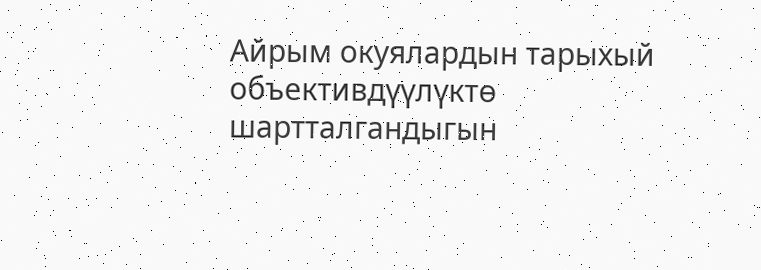Айрым окуялардын тарыхый объективдүүлүктө шартталгандыгын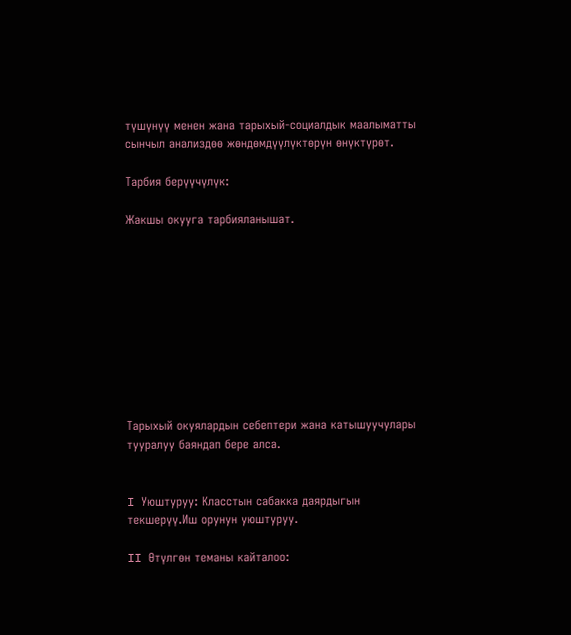түшүнүү менен жана тарыхый-социалдык маалыматты сынчыл анализдөө жөндөмдүүлүктөрүн өнүктүрөт.

Тарбия берүүчүлүк:

Жакшы окууга тарбияланышат.










Тарыхый окуялардын себептери жана катышуучулары тууралуу баяндап бере алса.


I Уюштуруу: Класстын сабакка даярдыгын текшерүү.Иш орунун уюштуруу.

II Өтүлгөн теманы кайталоо: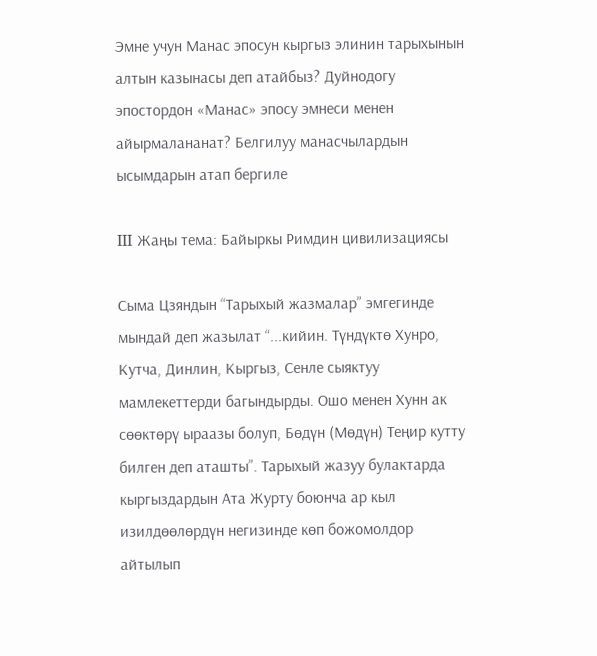Эмне учун Манас эпосун кыргыз элинин тарыхынын алтын казынасы деп атайбыз? Дуйнодогу эпостордон «Манас» эпосу эмнеси менен айырмалананат? Белгилуу манасчылардын ысымдарын атап бергиле

III Жаңы тема: Байыркы Римдин цивилизациясы

Сыма Цзяндын “Тарыхый жазмалар” эмгегинде мындай деп жазылат “...кийин. Түндүктө Хунро, Кутча, Динлин, Кыргыз, Сенле сыяктуу мамлекеттерди багындырды. Ошо менен Хунн ак сөөктөрү ыраазы болуп, Бөдүн (Мөдүн) Теңир кутту билген деп аташты”. Тарыхый жазуу булактарда кыргыздардын Ата Журту боюнча ар кыл изилдөөлөрдүн негизинде көп божомолдор айтылып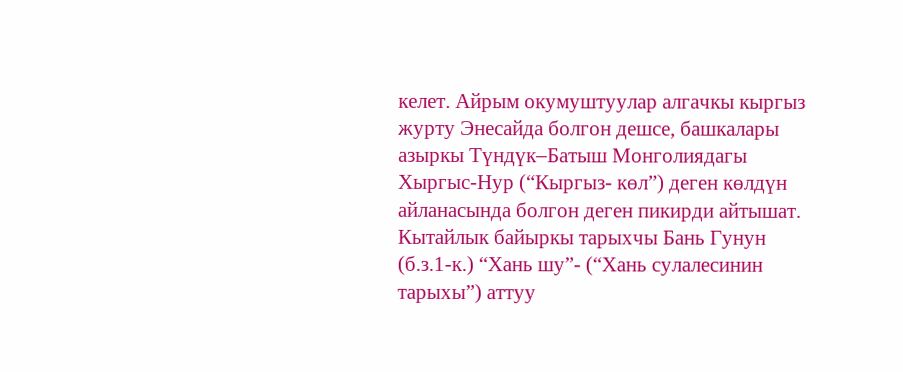келет. Айрым окумуштуулар алгачкы кыргыз журту Энесайда болгон дешсе, башкалары азыркы Түндүк–Батыш Монголиядагы Хыргыс-Нур (“Кыргыз- көл”) деген көлдүн айланасында болгон деген пикирди айтышат.
Кытайлык байыркы тарыхчы Бань Гунун (б.з.1-к.) “Хань шу”- (“Хань сулалесинин тарыхы”) аттуу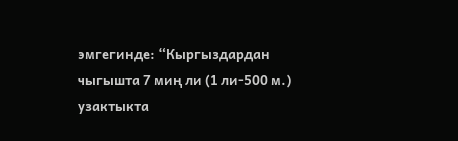эмгегинде: “Кыргыздардан чыгышта 7 миң ли (1 ли-500 м.) узактыкта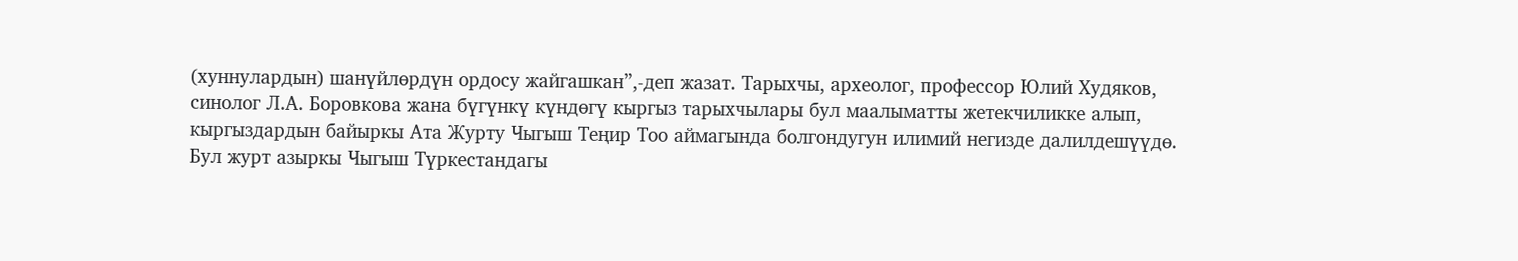(хуннулардын) шанүйлөрдүн ордосу жайгашкан”,-деп жазат. Тарыхчы, археолог, профессор Юлий Худяков, синолог Л.А. Боровкова жана бүгүнкү күндөгү кыргыз тарыхчылары бул маалыматты жетекчиликке алып, кыргыздардын байыркы Ата Журту Чыгыш Теңир Тоо аймагында болгондугун илимий негизде далилдешүүдө. Бул журт азыркы Чыгыш Түркестандагы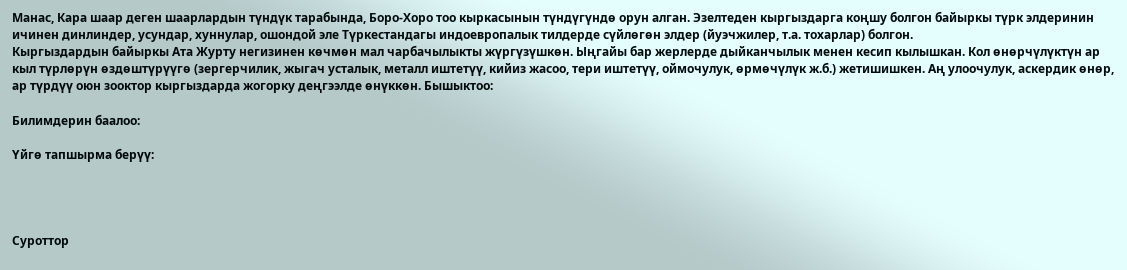Манас, Кара шаар деген шаарлардын түндүк тарабында, Боро-Хоро тоо кыркасынын түндүгүндө орун алган. Эзелтеден кыргыздарга коңшу болгон байыркы түрк элдеринин ичинен динлиндер, усундар, хуннулар, ошондой эле Түркестандагы индоевропалык тилдерде сүйлөгөн элдер (йуэчжилер, т.а. тохарлар) болгон.
Кыргыздардын байыркы Ата Журту негизинен көчмөн мал чарбачылыкты жүргүзүшкөн. Ыңгайы бар жерлерде дыйканчылык менен кесип кылышкан. Кол өнөрчүлүктүн ар кыл түрлөрүн өздөштүрүүгө (зергерчилик, жыгач усталык, металл иштетүү, кийиз жасоо, тери иштетүү, оймочулук, өрмөчүлүк ж.б.) жетишишкен. Аң улоочулук, аскердик өнөр, ар түрдүү оюн зооктор кыргыздарда жогорку деңгээлде өнүккөн. Бышыктоо:

Билимдерин баалоо:

Yйгө тапшырма берүү:




Суроттор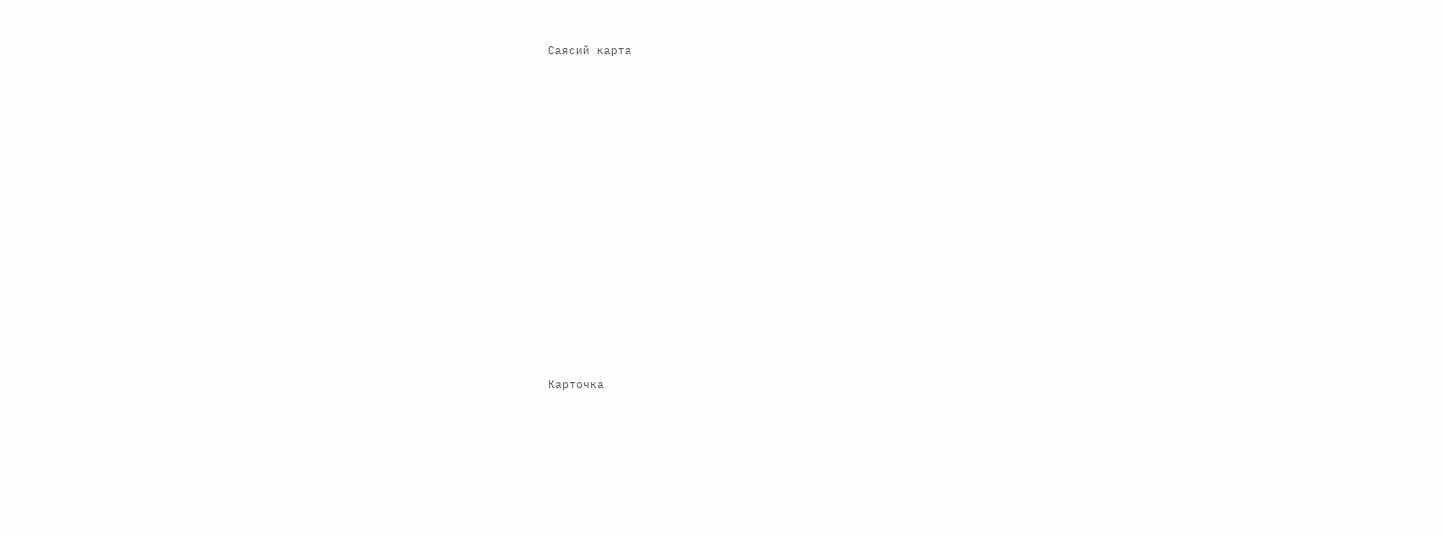Саясий карта













Карточка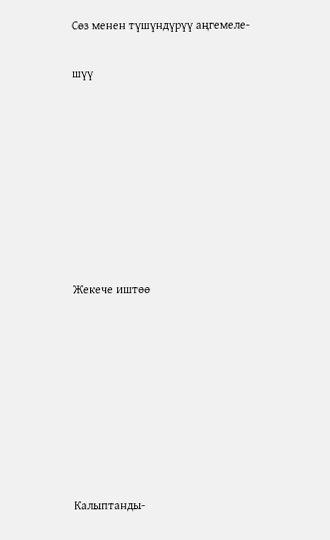Сөз менен түшүндүрүү аңгемеле-

шүү








Жекече иштөө








Калыптанды-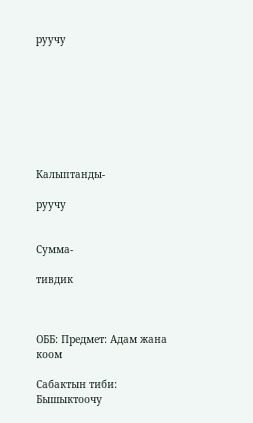руучу








Калыптанды-

руучу


Сумма-

тивдик



ОББ: Предмет: Адам жана коом

Сабактын тиби: Бышыктоочу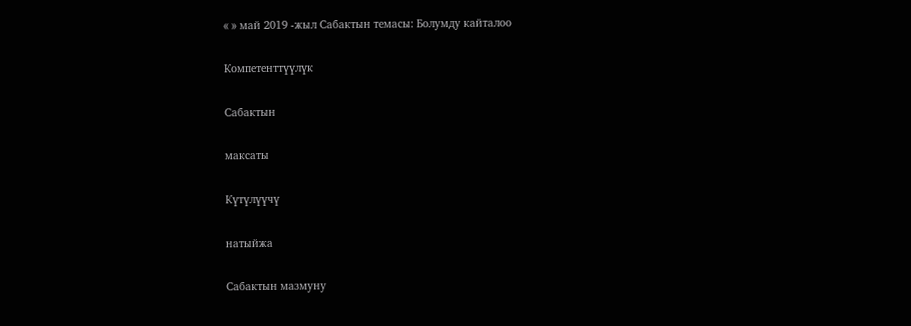« » май 2019 -жыл Сабактын темасы: Болумду кайталоо

Компетенттүүлүк

Сабактын

максаты

Күтүлүүчү

натыйжа

Сабактын мазмуну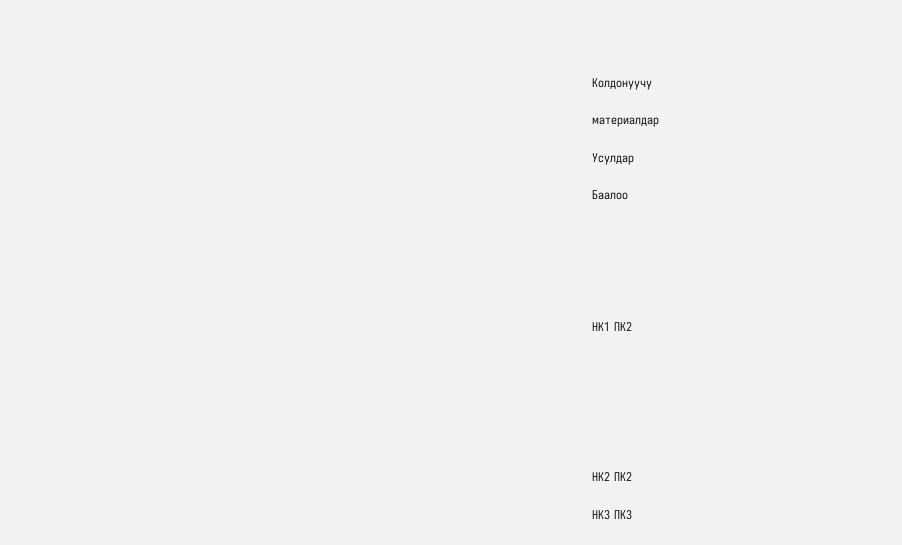Колдонуучу

материалдар

Усулдар

Баалоо






НК1 ПК2







НК2 ПК2

НК3 ПК3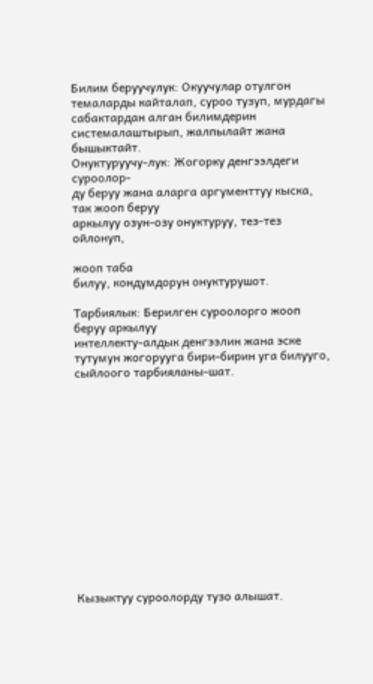Билим беруучулук: Окуучулар отулгон темаларды кайталап, суроо тузуп, мурдагы сабактардан алган билимдерин
системалаштырып, жалпылайт жана бышыктайт.
Онуктуруучу-лук: Жогорку денгээлдеги суроолор-
ду беруу жана аларга аргументтуу кыска, так жооп беруу
аркылуу озун-озу онуктуруу, тез-тез ойлонуп,

жооп таба
билуу, кондумдорун онуктурушот.

Тарбиялык: Берилген суроолорго жооп беруу аркылуу
интеллекту-алдык денгээлин жана эске тутумун жогорууга бири-бирин уга билууго, сыйлоого тарбияланы-шат.














Кызыктуу суроолорду тузо алышат.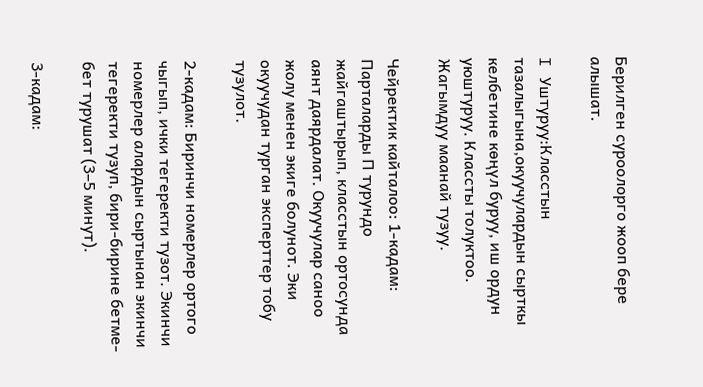Берилген суроолорго жооп бере алышат.

I Уштуруу:Класстын тазалыгына,окуучулардын сырткы келбетине көңүл буруу, иш ордун уюштуруу. Классты толуктоо. Жагымдуу маанай тузуу.

Чейректик кайталоо: 1-кадам: Парталарды П турундо жайгаштырып, класстын ортосунда аянт даярдалат. Окуучулар саноо жолу менен экиге болунот. Эки окуучудан турган эксперттер тобу
тузулот.

2-кадам: Биринчи номерлер ортого чыгып, ички тегеректи тузот. Экинчи номерлер алардын сыртынан экинчи тегеректи тузуп, бири-бирине бетме-бет турушат (3–5 минут).

3-кадам: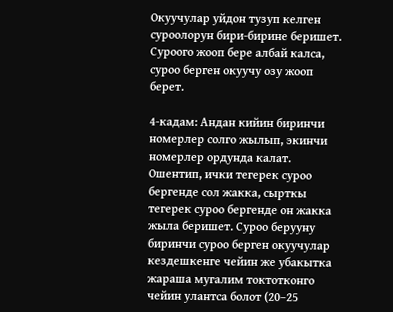Окуучулар уйдон тузуп келген суроолорун бири-бирине беришет. Суроого жооп бере албай калса, суроо берген окуучу озу жооп берет.

4-кадам: Андан кийин биринчи номерлер солго жылып, экинчи номерлер ордунда калат. Ошентип, ички тегерек суроо бергенде сол жакка, сырткы тегерек суроо бергенде он жакка жыла беришет. Суроо берууну биринчи суроо берген окуучулар кездешкенге чейин же убакытка жараша мугалим токтотконго чейин улантса болот (20–25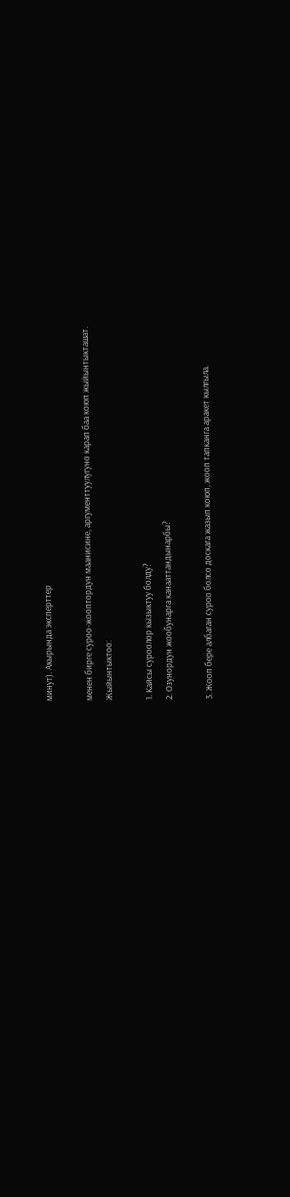минут). Акырында эксперттер

менен бирге суроо-жооптордун маанисине, аргументтуулугуно карап баа коюп жыйынтыкташат.
Жыйынтыктоо:

1. Кайсы суроолор кызыктуу болду?
2. Озунордун жообунарга канааттандынарбы?

3. Жооп бере албаган суроо болсо доскага жазып коюп, жооп тапканга аракет кылгыла.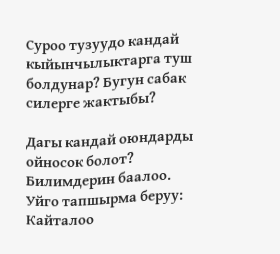Суроо тузуудо кандай кыйынчылыктарга туш болдунар? Бугун сабак силерге жактыбы?

Дагы кандай оюндарды ойносок болот?
Билимдерин баалоо.
Уйго тапшырма беруу: Кайталоо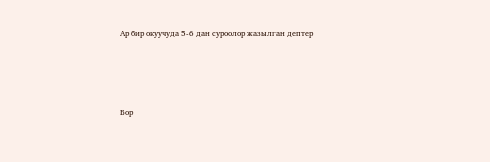Ар бир окуучуда 5-6 дан суроолор жазылган дептер






Бор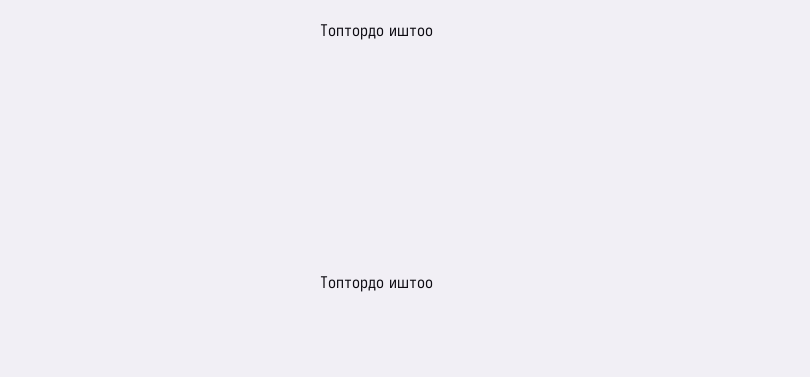Топтордо иштоо













Топтордо иштоо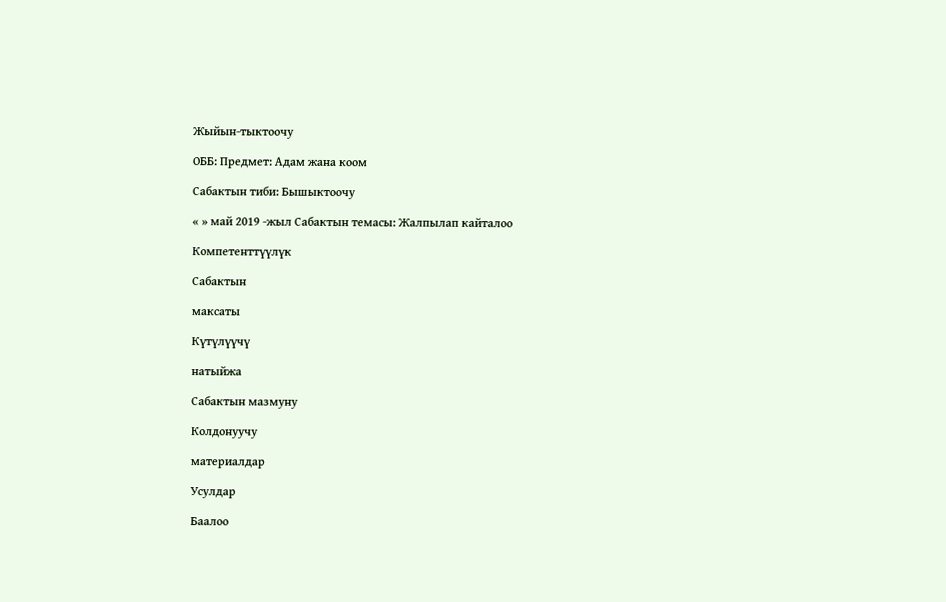Жыйын-тыктоочу

ОББ: Предмет: Адам жана коом

Сабактын тиби: Бышыктоочу

« » май 2019 -жыл Сабактын темасы: Жалпылап кайталоо

Компетенттүүлүк

Сабактын

максаты

Күтүлүүчү

натыйжа

Сабактын мазмуну

Колдонуучу

материалдар

Усулдар

Баалоо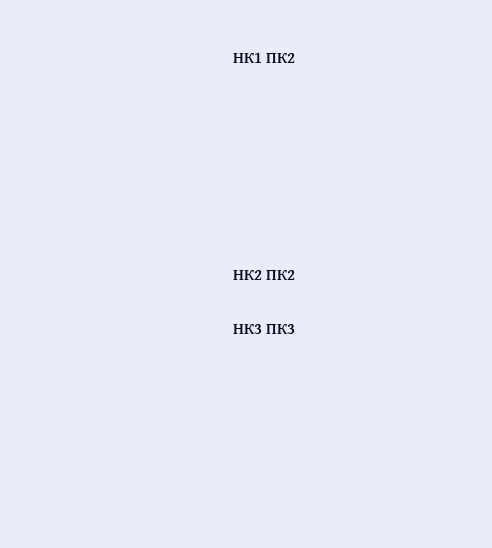НК1 ПК2







НК2 ПК2

НК3 ПК3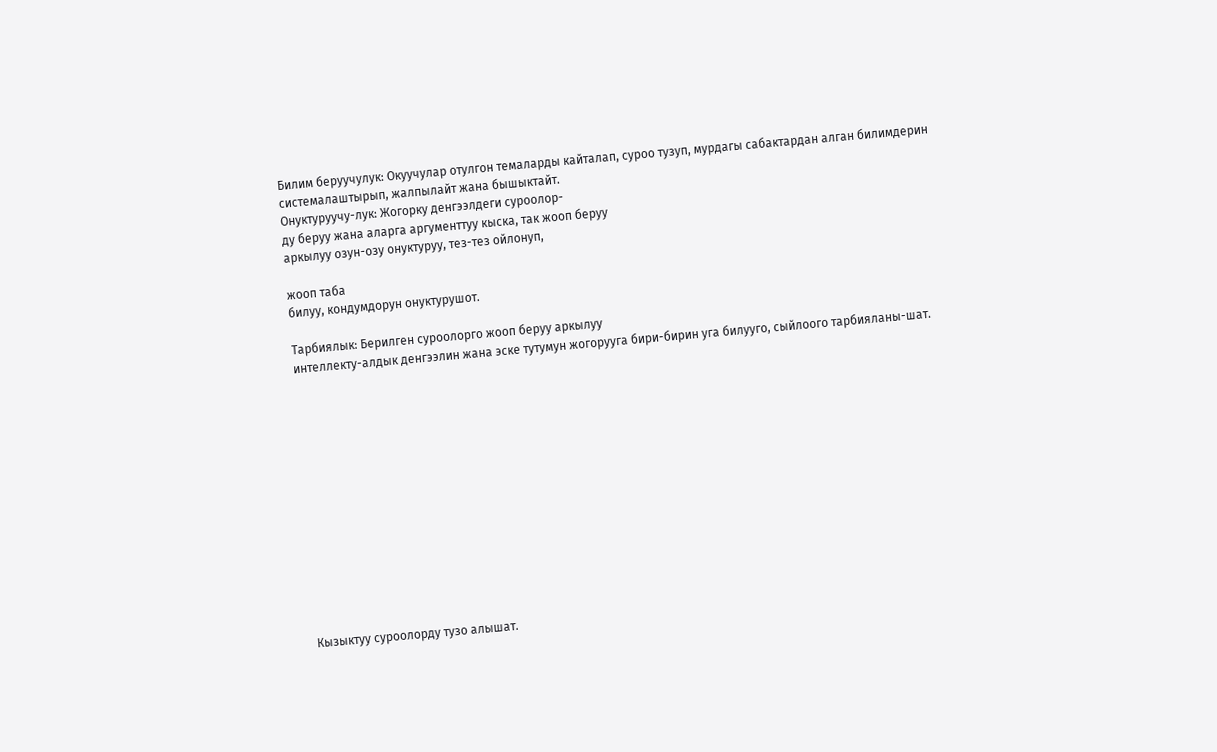Билим беруучулук: Окуучулар отулгон темаларды кайталап, суроо тузуп, мурдагы сабактардан алган билимдерин
системалаштырып, жалпылайт жана бышыктайт.
Онуктуруучу-лук: Жогорку денгээлдеги суроолор-
ду беруу жана аларга аргументтуу кыска, так жооп беруу
аркылуу озун-озу онуктуруу, тез-тез ойлонуп,

жооп таба
билуу, кондумдорун онуктурушот.

Тарбиялык: Берилген суроолорго жооп беруу аркылуу
интеллекту-алдык денгээлин жана эске тутумун жогорууга бири-бирин уга билууго, сыйлоого тарбияланы-шат.














Кызыктуу суроолорду тузо алышат.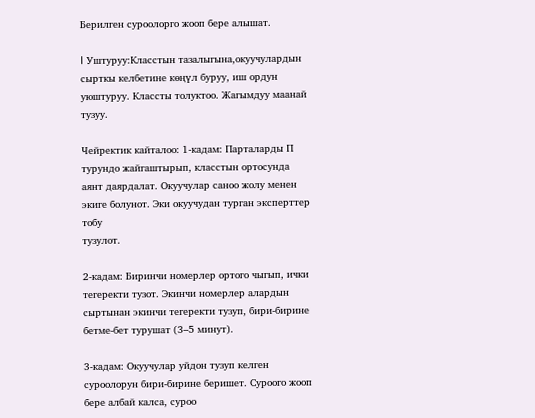Берилген суроолорго жооп бере алышат.

I Уштуруу:Класстын тазалыгына,окуучулардын сырткы келбетине көңүл буруу, иш ордун уюштуруу. Классты толуктоо. Жагымдуу маанай тузуу.

Чейректик кайталоо: 1-кадам: Парталарды П турундо жайгаштырып, класстын ортосунда аянт даярдалат. Окуучулар саноо жолу менен экиге болунот. Эки окуучудан турган эксперттер тобу
тузулот.

2-кадам: Биринчи номерлер ортого чыгып, ички тегеректи тузот. Экинчи номерлер алардын сыртынан экинчи тегеректи тузуп, бири-бирине бетме-бет турушат (3–5 минут).

3-кадам: Окуучулар уйдон тузуп келген суроолорун бири-бирине беришет. Суроого жооп бере албай калса, суроо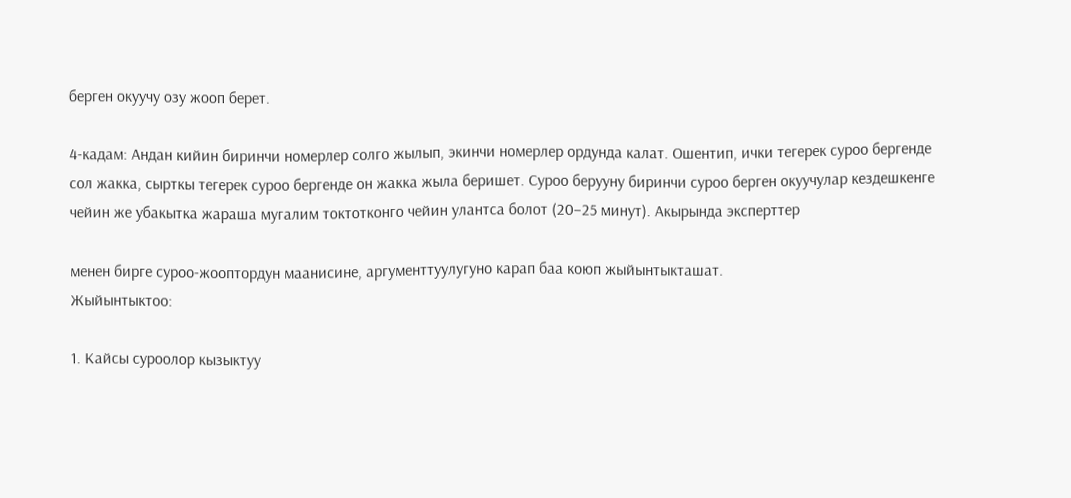берген окуучу озу жооп берет.

4-кадам: Андан кийин биринчи номерлер солго жылып, экинчи номерлер ордунда калат. Ошентип, ички тегерек суроо бергенде сол жакка, сырткы тегерек суроо бергенде он жакка жыла беришет. Суроо берууну биринчи суроо берген окуучулар кездешкенге чейин же убакытка жараша мугалим токтотконго чейин улантса болот (20–25 минут). Акырында эксперттер

менен бирге суроо-жооптордун маанисине, аргументтуулугуно карап баа коюп жыйынтыкташат.
Жыйынтыктоо:

1. Кайсы суроолор кызыктуу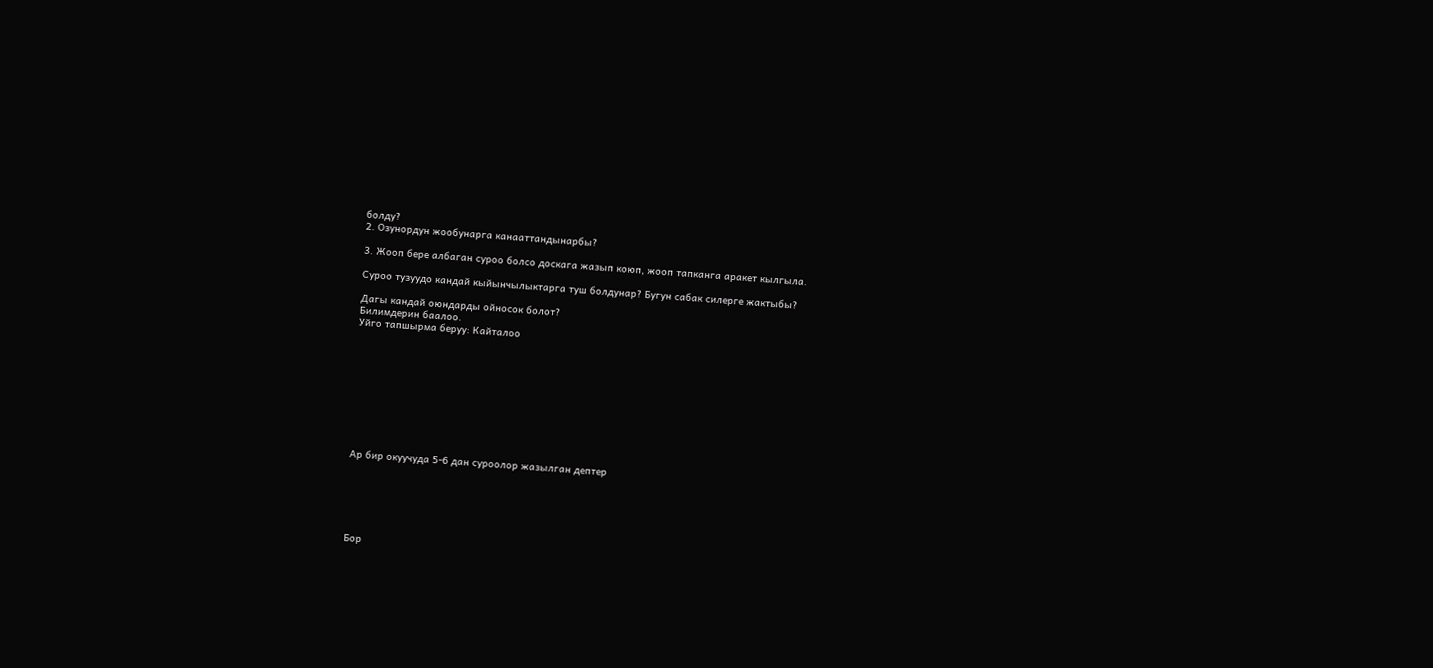болду?
2. Озунордун жообунарга канааттандынарбы?

3. Жооп бере албаган суроо болсо доскага жазып коюп, жооп тапканга аракет кылгыла.

Суроо тузуудо кандай кыйынчылыктарга туш болдунар? Бугун сабак силерге жактыбы?

Дагы кандай оюндарды ойносок болот?
Билимдерин баалоо.
Уйго тапшырма беруу: Кайталоо










Ар бир окуучуда 5-6 дан суроолор жазылган дептер






Бор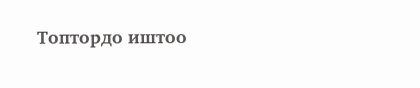Топтордо иштоо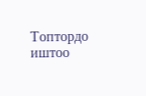Топтордо иштоо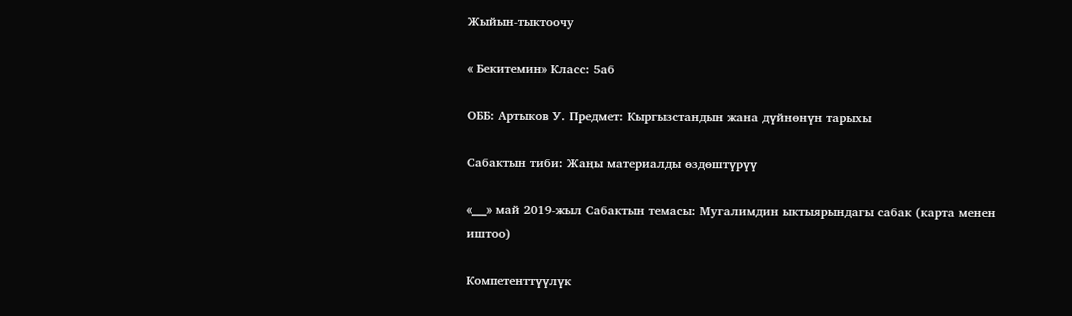Жыйын-тыктоочу

« Бекитемин» Класс: 5аб

ОББ: Артыков У. Предмет: Кыргызстандын жана дүйнөнүн тарыхы

Сабактын тиби: Жаңы материалды өздөштүрүү

«___» май 2019-жыл Сабактын темасы: Мугалимдин ыктыярындагы сабак (карта менен иштоо)

Компетенттүүлүк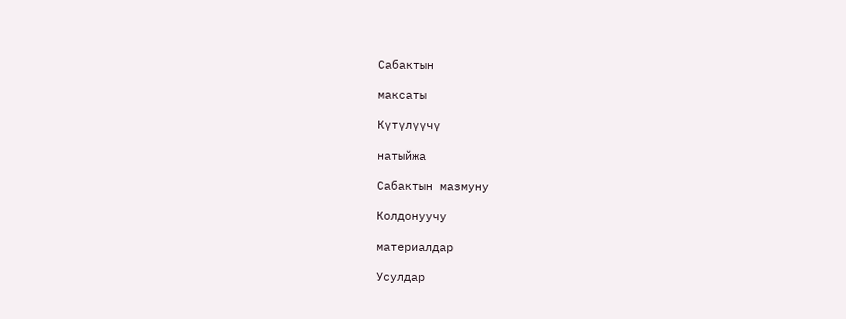Сабактын

максаты

Күтүлүүчү

натыйжа

Сабактын мазмуну

Колдонуучу

материалдар

Усулдар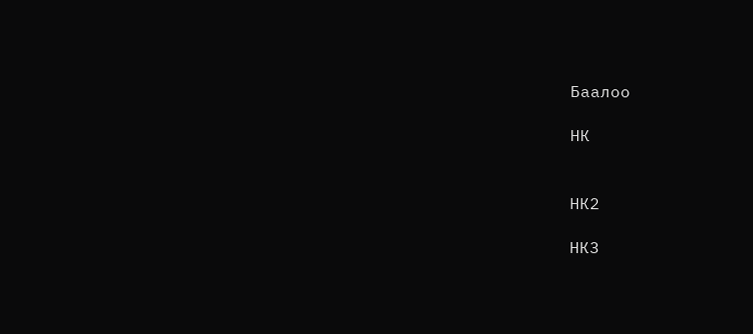Баалоо

НК


НК2

НК3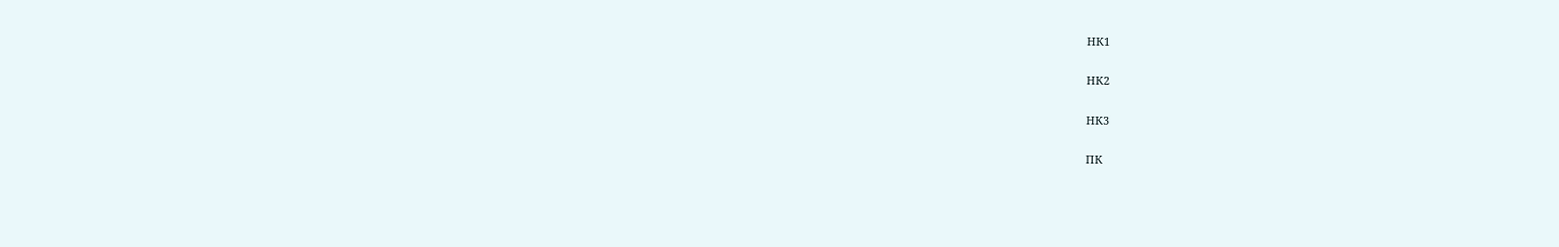НК1

НК2

НК3

ПК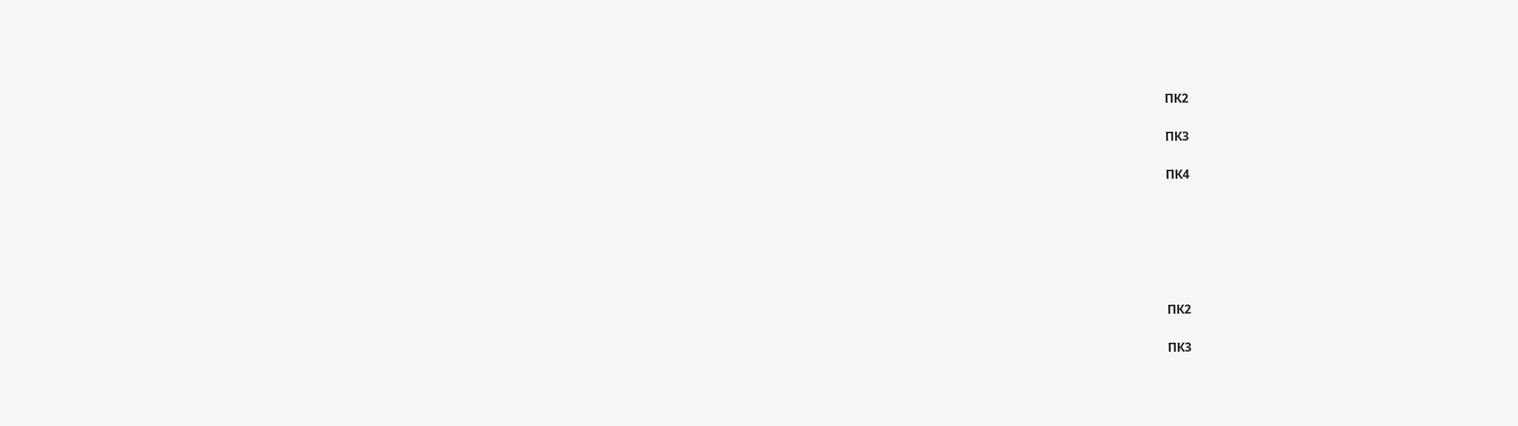ПК2

ПК3

ПК4






ПК2

ПК3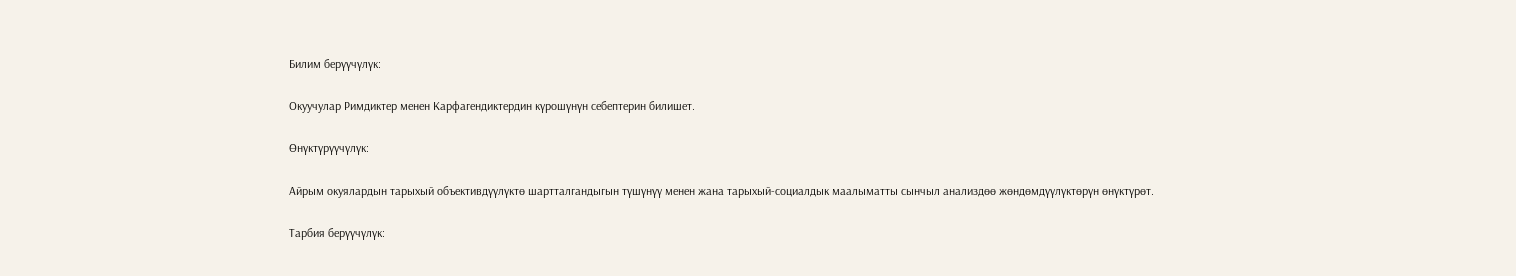Билим берүүчүлүк:

Окуучулар Римдиктер менен Карфагендиктердин күрошүнүн себептерин билишет.

Өнүктүрүүчүлүк:

Айрым окуялардын тарыхый объективдүүлүктө шартталгандыгын түшүнүү менен жана тарыхый-социалдык маалыматты сынчыл анализдөө жөндөмдүүлүктөрүн өнүктүрөт.

Тарбия берүүчүлүк: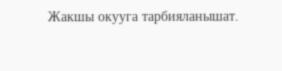Жакшы окууга тарбияланышат.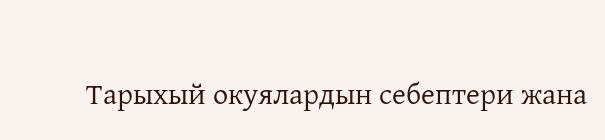Тарыхый окуялардын себептери жана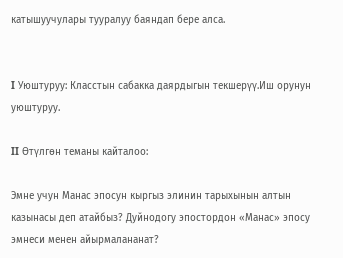катышуучулары тууралуу баяндап бере алса.


I Уюштуруу: Класстын сабакка даярдыгын текшерүү.Иш орунун уюштуруу.

II Өтүлгөн теманы кайталоо:

Эмне учун Манас эпосун кыргыз элинин тарыхынын алтын казынасы деп атайбыз? Дуйнодогу эпостордон «Манас» эпосу эмнеси менен айырмалананат?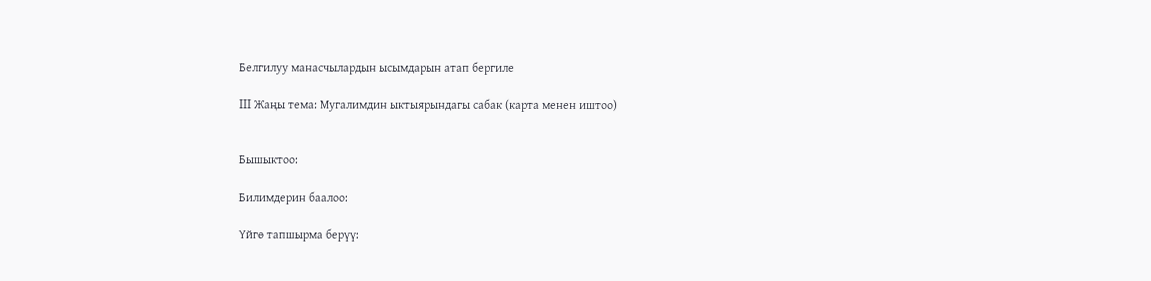Белгилуу манасчылардын ысымдарын атап бергиле

III Жаңы тема: Мугалимдин ыктыярындагы сабак (карта менен иштоо)


Бышыктоо:

Билимдерин баалоо:

Yйгө тапшырма берүү: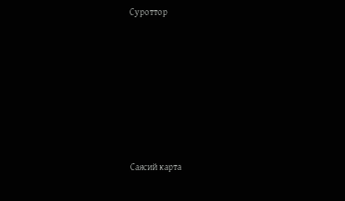Суроттор








Саясий карта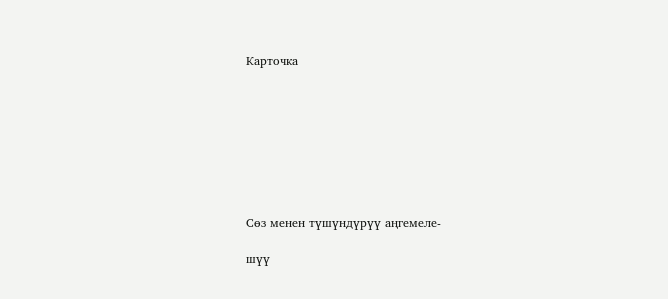Карточка








Сөз менен түшүндүрүү аңгемеле-

шүү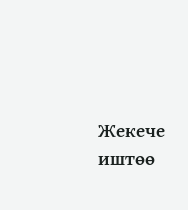Жекече иштөө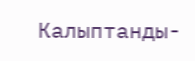Калыптанды-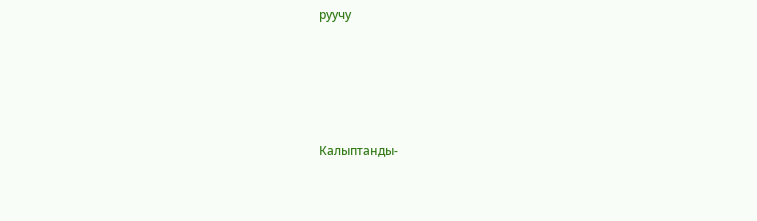руучу








Калыптанды-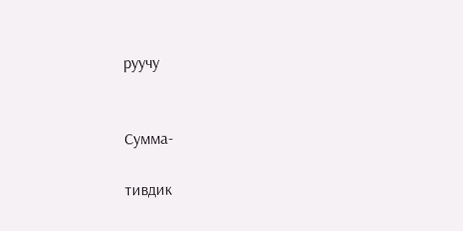руучу


Сумма-

тивдик